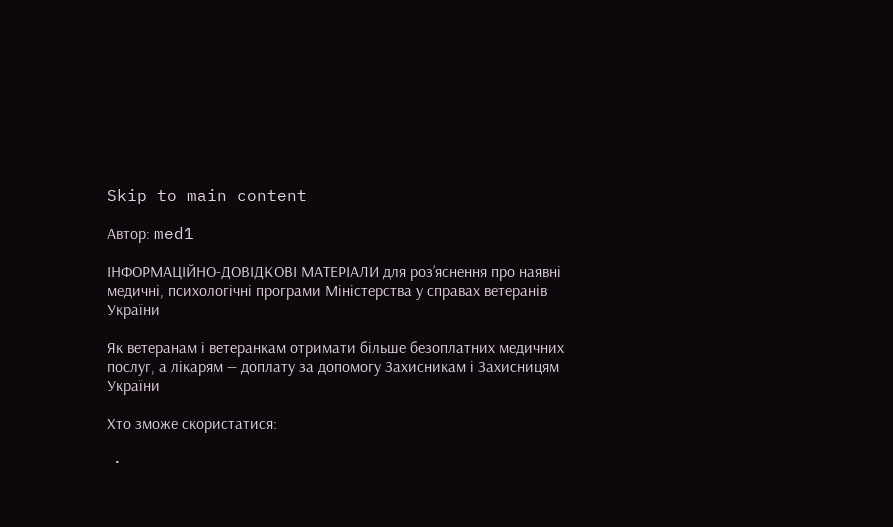Skip to main content

Автор: med1

ІНФОРМАЦІЙНО-ДОВІДКОВІ МАТЕРІАЛИ для роз’яснення про наявні медичні, психологічні програми Міністерства у справах ветеранів України

Як ветеранам і ветеранкам отримати більше безоплатних медичних послуг, а лікарям — доплату за допомогу Захисникам і Захисницям України

Хто зможе скористатися:

  •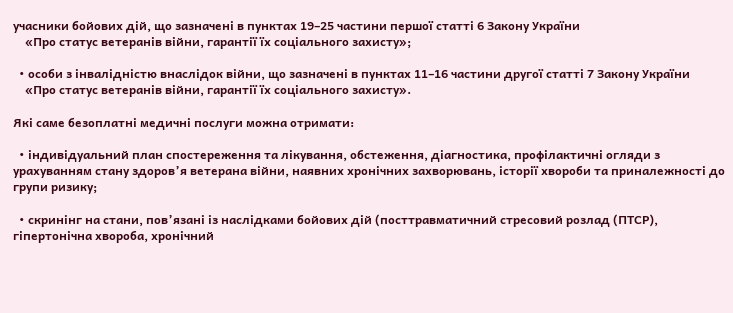учасники бойових дій, що зазначені в пунктах 19–25 частини першої статті 6 Закону України
    «Про статус ветеранів війни, гарантії їх соціального захисту»;

  • особи з інвалідністю внаслідок війни, що зазначені в пунктах 11–16 частини другої статті 7 Закону України
    «Про статус ветеранів війни, гарантії їх соціального захисту».

Які саме безоплатні медичні послуги можна отримати:

  • індивідуальний план спостереження та лікування, обстеження, діагностика, профілактичні огляди з урахуванням стану здоров’я ветерана війни, наявних хронічних захворювань, історії хвороби та приналежності до групи ризику;

  • скринінг на стани, пов’язані із наслідками бойових дій (посттравматичний стресовий розлад (ПТСР), гіпертонічна хвороба, хронічний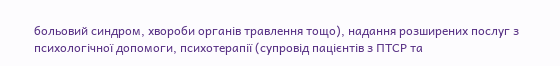больовий синдром, хвороби органів травлення тощо), надання розширених послуг з психологічної допомоги, психотерапії (супровід пацієнтів з ПТСР та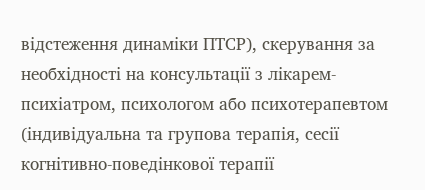відстеження динаміки ПТСР), скерування за необхідності на консультації з лікарем-психіатром, психологом або психотерапевтом (індивідуальна та групова терапія, сесії когнітивно-поведінкової терапії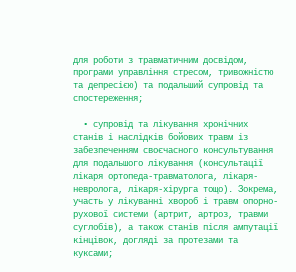для роботи з травматичним досвідом, програми управління стресом, тривожністю та депресією) та подальший супровід та спостереження;

  • супровід та лікування хронічних станів і наслідків бойових травм із забезпеченням своєчасного консультування для подальшого лікування (консультації лікаря ортопеда-травматолога, лікаря-невролога, лікаря-хірурга тощо). Зокрема, участь у лікуванні хвороб і травм опорно-рухової системи (артрит, артроз, травми суглобів), а також станів після ампутації кінцівок, догляді за протезами та куксами;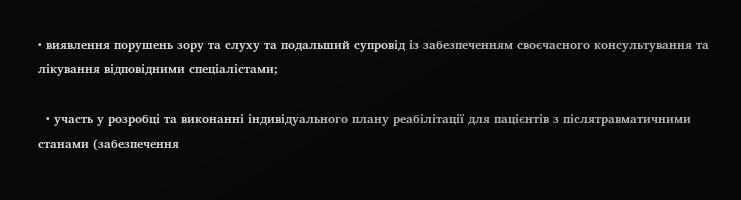• виявлення порушень зору та слуху та подальший супровід із забезпеченням своєчасного консультування та лікування відповідними спеціалістами;

  • участь у розробці та виконанні індивідуального плану реабілітації для пацієнтів з післятравматичними станами (забезпечення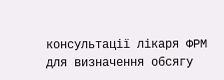консультації лікаря ФРМ для визначення обсягу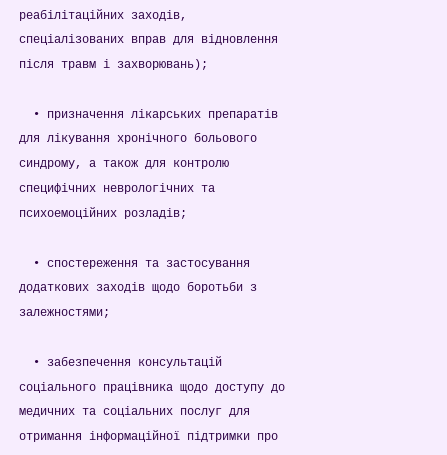реабілітаційних заходів, спеціалізованих вправ для відновлення після травм і захворювань);

  • призначення лікарських препаратів для лікування хронічного больового синдрому, а також для контролю специфічних неврологічних та психоемоційних розладів;

  • спостереження та застосування додаткових заходів щодо боротьби з залежностями;

  • забезпечення консультацій соціального працівника щодо доступу до медичних та соціальних послуг для отримання інформаційної підтримки про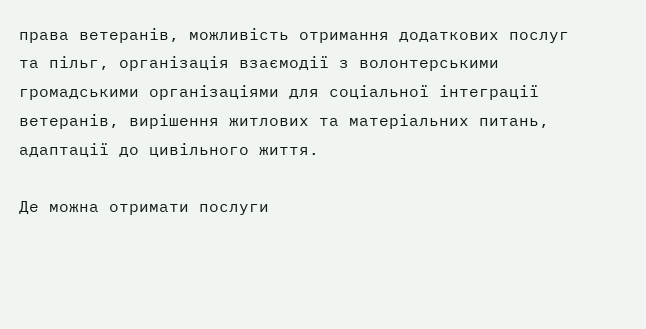права ветеранів, можливість отримання додаткових послуг та пільг, організація взаємодії з волонтерськими громадськими організаціями для соціальної інтеграції ветеранів, вирішення житлових та матеріальних питань, адаптації до цивільного життя.

Де можна отримати послуги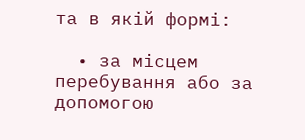та в якій формі:

  • за місцем перебування або за допомогою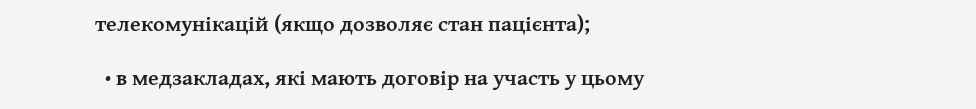телекомунікацій (якщо дозволяє стан пацієнта);

  • в медзакладах, які мають договір на участь у цьому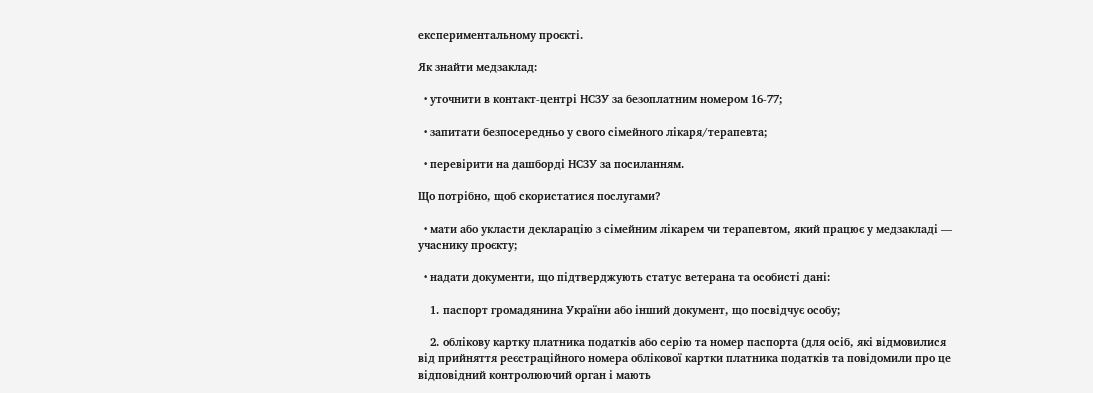експериментальному проєкті.

Як знайти медзаклад:

  • уточнити в контакт-центрі НСЗУ за безоплатним номером 16-77;

  • запитати безпосередньо у свого сімейного лікаря/терапевта;

  • перевірити на дашборді НСЗУ за посиланням.

Що потрібно, щоб скористатися послугами?

  • мати або укласти декларацію з сімейним лікарем чи терапевтом, який працює у медзакладі — учаснику проєкту;

  • надати документи, що підтверджують статус ветерана та особисті дані:

    1. паспорт громадянина України або інший документ, що посвідчує особу;

    2. облікову картку платника податків або серію та номер паспорта (для осіб, які відмовилися від прийняття реєстраційного номера облікової картки платника податків та повідомили про це відповідний контролюючий орган і мають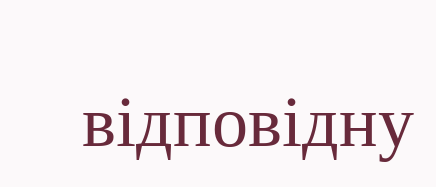відповідну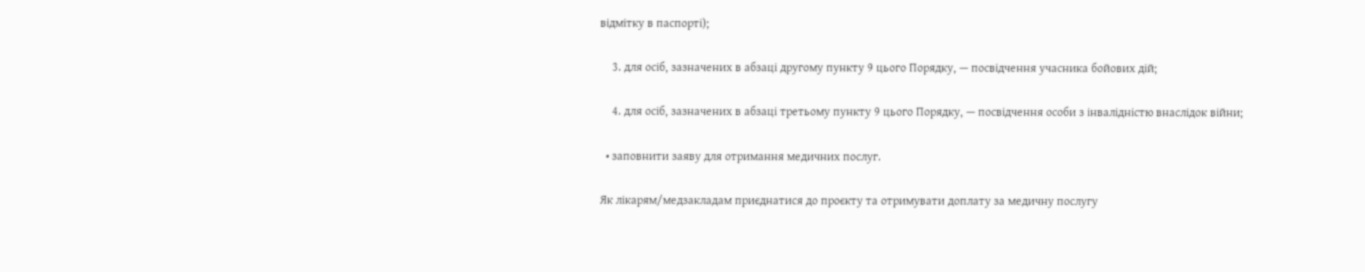відмітку в паспорті);

    3. для осіб, зазначених в абзаці другому пункту 9 цього Порядку, — посвідчення учасника бойових дій;

    4. для осіб, зазначених в абзаці третьому пункту 9 цього Порядку, — посвідчення особи з інвалідністю внаслідок війни;

  • заповнити заяву для отримання медичних послуг.

Як лікарям/медзакладам приєднатися до проєкту та отримувати доплату за медичну послугу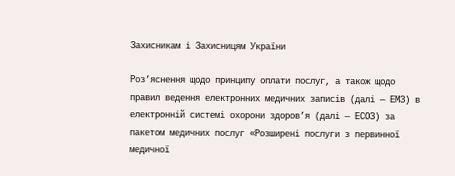Захисникам і Захисницям України

Роз’яснення щодо принципу оплати послуг, а також щодо правил ведення електронних медичних записів (далі — ЕМЗ) в електронній системі охорони здоров’я (далі — ЕСОЗ) за пакетом медичних послуг «Розширені послуги з первинної медичної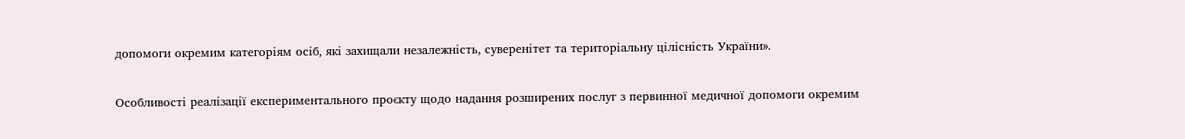допомоги окремим категоріям осіб, які захищали незалежність, суверенітет та територіальну цілісність України».

Особливості реалізації експериментального проєкту щодо надання розширених послуг з первинної медичної допомоги окремим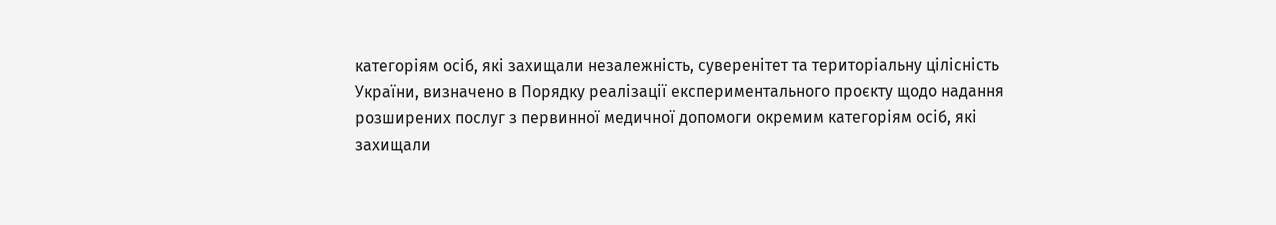категоріям осіб, які захищали незалежність, суверенітет та територіальну цілісність України, визначено в Порядку реалізації експериментального проєкту щодо надання розширених послуг з первинної медичної допомоги окремим категоріям осіб, які захищали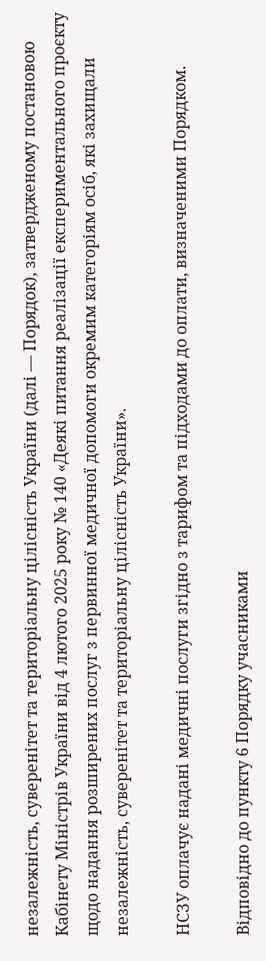незалежність, суверенітет та територіальну цілісність України (далі — Порядок), затвердженому постановою Кабінету Міністрів України від 4 лютого 2025 року № 140 «Деякі питання реалізації експериментального проєкту щодо надання розширених послуг з первинної медичної допомоги окремим категоріям осіб, які захищали незалежність, суверенітет та територіальну цілісність України».

НСЗУ оплачує надані медичні послуги згідно з тарифом та підходами до оплати, визначеними Порядком.

Відповідно до пункту 6 Порядку учасниками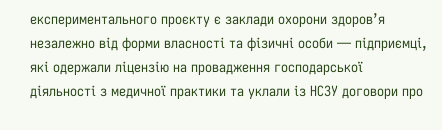експериментального проєкту є заклади охорони здоров’я незалежно від форми власності та фізичні особи — підприємці, які одержали ліцензію на провадження господарської діяльності з медичної практики та уклали із НСЗУ договори про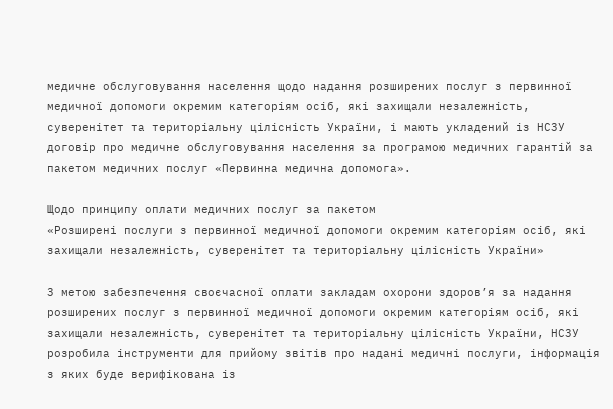медичне обслуговування населення щодо надання розширених послуг з первинної медичної допомоги окремим категоріям осіб, які захищали незалежність, суверенітет та територіальну цілісність України, і мають укладений із НСЗУ договір про медичне обслуговування населення за програмою медичних гарантій за пакетом медичних послуг «Первинна медична допомога».

Щодо принципу оплати медичних послуг за пакетом
«Розширені послуги з первинної медичної допомоги окремим категоріям осіб, які захищали незалежність, суверенітет та територіальну цілісність України»

З метою забезпечення своєчасної оплати закладам охорони здоров’я за надання розширених послуг з первинної медичної допомоги окремим категоріям осіб, які захищали незалежність, суверенітет та територіальну цілісність України, НСЗУ розробила інструменти для прийому звітів про надані медичні послуги, інформація з яких буде верифікована із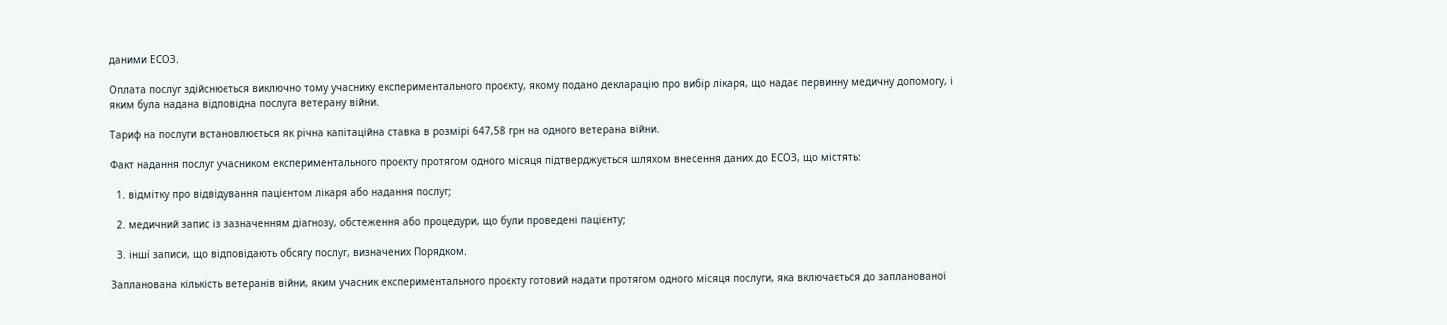даними ЕСОЗ.

Оплата послуг здійснюється виключно тому учаснику експериментального проєкту, якому подано декларацію про вибір лікаря, що надає первинну медичну допомогу, і яким була надана відповідна послуга ветерану війни.

Тариф на послуги встановлюється як річна капітаційна ставка в розмірі 647,58 грн на одного ветерана війни.

Факт надання послуг учасником експериментального проєкту протягом одного місяця підтверджується шляхом внесення даних до ЕСОЗ, що містять:

  1. відмітку про відвідування пацієнтом лікаря або надання послуг;

  2. медичний запис із зазначенням діагнозу, обстеження або процедури, що були проведені пацієнту;

  3. інші записи, що відповідають обсягу послуг, визначених Порядком.

Запланована кількість ветеранів війни, яким учасник експериментального проєкту готовий надати протягом одного місяця послуги, яка включається до запланованої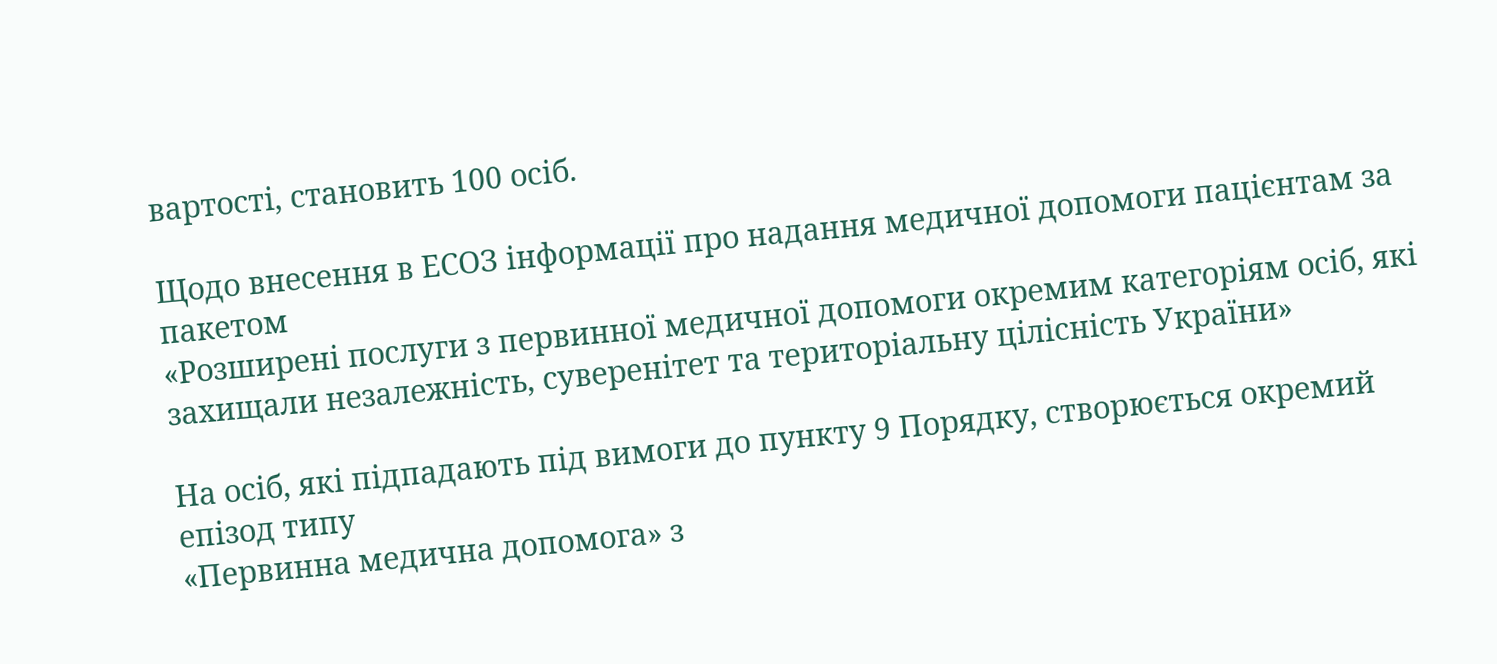вартості, становить 100 осіб.

Щодо внесення в ЕСОЗ інформації про надання медичної допомоги пацієнтам за пакетом
«Розширені послуги з первинної медичної допомоги окремим категоріям осіб, які захищали незалежність, суверенітет та територіальну цілісність України»

На осіб, які підпадають під вимоги до пункту 9 Порядку, створюється окремий епізод типу
«Первинна медична допомога» з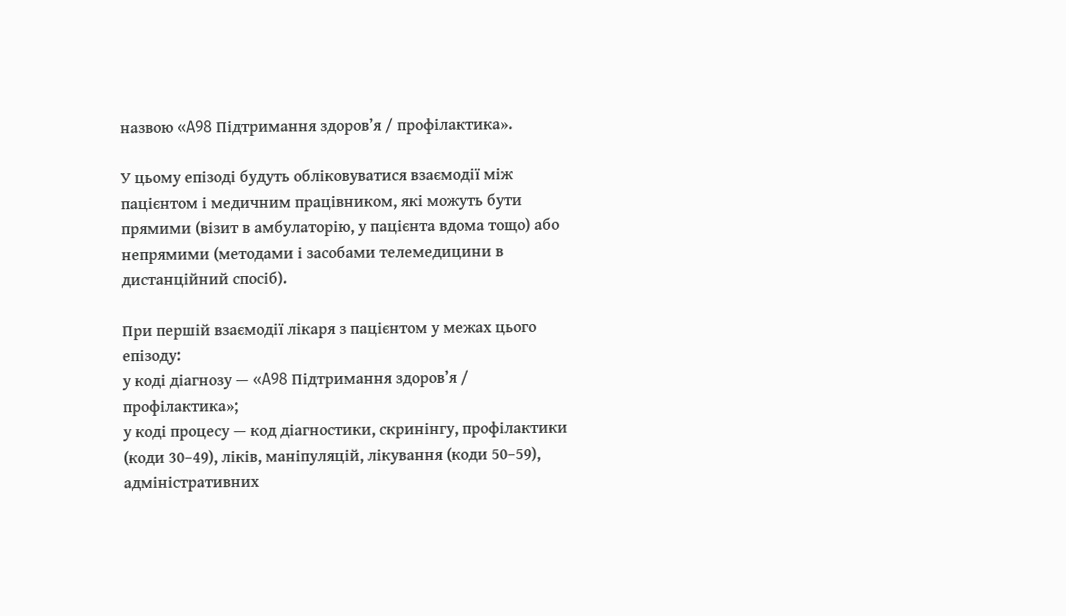назвою «A98 Підтримання здоров’я / профілактика».

У цьому епізоді будуть обліковуватися взаємодії між пацієнтом і медичним працівником, які можуть бути прямими (візит в амбулаторію, у пацієнта вдома тощо) або непрямими (методами і засобами телемедицини в дистанційний спосіб).

При першій взаємодії лікаря з пацієнтом у межах цього епізоду:
у коді діагнозу — «A98 Підтримання здоров’я / профілактика»;
у коді процесу — код діагностики, скринінгу, профілактики (коди 30–49), ліків, маніпуляцій, лікування (коди 50–59), адміністративних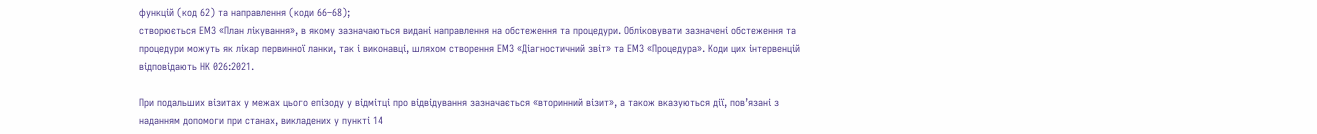функцій (код 62) та направлення (коди 66–68);
створюється ЕМЗ «План лікування», в якому зазначаються видані направлення на обстеження та процедури. Обліковувати зазначені обстеження та процедури можуть як лікар первинної ланки, так і виконавці, шляхом створення ЕМЗ «Діагностичний звіт» та ЕМЗ «Процедура». Коди цих інтервенцій відповідають НК 026:2021.

При подальших візитах у межах цього епізоду у відмітці про відвідування зазначається «вторинний візит», а також вказуються дії, пов’язані з наданням допомоги при станах, викладених у пункті 14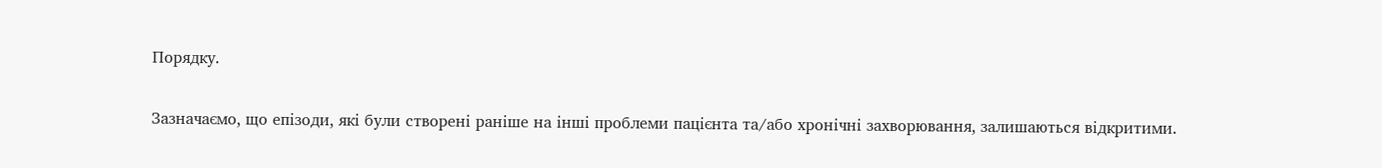Порядку.

Зазначаємо, що епізоди, які були створені раніше на інші проблеми пацієнта та/або хронічні захворювання, залишаються відкритими.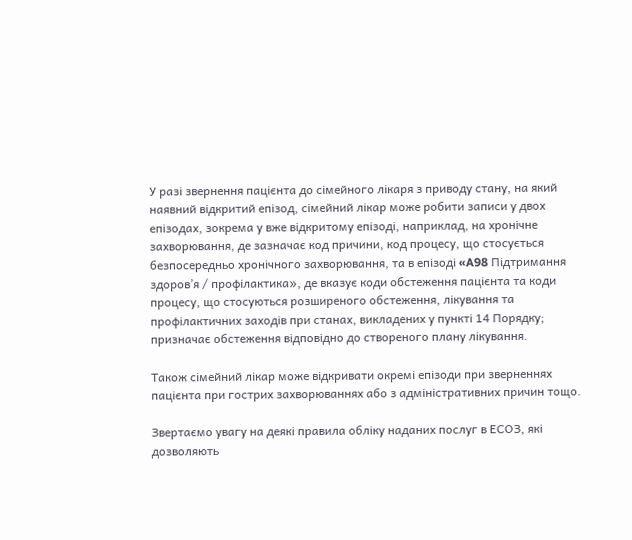У разі звернення пацієнта до сімейного лікаря з приводу стану, на який наявний відкритий епізод, сімейний лікар може робити записи у двох епізодах, зокрема у вже відкритому епізоді, наприклад, на хронічне захворювання, де зазначає код причини, код процесу, що стосується безпосередньо хронічного захворювання, та в епізоді «A98 Підтримання здоров’я / профілактика», де вказує коди обстеження пацієнта та коди процесу, що стосуються розширеного обстеження, лікування та профілактичних заходів при станах, викладених у пункті 14 Порядку; призначає обстеження відповідно до створеного плану лікування.

Також сімейний лікар може відкривати окремі епізоди при зверненнях пацієнта при гострих захворюваннях або з адміністративних причин тощо.

Звертаємо увагу на деякі правила обліку наданих послуг в ЕСОЗ, які дозволяють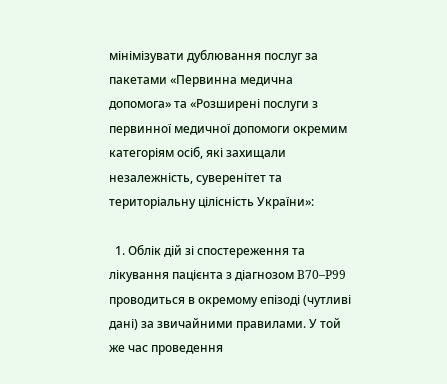мінімізувати дублювання послуг за пакетами «Первинна медична допомога» та «Розширені послуги з первинної медичної допомоги окремим категоріям осіб, які захищали незалежність, суверенітет та територіальну цілісність України»:

  1. Облік дій зі спостереження та лікування пацієнта з діагнозом B70–P99 проводиться в окремому епізоді (чутливі дані) за звичайними правилами. У той же час проведення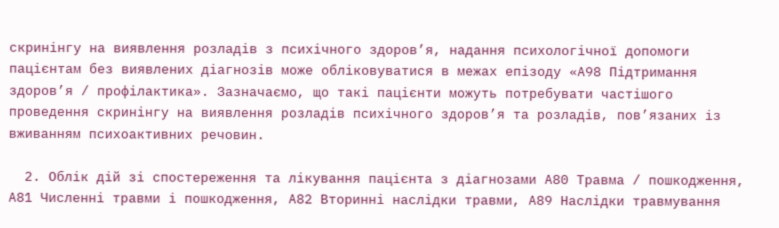скринінгу на виявлення розладів з психічного здоров’я, надання психологічної допомоги пацієнтам без виявлених діагнозів може обліковуватися в межах епізоду «A98 Підтримання здоров’я / профілактика». Зазначаємо, що такі пацієнти можуть потребувати частішого проведення скринінгу на виявлення розладів психічного здоров’я та розладів, пов’язаних із вживанням психоактивних речовин.

  2. Облік дій зі спостереження та лікування пацієнта з діагнозами A80 Травма / пошкодження, A81 Численні травми і пошкодження, A82 Вторинні наслідки травми, A89 Наслідки травмування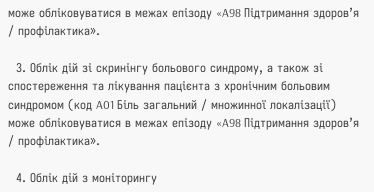може обліковуватися в межах епізоду «A98 Підтримання здоров’я / профілактика».

  3. Облік дій зі скринінгу больового синдрому, а також зі спостереження та лікування пацієнта з хронічним больовим синдромом (код A01 Біль загальний / множинної локалізації) може обліковуватися в межах епізоду «A98 Підтримання здоров’я / профілактика».

  4. Облік дій з моніторингу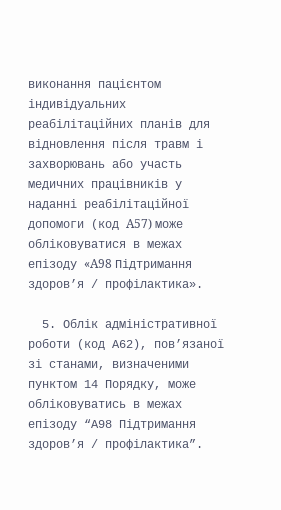виконання пацієнтом індивідуальних реабілітаційних планів для відновлення після травм і захворювань або участь медичних працівників у наданні реабілітаційної допомоги (код A57) може обліковуватися в межах епізоду «A98 Підтримання здоров’я / профілактика».

  5. Облік адміністративної роботи (код А62), пов’язаної зі станами, визначеними пунктом 14 Порядку, може обліковуватись в межах епізоду “А98 Підтримання здоров’я / профілактика”.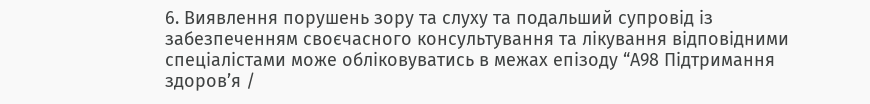6. Виявлення порушень зору та слуху та подальший супровід із забезпеченням своєчасного консультування та лікування відповідними спеціалістами може обліковуватись в межах епізоду “А98 Підтримання здоров’я /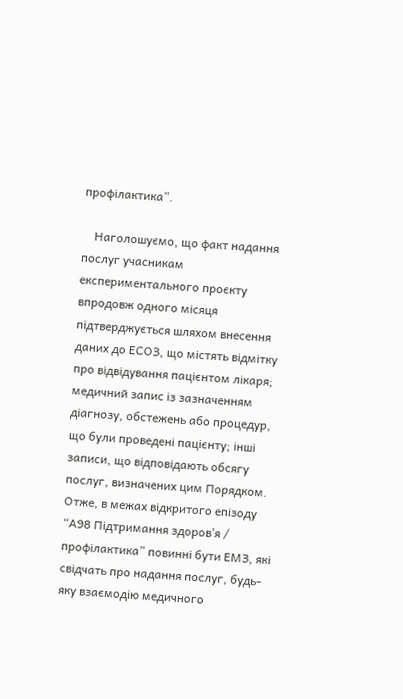профілактика”.

    Наголошуємо, що факт надання послуг учасникам експериментального проєкту впродовж одного місяця підтверджується шляхом внесення даних до ЕСОЗ, що містять відмітку про відвідування пацієнтом лікаря; медичний запис із зазначенням діагнозу, обстежень або процедур, що були проведені пацієнту; інші записи, що відповідають обсягу послуг, визначених цим Порядком. Отже, в межах відкритого епізоду “А98 Підтримання здоров’я / профілактика” повинні бути ЕМЗ, які свідчать про надання послуг, будь-яку взаємодію медичного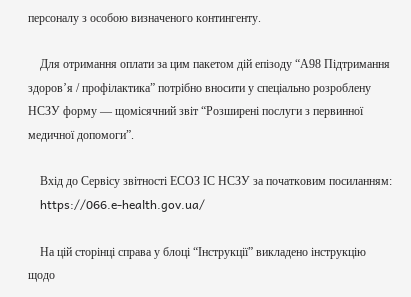персоналу з особою визначеного контингенту.

    Для отримання оплати за цим пакетом дій епізоду “А98 Підтримання здоров’я / профілактика” потрібно вносити у спеціально розроблену НСЗУ форму — щомісячний звіт “Розширені послуги з первинної медичної допомоги”.

    Вхід до Сервісу звітності ЕСОЗ ІС НСЗУ за початковим посиланням:
    https://066.e-health.gov.ua/

    На цій сторінці справа у блоці “Інструкції” викладено інструкцію щодо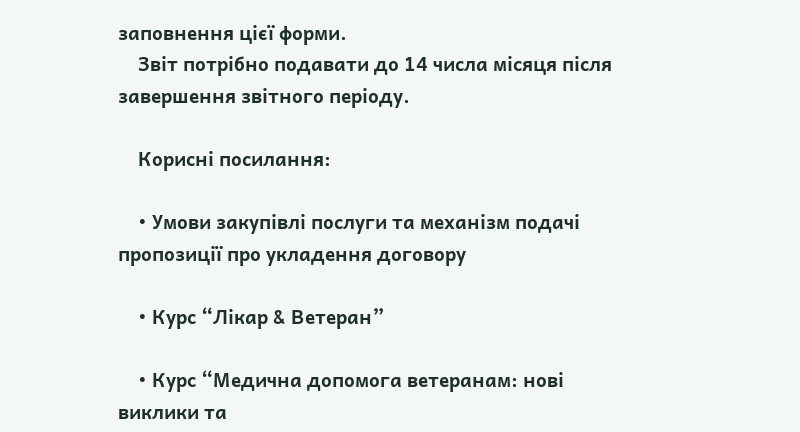заповнення цієї форми.
    Звіт потрібно подавати до 14 числа місяця після завершення звітного періоду.

    Корисні посилання:

    • Умови закупівлі послуги та механізм подачі пропозиції про укладення договору

    • Курс “Лікар & Ветеран”

    • Курс “Медична допомога ветеранам: нові виклики та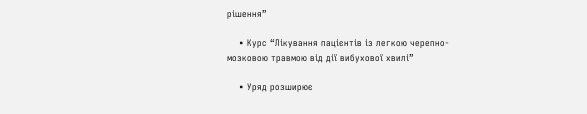рішення”

    • Курс “Лікування пацієнтів із легкою черепно-мозковою травмою від дії вибухової хвилі”

    • Уряд розширює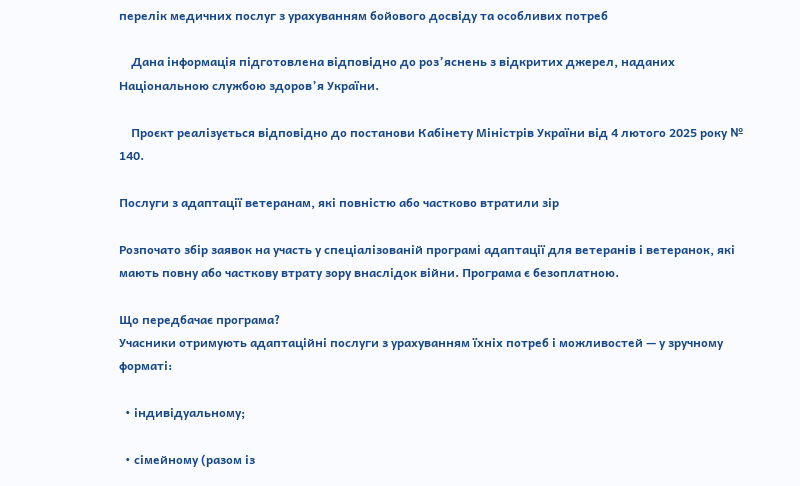перелік медичних послуг з урахуванням бойового досвіду та особливих потреб

    Дана інформація підготовлена відповідно до роз’яснень з відкритих джерел, наданих Національною службою здоров’я України.

    Проєкт реалізується відповідно до постанови Кабінету Міністрів України від 4 лютого 2025 року № 140.

Послуги з адаптації ветеранам, які повністю або частково втратили зір

Розпочато збір заявок на участь у спеціалізованій програмі адаптації для ветеранів і ветеранок, які мають повну або часткову втрату зору внаслідок війни. Програма є безоплатною.

Що передбачає програма?
Учасники отримують адаптаційні послуги з урахуванням їхніх потреб і можливостей — у зручному форматі:

  • індивідуальному;

  • сімейному (разом із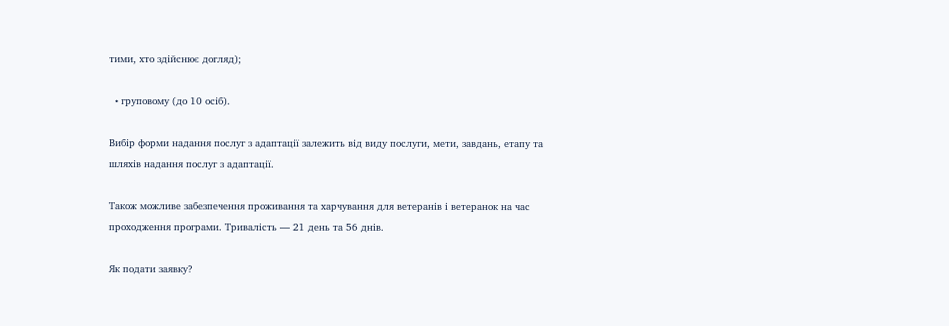тими, хто здійснює догляд);

  • груповому (до 10 осіб).

Вибір форми надання послуг з адаптації залежить від виду послуги, мети, завдань, етапу та шляхів надання послуг з адаптації.

Також можливе забезпечення проживання та харчування для ветеранів і ветеранок на час проходження програми. Тривалість — 21 день та 56 днів.

Як подати заявку?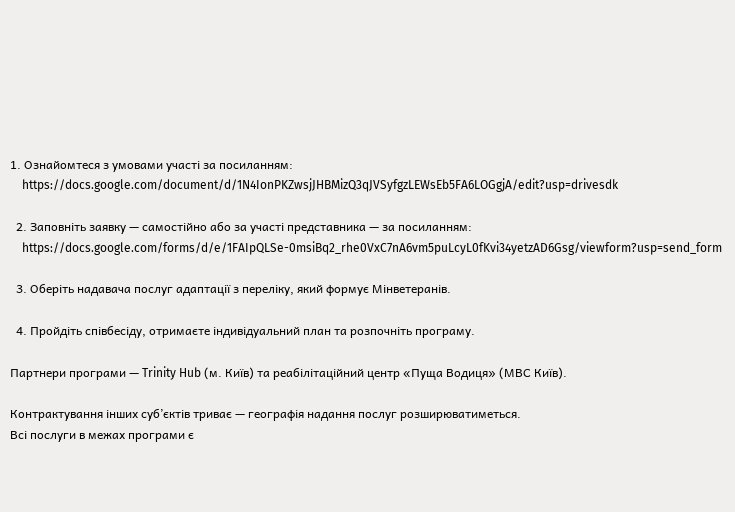1. Ознайомтеся з умовами участі за посиланням:
    https://docs.google.com/document/d/1N4IonPKZwsjJHBMizQ3qJVSyfgzLEWsEb5FA6LOGgjA/edit?usp=drivesdk

  2. Заповніть заявку — самостійно або за участі представника — за посиланням:
    https://docs.google.com/forms/d/e/1FAIpQLSe-0msiBq2_rhe0VxC7nA6vm5puLcyL0fKvi34yetzAD6Gsg/viewform?usp=send_form

  3. Оберіть надавача послуг адаптації з переліку, який формує Мінветеранів.

  4. Пройдіть співбесіду, отримаєте індивідуальний план та розпочніть програму.

Партнери програми — Trinity Hub (м. Київ) та реабілітаційний центр «Пуща Водиця» (МВС Київ).

Контрактування інших суб’єктів триває — географія надання послуг розширюватиметься.
Всі послуги в межах програми є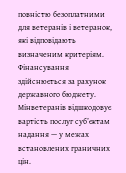повністю безоплатними для ветеранів і ветеранок, які відповідають визначеним критеріям. Фінансування здійснюється за рахунок державного бюджету. Мінветеранів відшкодовує вартість послуг суб’єктам надання — у межах встановлених граничних цін.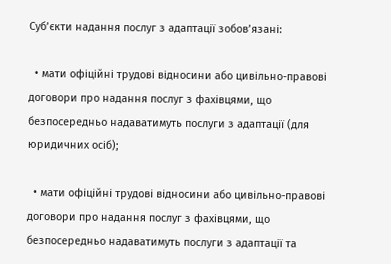Суб’єкти надання послуг з адаптації зобов’язані:

  • мати офіційні трудові відносини або цивільно-правові договори про надання послуг з фахівцями, що безпосередньо надаватимуть послуги з адаптації (для юридичних осіб);

  • мати офіційні трудові відносини або цивільно-правові договори про надання послуг з фахівцями, що безпосередньо надаватимуть послуги з адаптації та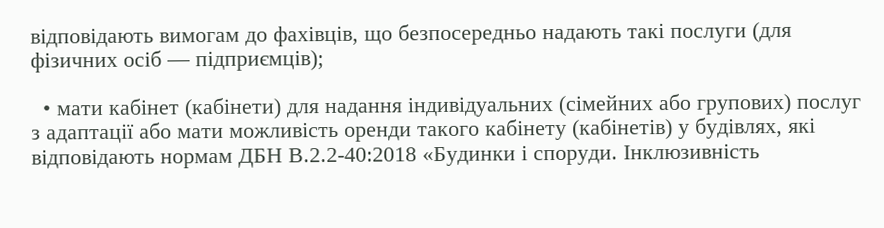відповідають вимогам до фахівців, що безпосередньо надають такі послуги (для фізичних осіб — підприємців);

  • мати кабінет (кабінети) для надання індивідуальних (сімейних або групових) послуг з адаптації або мати можливість оренди такого кабінету (кабінетів) у будівлях, які відповідають нормам ДБН В.2.2-40:2018 «Будинки і споруди. Інклюзивність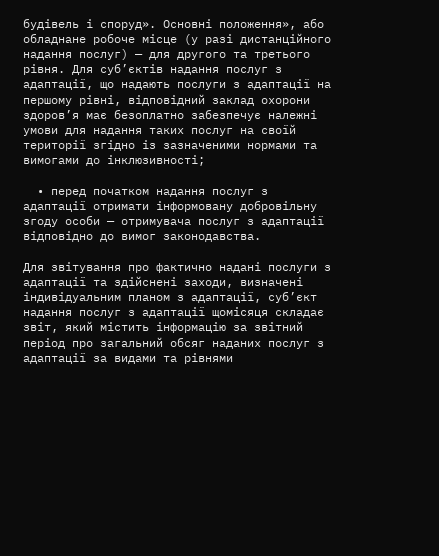будівель і споруд». Основні положення», або обладнане робоче місце (у разі дистанційного надання послуг) — для другого та третього рівня. Для суб’єктів надання послуг з адаптації, що надають послуги з адаптації на першому рівні, відповідний заклад охорони здоров’я має безоплатно забезпечує належні умови для надання таких послуг на своїй території згідно із зазначеними нормами та вимогами до інклюзивності;

  • перед початком надання послуг з адаптації отримати інформовану добровільну згоду особи — отримувача послуг з адаптації відповідно до вимог законодавства.

Для звітування про фактично надані послуги з адаптації та здійснені заходи, визначені індивідуальним планом з адаптації, суб’єкт надання послуг з адаптації щомісяця складає звіт, який містить інформацію за звітний період про загальний обсяг наданих послуг з адаптації за видами та рівнями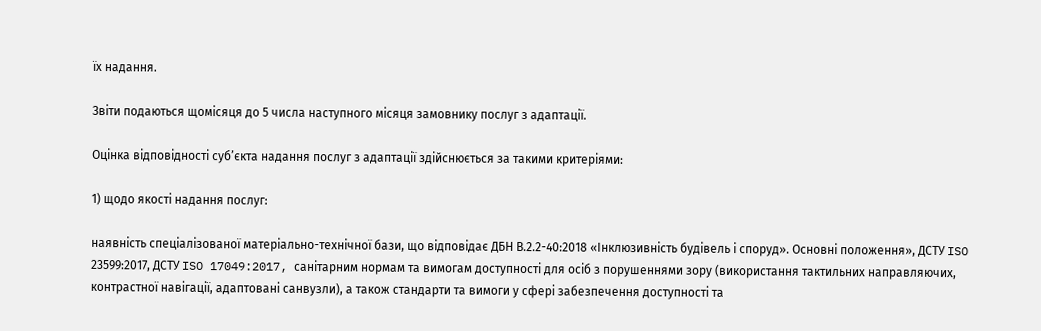їх надання.

Звіти подаються щомісяця до 5 числа наступного місяця замовнику послуг з адаптації.

Оцінка відповідності суб’єкта надання послуг з адаптації здійснюється за такими критеріями:

1) щодо якості надання послуг:

наявність спеціалізованої матеріально-технічної бази, що відповідає ДБН В.2.2-40:2018 «Інклюзивність будівель і споруд». Основні положення», ДСТУ ISO 23599:2017, ДСТУ ISO 17049:2017, санітарним нормам та вимогам доступності для осіб з порушеннями зору (використання тактильних направляючих, контрастної навігації, адаптовані санвузли), а також стандарти та вимоги у сфері забезпечення доступності та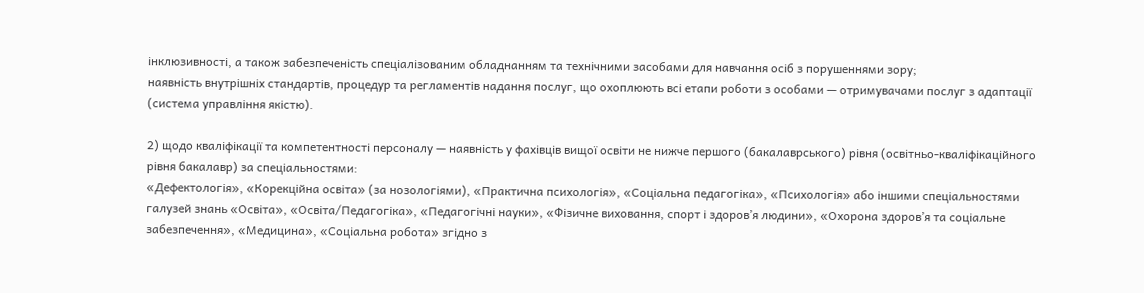інклюзивності, а також забезпеченість спеціалізованим обладнанням та технічними засобами для навчання осіб з порушеннями зору;
наявність внутрішніх стандартів, процедур та регламентів надання послуг, що охоплюють всі етапи роботи з особами — отримувачами послуг з адаптації (система управління якістю).

2) щодо кваліфікації та компетентності персоналу — наявність у фахівців вищої освіти не нижче першого (бакалаврського) рівня (освітньо-кваліфікаційного рівня бакалавр) за спеціальностями:
«Дефектологія», «Корекційна освіта» (за нозологіями), «Практична психологія», «Соціальна педагогіка», «Психологія» або іншими спеціальностями галузей знань «Освіта», «Освіта/Педагогіка», «Педагогічні науки», «Фізичне виховання, спорт і здоров’я людини», «Охорона здоров’я та соціальне забезпечення», «Медицина», «Соціальна робота» згідно з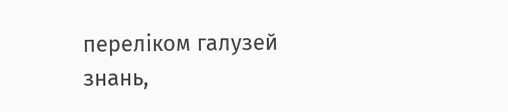переліком галузей знань,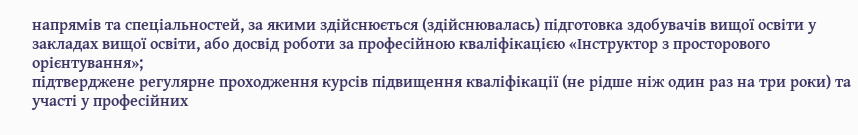напрямів та спеціальностей, за якими здійснюється (здійснювалась) підготовка здобувачів вищої освіти у закладах вищої освіти, або досвід роботи за професійною кваліфікацією «Інструктор з просторового орієнтування»;
підтверджене регулярне проходження курсів підвищення кваліфікації (не рідше ніж один раз на три роки) та участі у професійних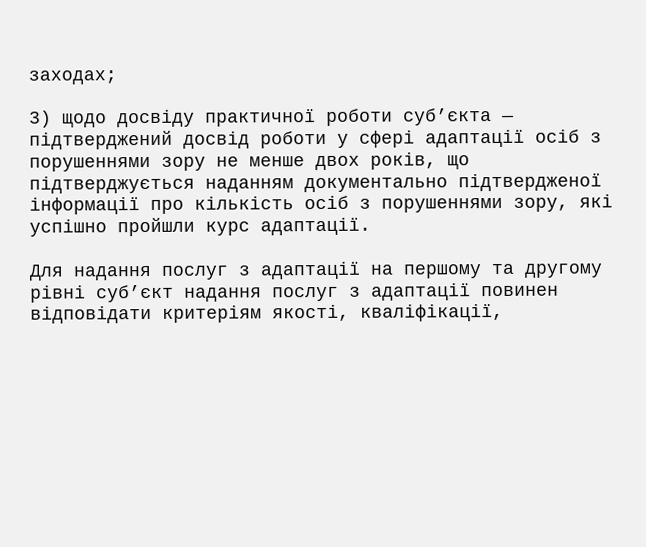заходах;

3) щодо досвіду практичної роботи суб’єкта — підтверджений досвід роботи у сфері адаптації осіб з порушеннями зору не менше двох років, що підтверджується наданням документально підтвердженої інформації про кількість осіб з порушеннями зору, які успішно пройшли курс адаптації.

Для надання послуг з адаптації на першому та другому рівні суб’єкт надання послуг з адаптації повинен відповідати критеріям якості, кваліфікації,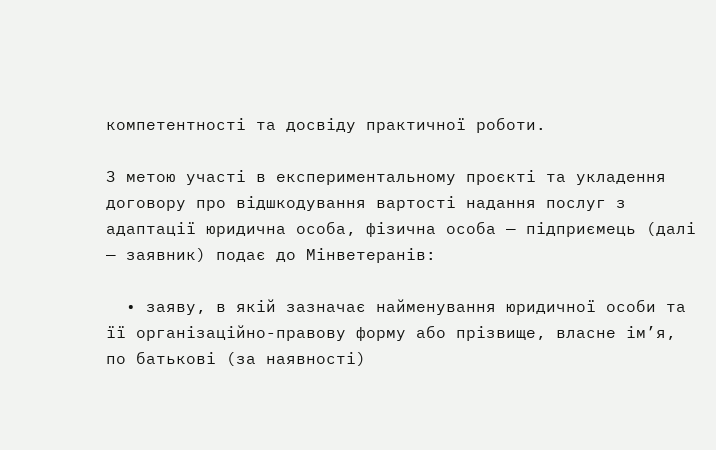компетентності та досвіду практичної роботи.

З метою участі в експериментальному проєкті та укладення договору про відшкодування вартості надання послуг з адаптації юридична особа, фізична особа — підприємець (далі — заявник) подає до Мінветеранів:

  • заяву, в якій зазначає найменування юридичної особи та її організаційно-правову форму або прізвище, власне ім’я, по батькові (за наявності)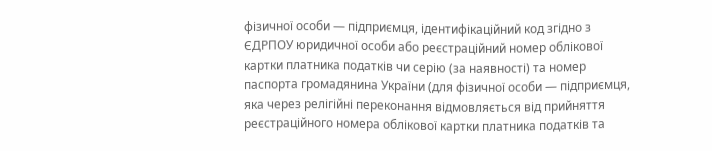фізичної особи — підприємця, ідентифікаційний код згідно з ЄДРПОУ юридичної особи або реєстраційний номер облікової картки платника податків чи серію (за наявності) та номер паспорта громадянина України (для фізичної особи — підприємця, яка через релігійні переконання відмовляється від прийняття реєстраційного номера облікової картки платника податків та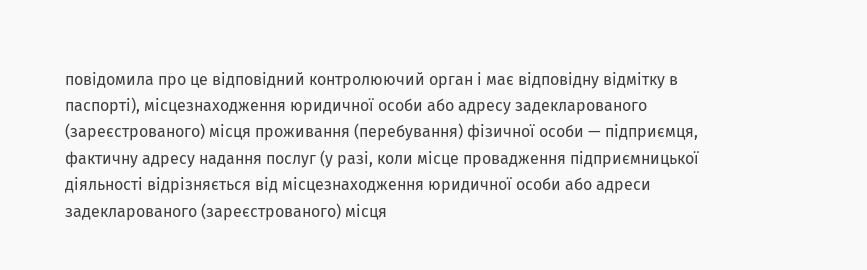повідомила про це відповідний контролюючий орган і має відповідну відмітку в паспорті), місцезнаходження юридичної особи або адресу задекларованого (зареєстрованого) місця проживання (перебування) фізичної особи — підприємця, фактичну адресу надання послуг (у разі, коли місце провадження підприємницької діяльності відрізняється від місцезнаходження юридичної особи або адреси задекларованого (зареєстрованого) місця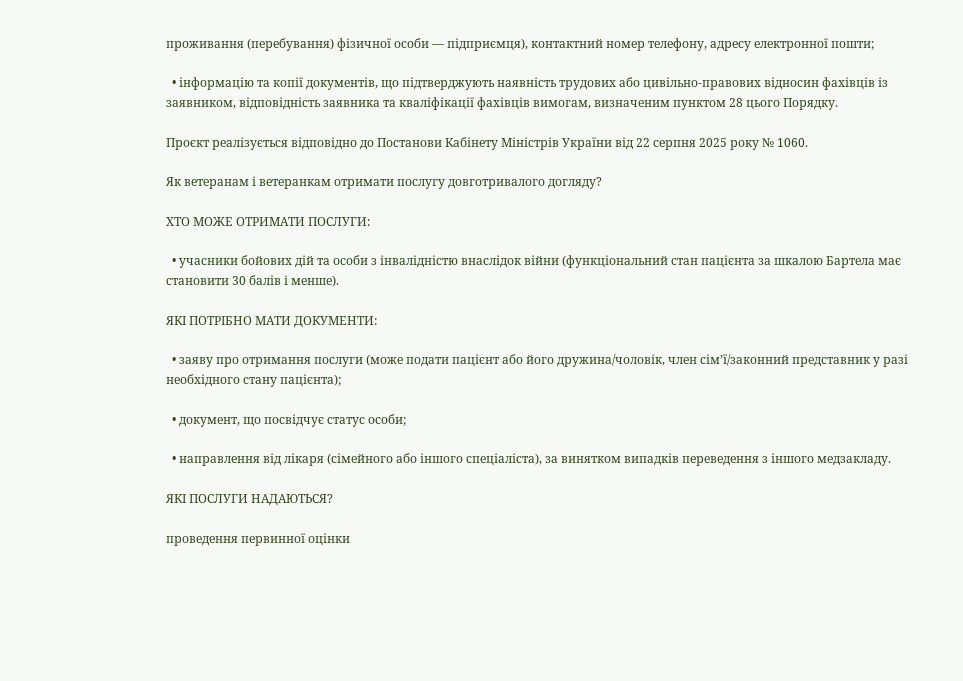проживання (перебування) фізичної особи — підприємця), контактний номер телефону, адресу електронної пошти;

  • інформацію та копії документів, що підтверджують наявність трудових або цивільно-правових відносин фахівців із заявником, відповідність заявника та кваліфікації фахівців вимогам, визначеним пунктом 28 цього Порядку.

Проєкт реалізується відповідно до Постанови Кабінету Міністрів України від 22 серпня 2025 року № 1060.

Як ветеранам і ветеранкам отримати послугу довготривалого догляду?

ХТО МОЖЕ ОТРИМАТИ ПОСЛУГИ:

  • учасники бойових дій та особи з інвалідністю внаслідок війни (функціональний стан пацієнта за шкалою Бартела має становити 30 балів і менше).

ЯКІ ПОТРІБНО МАТИ ДОКУМЕНТИ:

  • заяву про отримання послуги (може подати пацієнт або його дружина/чоловік, член сім’ї/законний представник у разі необхідного стану пацієнта);

  • документ, що посвідчує статус особи;

  • направлення від лікаря (сімейного або іншого спеціаліста), за винятком випадків переведення з іншого медзакладу.

ЯКІ ПОСЛУГИ НАДАЮТЬСЯ?

проведення первинної оцінки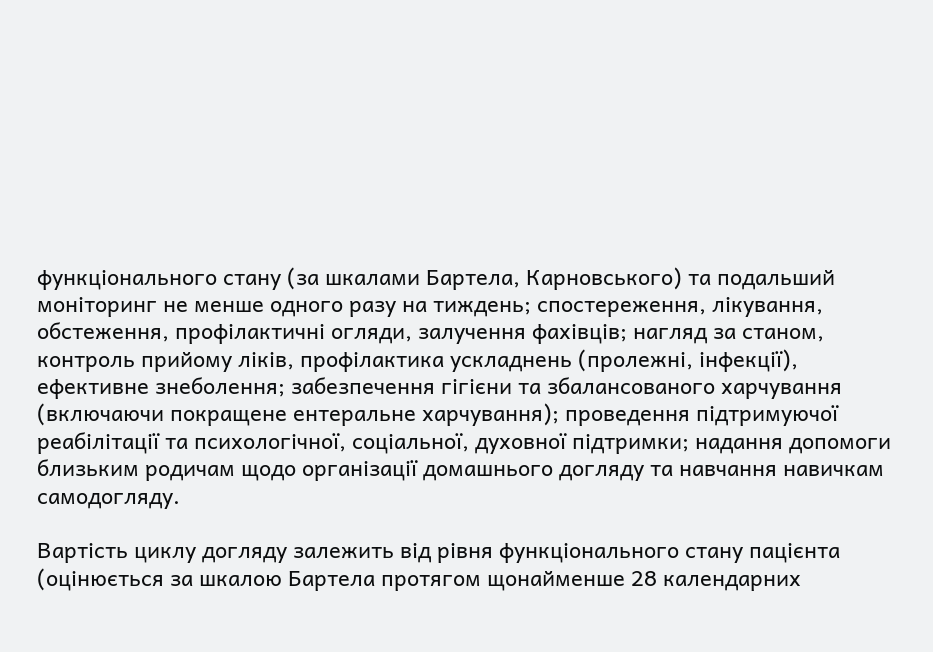функціонального стану (за шкалами Бартела, Карновського) та подальший моніторинг не менше одного разу на тиждень; спостереження, лікування, обстеження, профілактичні огляди, залучення фахівців; нагляд за станом, контроль прийому ліків, профілактика ускладнень (пролежні, інфекції), ефективне знеболення; забезпечення гігієни та збалансованого харчування (включаючи покращене ентеральне харчування); проведення підтримуючої реабілітації та психологічної, соціальної, духовної підтримки; надання допомоги близьким родичам щодо організації домашнього догляду та навчання навичкам самодогляду.

Вартість циклу догляду залежить від рівня функціонального стану пацієнта (оцінюється за шкалою Бартела протягом щонайменше 28 календарних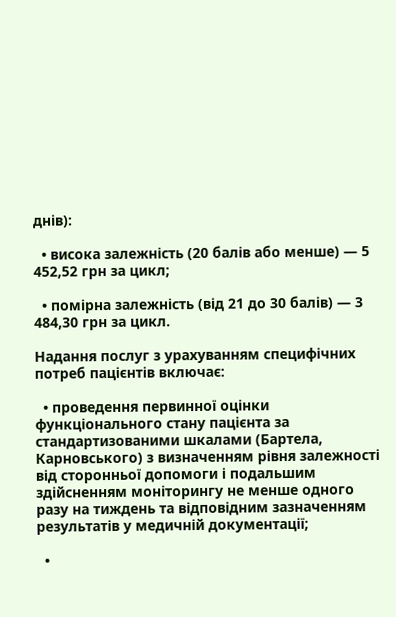днів):

  • висока залежність (20 балів або менше) — 5 452,52 грн за цикл;

  • помірна залежність (від 21 до 30 балів) — 3 484,30 грн за цикл.

Надання послуг з урахуванням специфічних потреб пацієнтів включає:

  • проведення первинної оцінки функціонального стану пацієнта за стандартизованими шкалами (Бартела, Карновського) з визначенням рівня залежності від сторонньої допомоги і подальшим здійсненням моніторингу не менше одного разу на тиждень та відповідним зазначенням результатів у медичній документації;

  •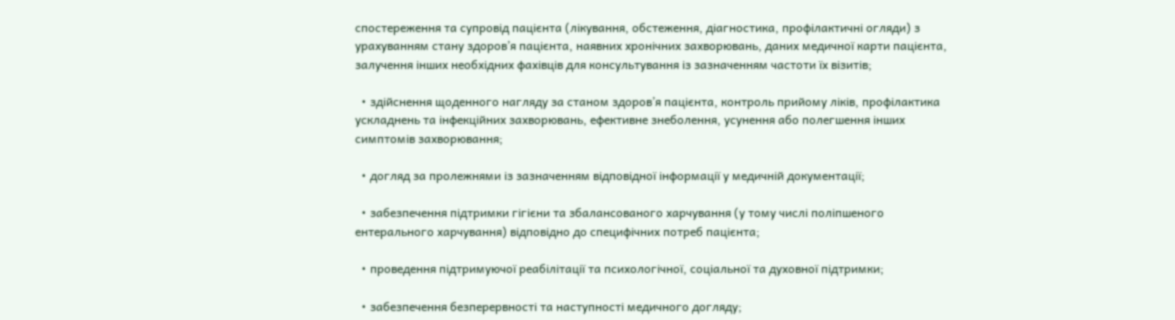спостереження та супровід пацієнта (лікування, обстеження, діагностика, профілактичні огляди) з урахуванням стану здоров’я пацієнта, наявних хронічних захворювань, даних медичної карти пацієнта, залучення інших необхідних фахівців для консультування із зазначенням частоти їх візитів;

  • здійснення щоденного нагляду за станом здоров’я пацієнта, контроль прийому ліків, профілактика ускладнень та інфекційних захворювань, ефективне знеболення, усунення або полегшення інших симптомів захворювання;

  • догляд за пролежнями із зазначенням відповідної інформації у медичній документації;

  • забезпечення підтримки гігієни та збалансованого харчування (у тому числі поліпшеного ентерального харчування) відповідно до специфічних потреб пацієнта;

  • проведення підтримуючої реабілітації та психологічної, соціальної та духовної підтримки;

  • забезпечення безперервності та наступності медичного догляду;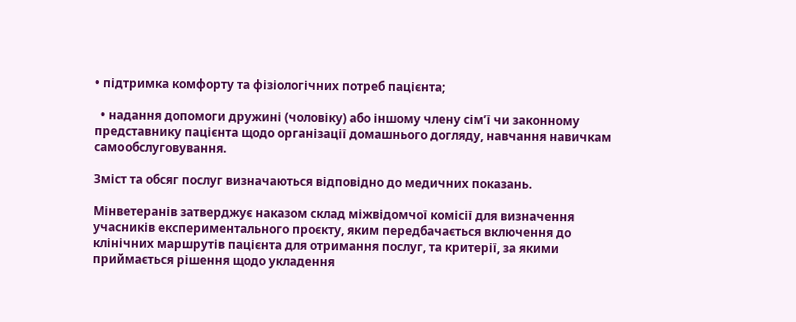• підтримка комфорту та фізіологічних потреб пацієнта;

  • надання допомоги дружині (чоловіку) або іншому члену сім’ї чи законному представнику пацієнта щодо організації домашнього догляду, навчання навичкам самoобслуговування.

Зміст та обсяг послуг визначаються відповідно до медичних показань.

Мінветеранів затверджує наказом склад міжвідомчої комісії для визначення учасників експериментального проєкту, яким передбачається включення до клінічних маршрутів пацієнта для отримання послуг, та критерії, за якими приймається рішення щодо укладення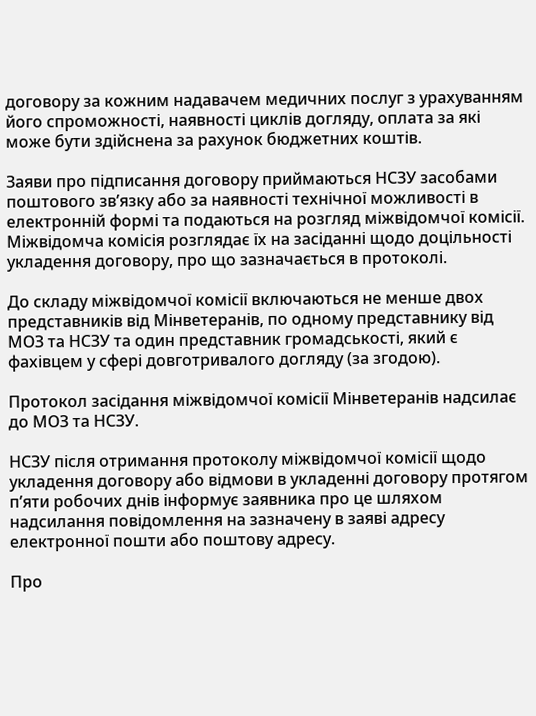договору за кожним надавачем медичних послуг з урахуванням його спроможності, наявності циклів догляду, оплата за які може бути здійснена за рахунок бюджетних коштів.

Заяви про підписання договору приймаються НСЗУ засобами поштового зв’язку або за наявності технічної можливості в електронній формі та подаються на розгляд міжвідомчої комісії. Міжвідомча комісія розглядає їх на засіданні щодо доцільності укладення договору, про що зазначається в протоколі.

До складу міжвідомчої комісії включаються не менше двох представників від Мінветеранів, по одному представнику від МОЗ та НСЗУ та один представник громадськості, який є фахівцем у сфері довготривалого догляду (за згодою).

Протокол засідання міжвідомчої комісії Мінветеранів надсилає до МОЗ та НСЗУ.

НСЗУ після отримання протоколу міжвідомчої комісії щодо укладення договору або відмови в укладенні договору протягом п’яти робочих днів інформує заявника про це шляхом надсилання повідомлення на зазначену в заяві адресу електронної пошти або поштову адресу.

Про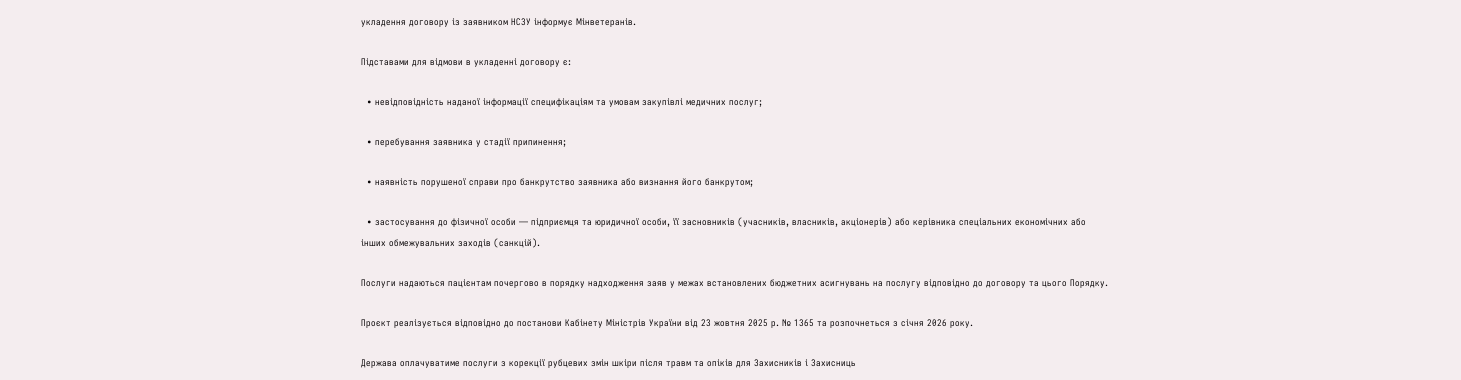укладення договору із заявником НСЗУ інформує Мінветеранів.

Підставами для відмови в укладенні договору є:

  • невідповідність наданої інформації специфікаціям та умовам закупівлі медичних послуг;

  • перебування заявника у стадії припинення;

  • наявність порушеної справи про банкрутство заявника або визнання його банкрутом;

  • застосування до фізичної особи — підприємця та юридичної особи, її засновників (учасників, власників, акціонерів) або керівника спеціальних економічних або інших обмежувальних заходів (санкцій).

Послуги надаються пацієнтам почергово в порядку надходження заяв у межах встановлених бюджетних асигнувань на послугу відповідно до договору та цього Порядку.

Проєкт реалізується відповідно до постанови Кабінету Міністрів України від 23 жовтня 2025 р. № 1365 та розпочнеться з січня 2026 року.

Держава оплачуватиме послуги з корекції рубцевих змін шкіри після травм та опіків для Захисників і Захисниць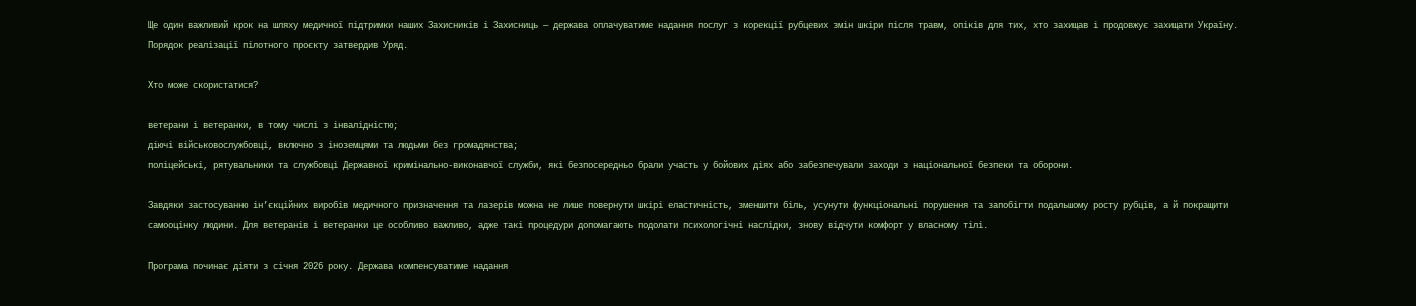Ще один важливий крок на шляху медичної підтримки наших Захисників і Захисниць — держава оплачуватиме надання послуг з корекції рубцевих змін шкіри після травм, опіків для тих, хто захищав і продовжує захищати Україну. Порядок реалізації пілотного проєкту затвердив Уряд.

Хто може скористатися?

ветерани і ветеранки, в тому числі з інвалідністю;
діючі військовослужбовці, включно з іноземцями та людьми без громадянства;
поліцейські, рятувальники та службовці Державної кримінально-виконавчої служби, які безпосередньо брали участь у бойових діях або забезпечували заходи з національної безпеки та оборони.

Завдяки застосуванню ін’єкційних виробів медичного призначення та лазерів можна не лише повернути шкірі еластичність, зменшити біль, усунути функціональні порушення та запобігти подальшому росту рубців, а й покращити самооцінку людини. Для ветеранів і ветеранки це особливо важливо, адже такі процедури допомагають подолати психологічні наслідки, знову відчути комфорт у власному тілі.

Програма починає діяти з січня 2026 року. Держава компенсуватиме надання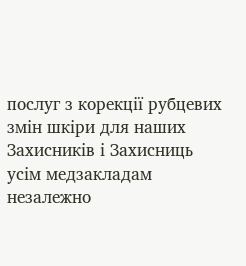послуг з корекції рубцевих змін шкіри для наших Захисників і Захисниць усім медзакладам незалежно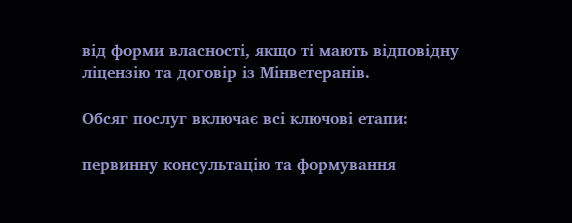від форми власності, якщо ті мають відповідну ліцензію та договір із Мінветеранів.

Обсяг послуг включає всі ключові етапи:

первинну консультацію та формування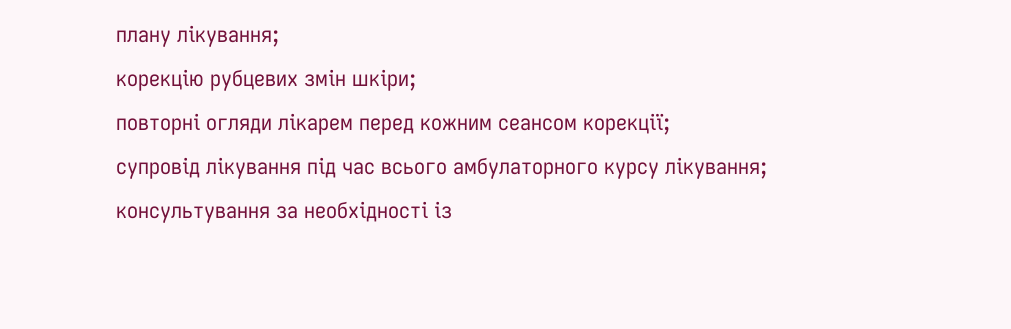плану лікування;
корекцію рубцевих змін шкіри;
повторні огляди лікарем перед кожним сеансом корекції;
супровід лікування під час всього амбулаторного курсу лікування;
консультування за необхідності із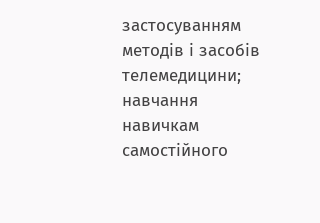застосуванням методів і засобів телемедицини;
навчання навичкам самостійного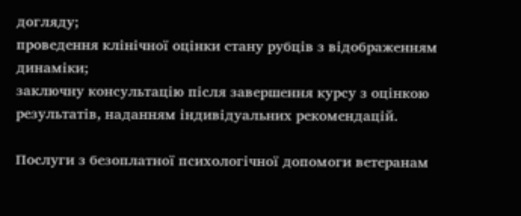догляду;
проведення клінічної оцінки стану рубців з відображенням динаміки;
заключну консультацію після завершення курсу з оцінкою результатів, наданням індивідуальних рекомендацій.

Послуги з безоплатної психологічної допомоги ветеранам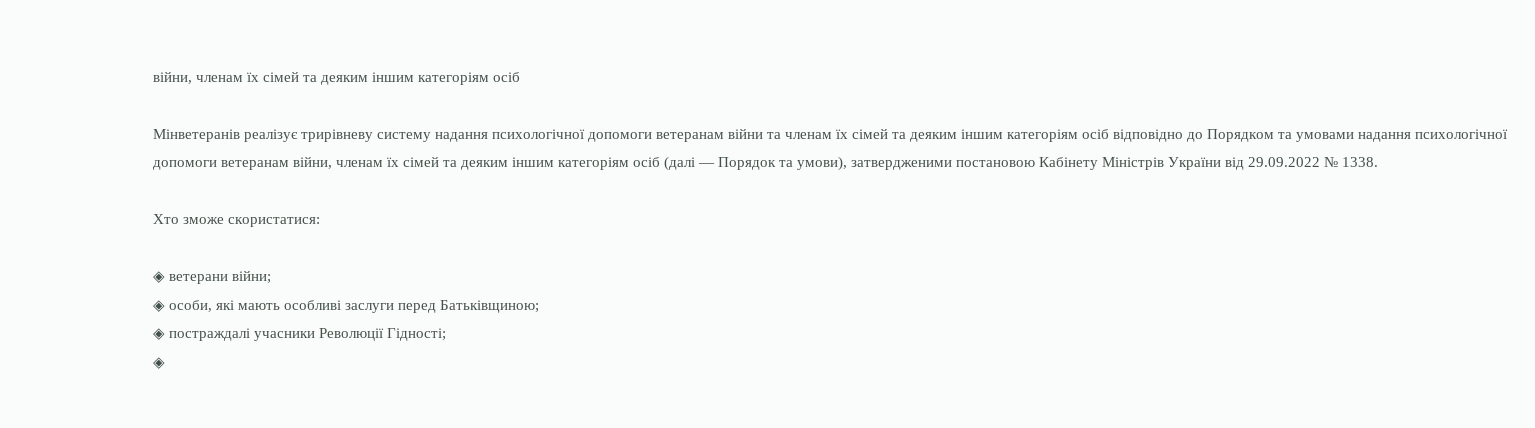війни, членам їх сімей та деяким іншим категоріям осіб

Мінветеранів реалізує трирівневу систему надання психологічної допомоги ветеранам війни та членам їх сімей та деяким іншим категоріям осіб відповідно до Порядком та умовами надання психологічної допомоги ветеранам війни, членам їх сімей та деяким іншим категоріям осіб (далі — Порядок та умови), затвердженими постановою Кабінету Міністрів України від 29.09.2022 № 1338.

Хто зможе скористатися:

◈ ветерани війни;
◈ особи, які мають особливі заслуги перед Батьківщиною;
◈ постраждалі учасники Революції Гідності;
◈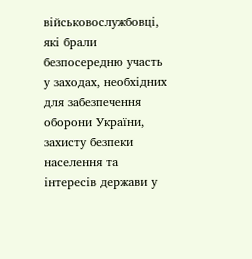військовослужбовці, які брали безпосередню участь у заходах, необхідних для забезпечення оборони України, захисту безпеки населення та інтересів держави у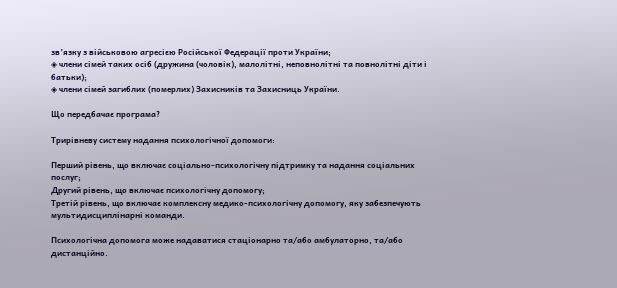зв’язку з військовою агресією Російської Федерації проти України;
◈ члени сімей таких осіб (дружина (чоловік), малолітні, неповнолітні та повнолітні діти і батьки);
◈ члени сімей загиблих (померлих) Захисників та Захисниць України.

Що передбачає програма?

Трирівневу систему надання психологічної допомоги:

Перший рівень, що включає соціально-психологічну підтримку та надання соціальних послуг;
Другий рівень, що включає психологічну допомогу;
Третій рівень, що включає комплексну медико-психологічну допомогу, яку забезпечують мультидисциплінарні команди.

Психологічна допомога може надаватися стаціонарно та/або амбулаторно, та/або дистанційно.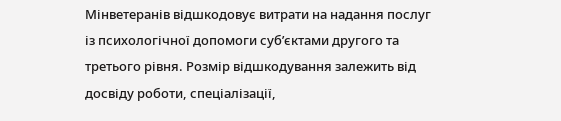Мінветеранів відшкодовує витрати на надання послуг із психологічної допомоги суб’єктами другого та третього рівня. Розмір відшкодування залежить від досвіду роботи, спеціалізації,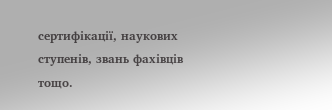сертифікації, наукових ступенів, звань фахівців тощо.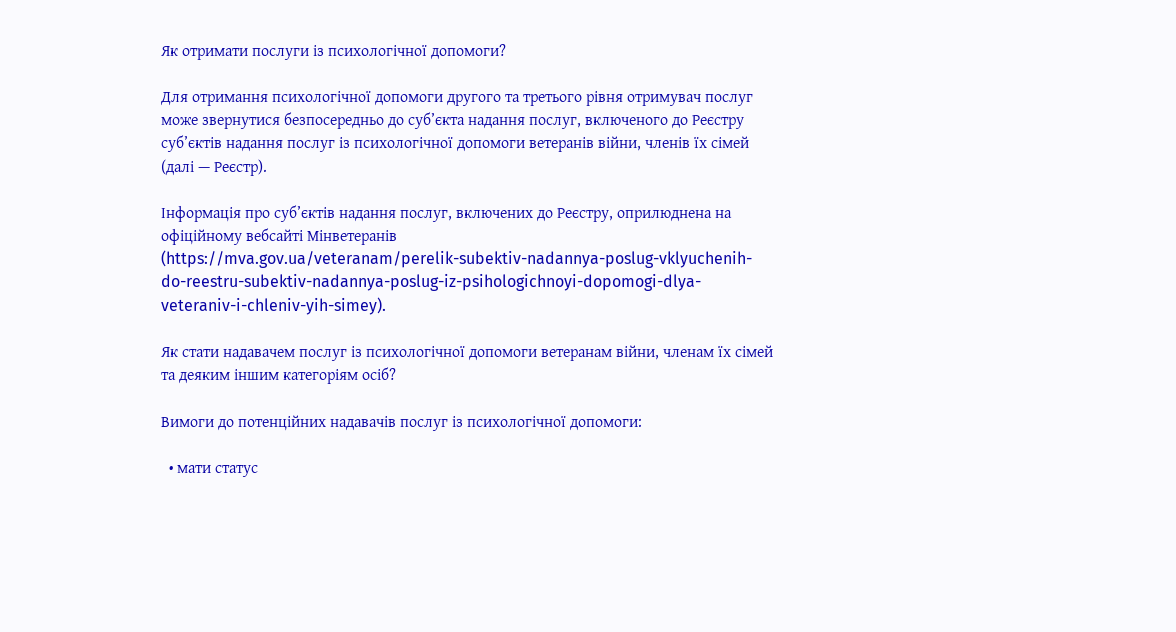Як отримати послуги із психологічної допомоги?

Для отримання психологічної допомоги другого та третього рівня отримувач послуг може звернутися безпосередньо до суб’єкта надання послуг, включеного до Реєстру суб’єктів надання послуг із психологічної допомоги ветеранів війни, членів їх сімей (далі — Реєстр).

Інформація про суб’єктів надання послуг, включених до Реєстру, оприлюднена на офіційному вебсайті Мінветеранів
(https://mva.gov.ua/veteranam/perelik-subektiv-nadannya-poslug-vklyuchenih-do-reestru-subektiv-nadannya-poslug-iz-psihologichnoyi-dopomogi-dlya-veteraniv-i-chleniv-yih-simey).

Як стати надавачем послуг із психологічної допомоги ветеранам війни, членам їх сімей та деяким іншим категоріям осіб?

Вимоги до потенційних надавачів послуг із психологічної допомоги:

  • мати статус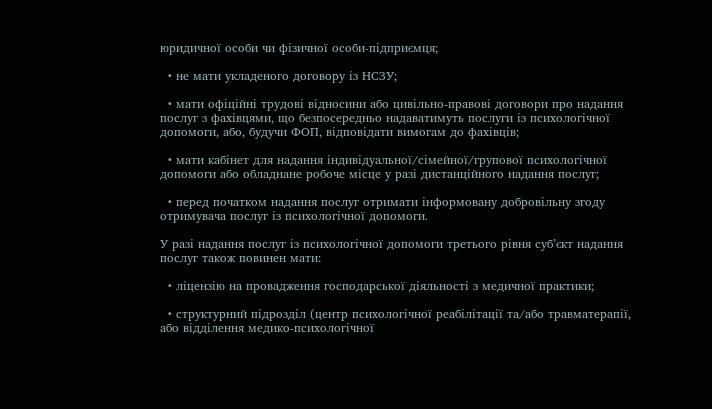юридичної особи чи фізичної особи-підприємця;

  • не мати укладеного договору із НСЗУ;

  • мати офіційні трудові відносини або цивільно-правові договори про надання послуг з фахівцями, що безпосередньо надаватимуть послуги із психологічної допомоги, або, будучи ФОП, відповідати вимогам до фахівців;

  • мати кабінет для надання індивідуальної/сімейної/групової психологічної допомоги або обладнане робоче місце у разі дистанційного надання послуг;

  • перед початком надання послуг отримати інформовану добровільну згоду отримувача послуг із психологічної допомоги.

У разі надання послуг із психологічної допомоги третього рівня суб’єкт надання послуг також повинен мати:

  • ліцензію на провадження господарської діяльності з медичної практики;

  • структурний підрозділ (центр психологічної реабілітації та/або травматерапії, або відділення медико-психологічної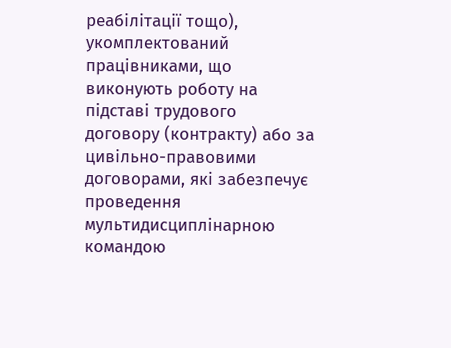реабілітації тощо), укомплектований працівниками, що виконують роботу на підставі трудового договору (контракту) або за цивільно-правовими договорами, які забезпечує проведення мультидисциплінарною командою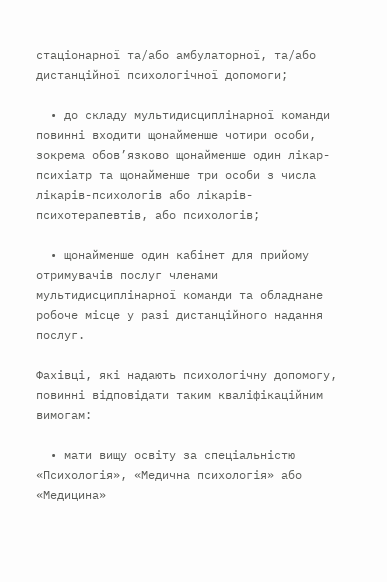стаціонарної та/або амбулаторної, та/або дистанційної психологічної допомоги;

  • до складу мультидисциплінарної команди повинні входити щонайменше чотири особи, зокрема обов’язково щонайменше один лікар-психіатр та щонайменше три особи з числа лікарів-психологів або лікарів-психотерапевтів, або психологів;

  • щонайменше один кабінет для прийому отримувачів послуг членами мультидисциплінарної команди та обладнане робоче місце у разі дистанційного надання послуг.

Фахівці, які надають психологічну допомогу, повинні відповідати таким кваліфікаційним вимогам:

  • мати вищу освіту за спеціальністю «Психологія», «Медична психологія» або «Медицина»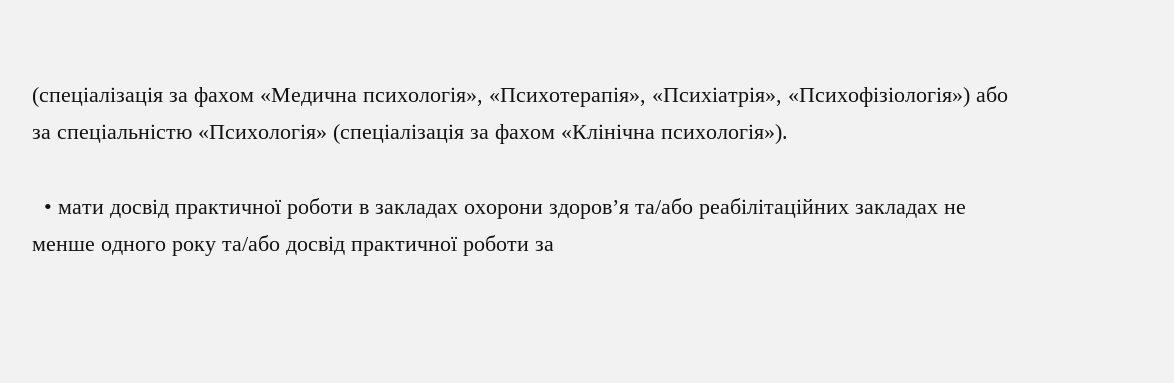(спеціалізація за фахом «Медична психологія», «Психотерапія», «Психіатрія», «Психофізіологія») або за спеціальністю «Психологія» (спеціалізація за фахом «Клінічна психологія»).

  • мати досвід практичної роботи в закладах охорони здоров’я та/або реабілітаційних закладах не менше одного року та/або досвід практичної роботи за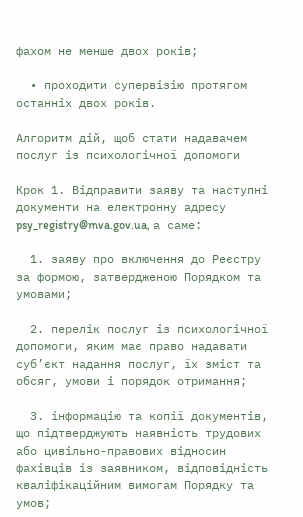фахом не менше двох років;

  • проходити супервізію протягом останніх двох років.

Алгоритм дій, щоб стати надавачем послуг із психологічної допомоги

Крок 1. Відправити заяву та наступні документи на електронну адресу psy_registry@mva.gov.ua, а саме:

  1. заяву про включення до Реєстру за формою, затвердженою Порядком та умовами;

  2. перелік послуг із психологічної допомоги, яким має право надавати суб’єкт надання послуг, їх зміст та обсяг, умови і порядок отримання;

  3. інформацію та копії документів, що підтверджують наявність трудових або цивільно-правових відносин фахівців із заявником, відповідність кваліфікаційним вимогам Порядку та умов;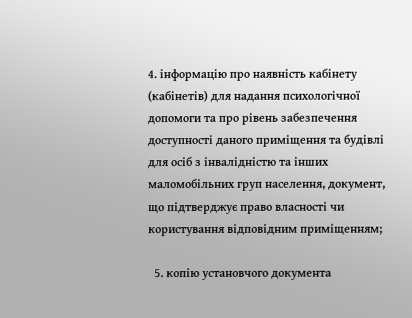4. інформацію про наявність кабінету (кабінетів) для надання психологічної допомоги та про рівень забезпечення доступності даного приміщення та будівлі для осіб з інвалідністю та інших маломобільних груп населення, документ, що підтверджує право власності чи користування відповідним приміщенням;

  5. копію установчого документа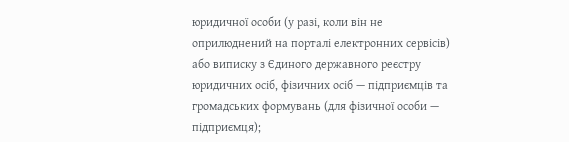юридичної особи (у разі, коли він не оприлюднений на порталі електронних сервісів) або виписку з Єдиного державного реєстру юридичних осіб, фізичних осіб — підприємців та громадських формувань (для фізичної особи — підприємця);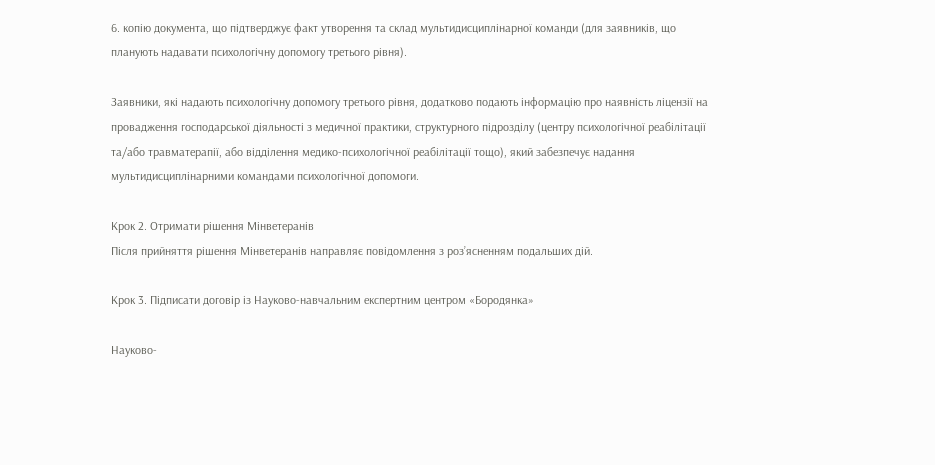6. копію документа, що підтверджує факт утворення та склад мультидисциплінарної команди (для заявників, що планують надавати психологічну допомогу третього рівня).

Заявники, які надають психологічну допомогу третього рівня, додатково подають інформацію про наявність ліцензії на провадження господарської діяльності з медичної практики, структурного підрозділу (центру психологічної реабілітації та/або травматерапії, або відділення медико-психологічної реабілітації тощо), який забезпечує надання мультидисциплінарними командами психологічної допомоги.

Крок 2. Отримати рішення Мінветеранів
Після прийняття рішення Мінветеранів направляє повідомлення з роз’ясненням подальших дій.

Крок 3. Підписати договір із Науково-навчальним експертним центром «Бородянка»

Науково-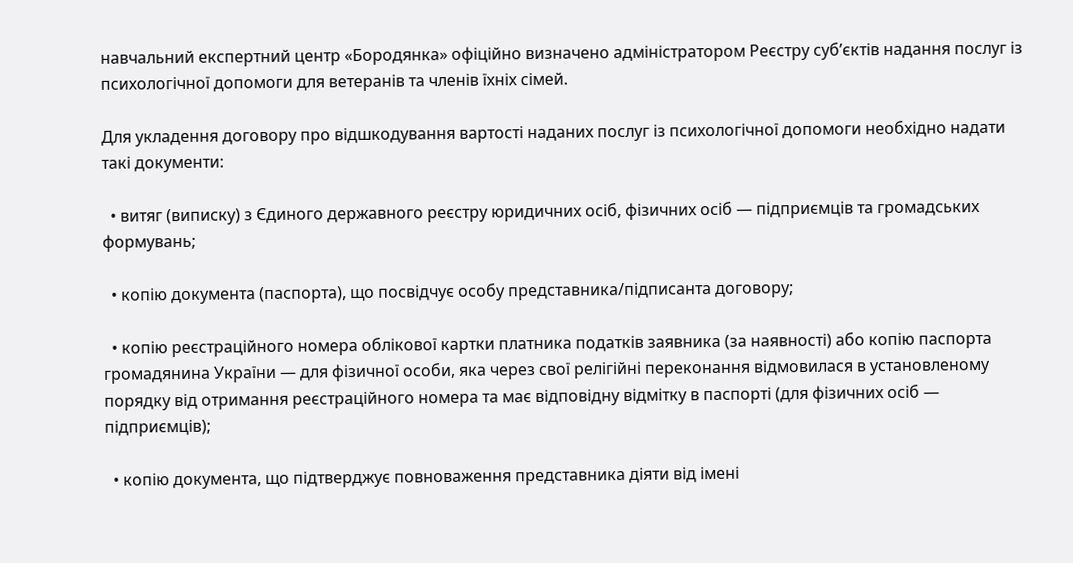навчальний експертний центр «Бородянка» офіційно визначено адміністратором Реєстру суб’єктів надання послуг із психологічної допомоги для ветеранів та членів їхніх сімей.

Для укладення договору про відшкодування вартості наданих послуг із психологічної допомоги необхідно надати такі документи:

  • витяг (виписку) з Єдиного державного реєстру юридичних осіб, фізичних осіб — підприємців та громадських формувань;

  • копію документа (паспорта), що посвідчує особу представника/підписанта договору;

  • копію реєстраційного номера облікової картки платника податків заявника (за наявності) або копію паспорта громадянина України — для фізичної особи, яка через свої релігійні переконання відмовилася в установленому порядку від отримання реєстраційного номера та має відповідну відмітку в паспорті (для фізичних осіб — підприємців);

  • копію документа, що підтверджує повноваження представника діяти від імені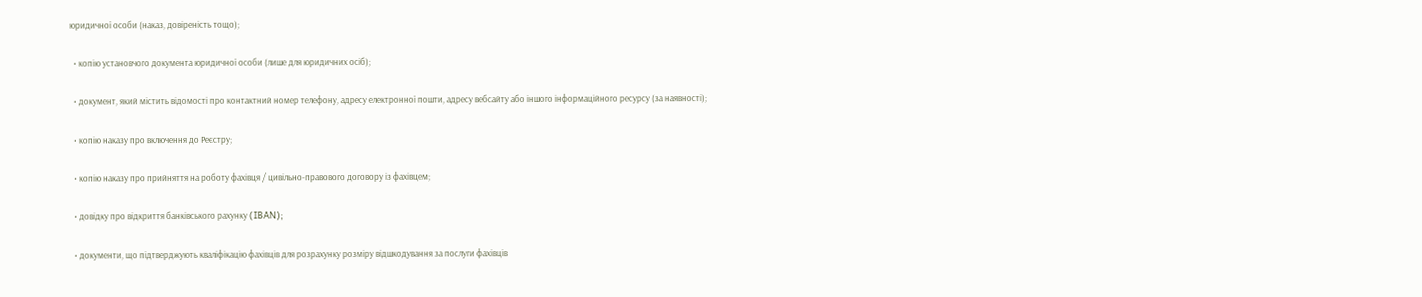юридичної особи (наказ, довіреність тощо);

  • копію установчого документа юридичної особи (лише для юридичних осіб);

  • документ, який містить відомості про контактний номер телефону, адресу електронної пошти, адресу вебсайту або іншого інформаційного ресурсу (за наявності);

  • копію наказу про включення до Реєстру;

  • копію наказу про прийняття на роботу фахівця / цивільно-правового договору із фахівцем;

  • довідку про відкриття банківського рахунку (IBAN);

  • документи, що підтверджують кваліфікацію фахівців для розрахунку розміру відшкодування за послуги фахівців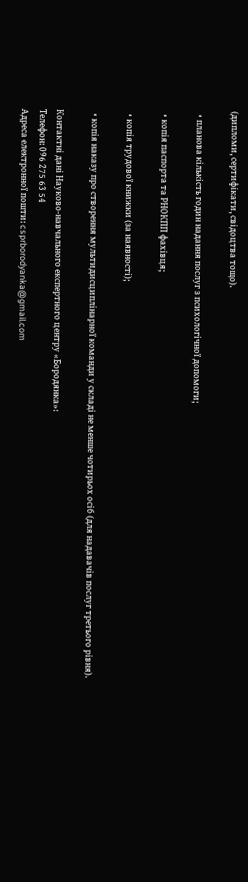(дипломи, сертифікати, свідоцтва тощо).

  • планова кількість годин надання послуг з психологічної допомоги;

  • копія паспорта та РНОКПП фахівця;

  • копія трудової книжки (за наявності);

  • копія наказу про створення мультидисциплінарної команди у складі не менше чотирьох осіб (для надавачів послуг третього рівня).

Контактні дані Науково-навчального експертного центру «Бородянка»:
Телефон: 096 275 63 54
Адреса електронної пошти: csprborodyanka@gmail.com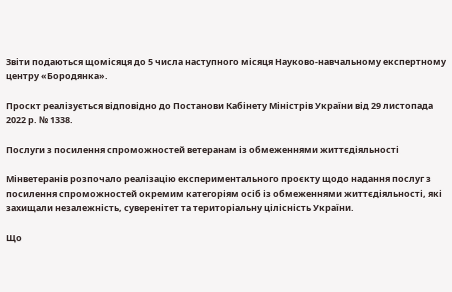Звіти подаються щомісяця до 5 числа наступного місяця Науково-навчальному експертному центру «Бородянка».

Проскт реалізується відповідно до Постанови Кабінету Міністрів України від 29 листопада 2022 р. № 1338.

Послуги з посилення спроможностей ветеранам із обмеженнями життєдіяльності

Мінветеранів розпочало реалізацію експериментального проєкту щодо надання послуг з посилення спроможностей окремим категоріям осіб із обмеженнями життєдіяльності, які захищали незалежність, суверенітет та територіальну цілісність України.

Що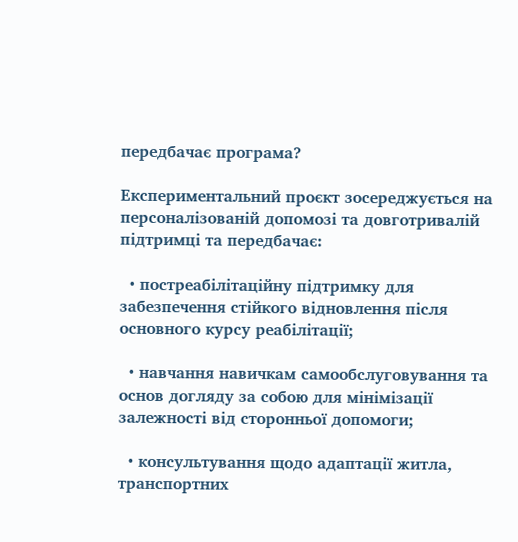передбачає програма?

Експериментальний проєкт зосереджується на персоналізованій допомозі та довготривалій підтримці та передбачає:

  • постреабілітаційну підтримку для забезпечення стійкого відновлення після основного курсу реабілітації;

  • навчання навичкам самообслуговування та основ догляду за собою для мінімізації залежності від сторонньої допомоги;

  • консультування щодо адаптації житла, транспортних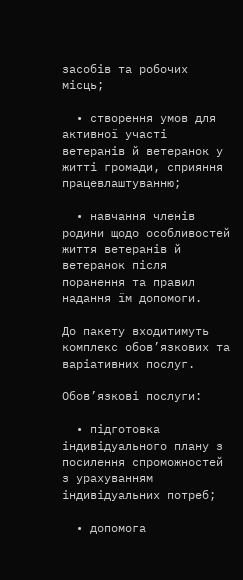засобів та робочих місць;

  • створення умов для активної участі ветеранів й ветеранок у житті громади, сприяння працевлаштуванню;

  • навчання членів родини щодо особливостей життя ветеранів й ветеранок після поранення та правил надання їм допомоги.

До пакету входитимуть комплекс обов’язкових та варіативних послуг.

Обов’язкові послуги:

  • підготовка індивідуального плану з посилення спроможностей з урахуванням індивідуальних потреб;

  • допомога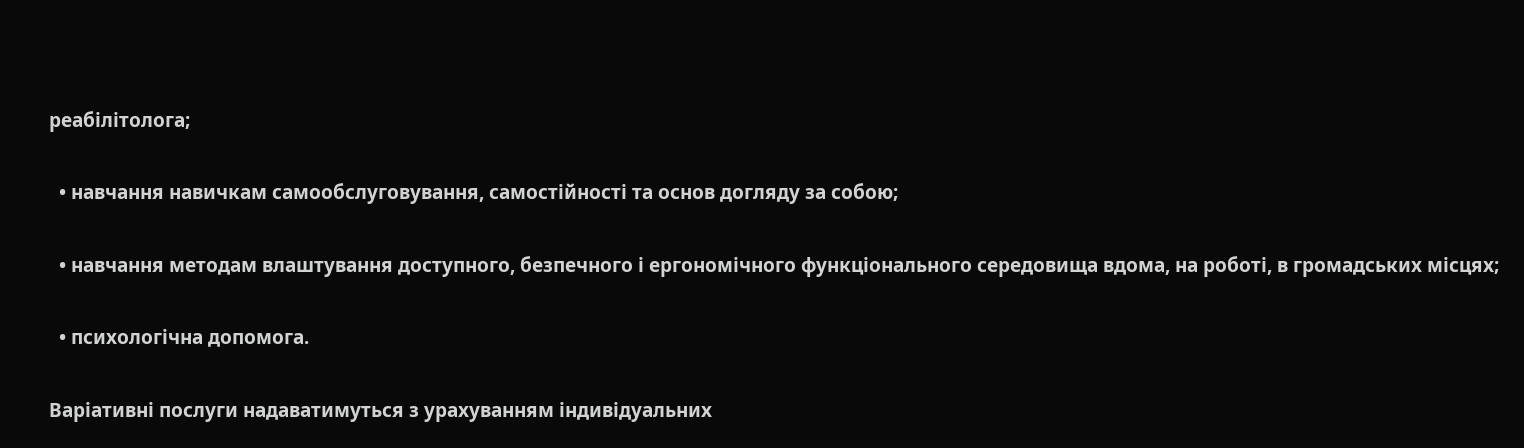реабілітолога;

  • навчання навичкам самообслуговування, самостійності та основ догляду за собою;

  • навчання методам влаштування доступного, безпечного і ергономічного функціонального середовища вдома, на роботі, в громадських місцях;

  • психологічна допомога.

Варіативні послуги надаватимуться з урахуванням індивідуальних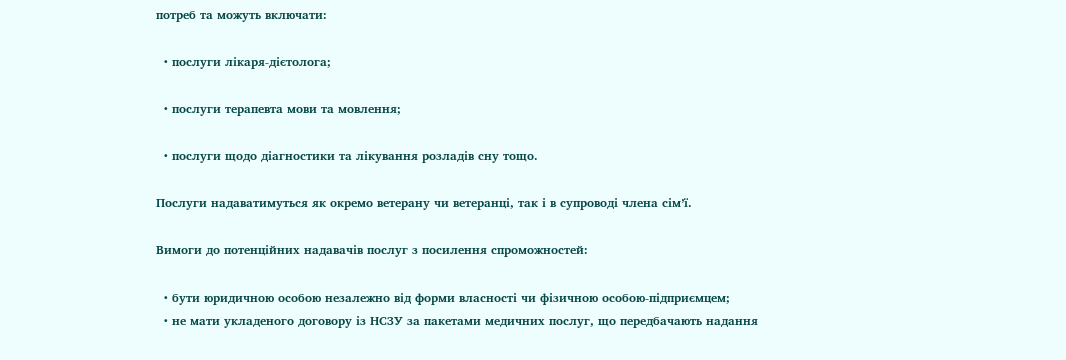потреб та можуть включати:

  • послуги лікаря-дієтолога;

  • послуги терапевта мови та мовлення;

  • послуги щодо діагностики та лікування розладів сну тощо.

Послуги надаватимуться як окремо ветерану чи ветеранці, так і в супроводі члена сім’ї.

Вимоги до потенційних надавачів послуг з посилення спроможностей:

  • бути юридичною особою незалежно від форми власності чи фізичною особою-підприємцем;
  • не мати укладеного договору із НСЗУ за пакетами медичних послуг, що передбачають надання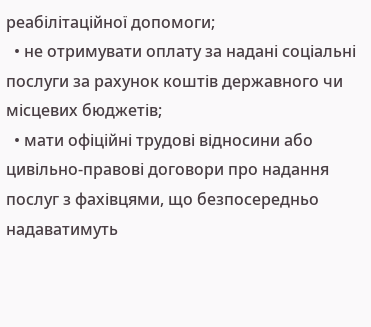реабілітаційної допомоги;
  • не отримувати оплату за надані соціальні послуги за рахунок коштів державного чи місцевих бюджетів;
  • мати офіційні трудові відносини або цивільно-правові договори про надання послуг з фахівцями, що безпосередньо надаватимуть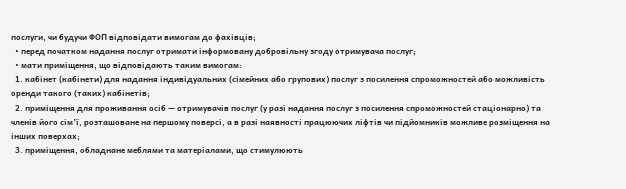послуги, чи будучи ФОП відповідати вимогам до фахівців;
  • перед початком надання послуг отримати інформовану добровільну згоду отримувача послуг;
  • мати приміщення, що відповідають таким вимогам:
  1. кабінет (кабінети) для надання індивідуальних (сімейних або групових) послуг з посилення спроможностей або можливість оренди такого (таких) кабінетів;
  2. приміщення для проживання осіб — отримувачів послуг (у разі надання послуг з посилення спроможностей стаціонарно) та членів його сім’ї, розташоване на першому поверсі, а в разі наявності працюючих ліфтів чи підйомників можливе розміщення на інших поверхах;
  3. приміщення, обладнане меблями та матеріалами, що стимулюють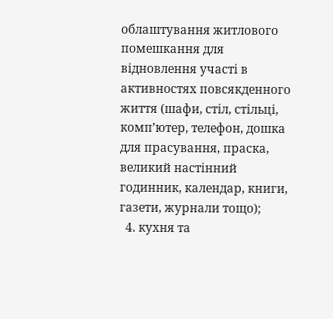облаштування житлового помешкання для відновлення участі в активностях повсякденного життя (шафи, стіл, стільці, комп’ютер, телефон, дошка для прасування, праска, великий настінний годинник, календар, книги, газети, журнали тощо);
  4. кухня та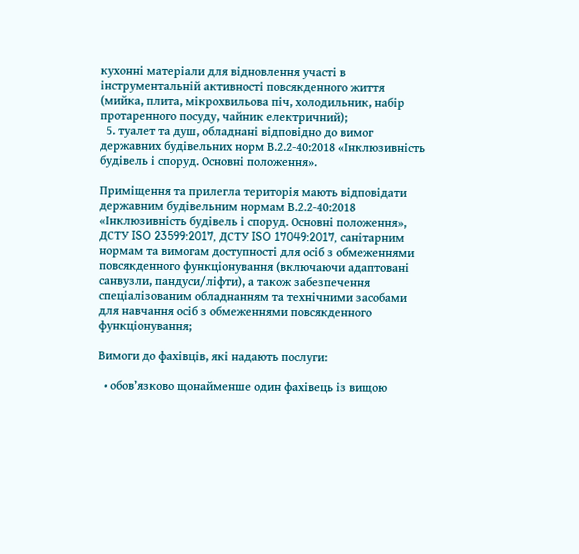кухонні матеріали для відновлення участі в інструментальній активності повсякденного життя (мийка, плита, мікрохвильова піч, холодильник, набір протаренного посуду, чайник електричний);
  5. туалет та душ, обладнані відповідно до вимог державних будівельних норм В.2.2-40:2018 «Інклюзивність будівель і споруд. Основні положення».

Приміщення та прилегла територія мають відповідати державним будівельним нормам В.2.2-40:2018 «Інклюзивність будівель і споруд. Основні положення», ДСТУ ISO 23599:2017, ДСТУ ISO 17049:2017, санітарним нормам та вимогам доступності для осіб з обмеженнями повсякденного функціонування (включаючи адаптовані санвузли, пандуси/ліфти), а також забезпечення спеціалізованим обладнанням та технічними засобами для навчання осіб з обмеженнями повсякденного функціонування;

Вимоги до фахівців, які надають послуги:

  • обов’язково щонайменше один фахівець із вищою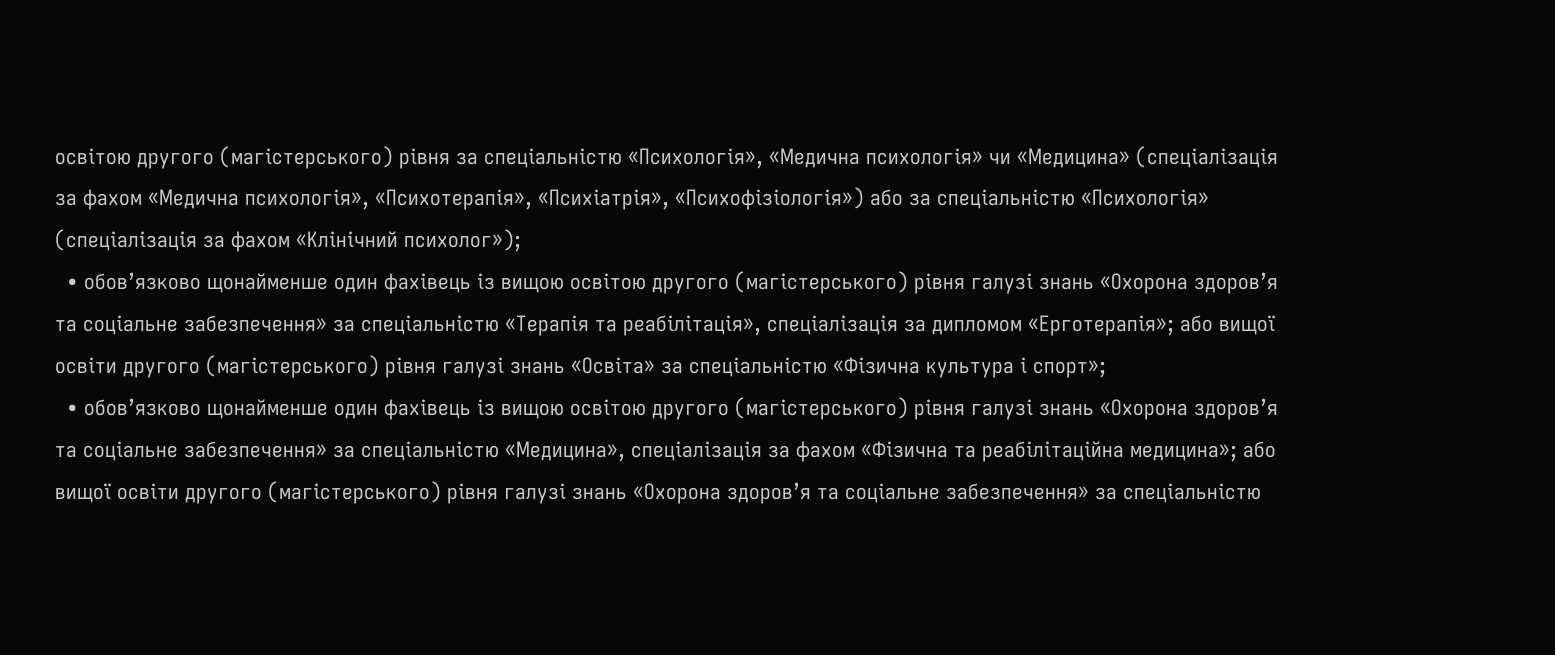освітою другого (магістерського) рівня за спеціальністю «Психологія», «Медична психологія» чи «Медицина» (спеціалізація за фахом «Медична психологія», «Психотерапія», «Психіатрія», «Психофізіологія») або за спеціальністю «Психологія» (спеціалізація за фахом «Клінічний психолог»);
  • обов’язково щонайменше один фахівець із вищою освітою другого (магістерського) рівня галузі знань «Охорона здоров’я та соціальне забезпечення» за спеціальністю «Терапія та реабілітація», спеціалізація за дипломом «Ерготерапія»; або вищої освіти другого (магістерського) рівня галузі знань «Освіта» за спеціальністю «Фізична культура і спорт»;
  • обов’язково щонайменше один фахівець із вищою освітою другого (магістерського) рівня галузі знань «Охорона здоров’я та соціальне забезпечення» за спеціальністю «Медицина», спеціалізація за фахом «Фізична та реабілітаційна медицина»; або вищої освіти другого (магістерського) рівня галузі знань «Охорона здоров’я та соціальне забезпечення» за спеціальністю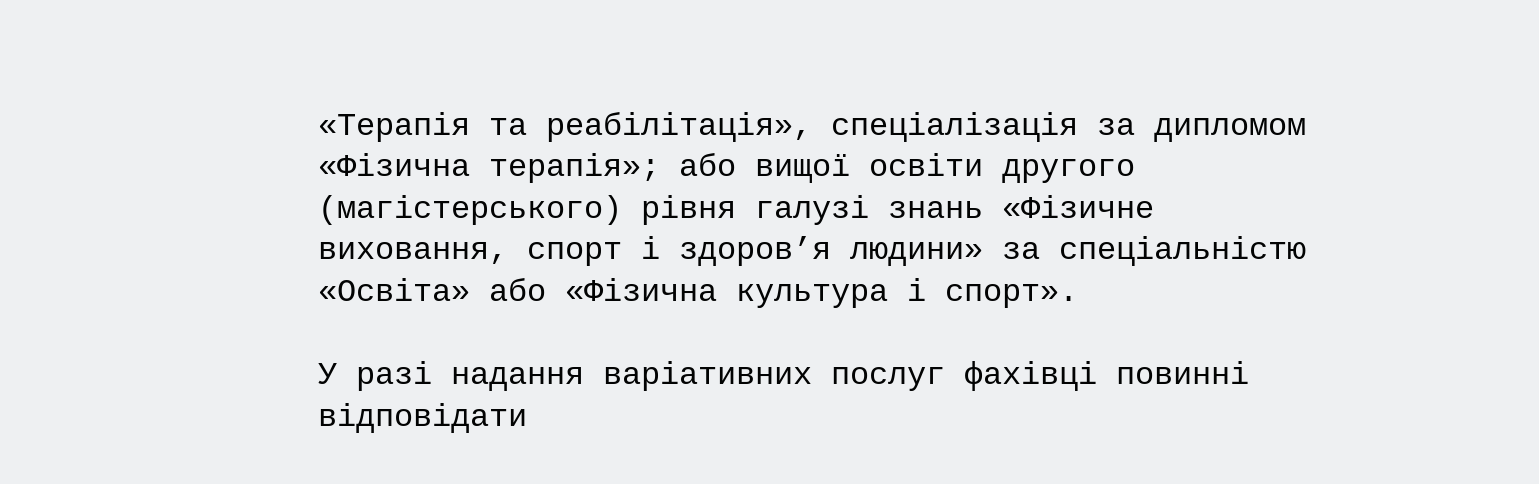«Терапія та реабілітація», спеціалізація за дипломом «Фізична терапія»; або вищої освіти другого (магістерського) рівня галузі знань «Фізичне виховання, спорт і здоров’я людини» за спеціальністю «Освіта» або «Фізична культура і спорт».

У разі надання варіативних послуг фахівці повинні відповідати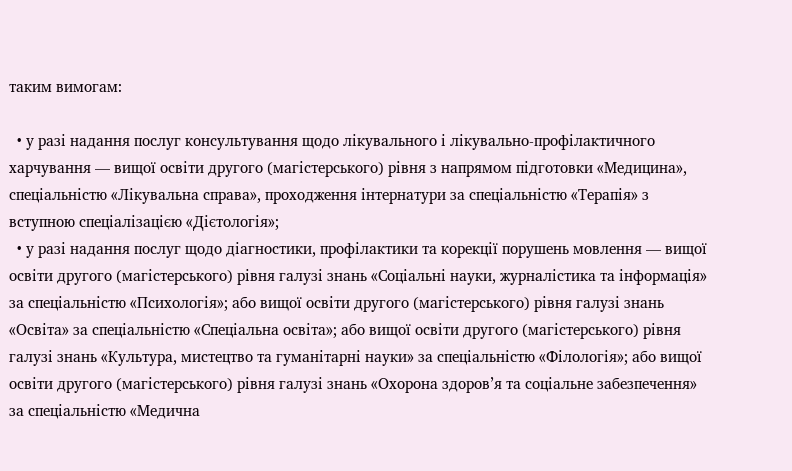таким вимогам:

  • у разі надання послуг консультування щодо лікувального і лікувально-профілактичного харчування — вищої освіти другого (магістерського) рівня з напрямом підготовки «Медицина», спеціальністю «Лікувальна справа», проходження інтернатури за спеціальністю «Терапія» з вступною спеціалізацією «Дієтологія»;
  • у разі надання послуг щодо діагностики, профілактики та корекції порушень мовлення — вищої освіти другого (магістерського) рівня галузі знань «Соціальні науки, журналістика та інформація» за спеціальністю «Психологія»; або вищої освіти другого (магістерського) рівня галузі знань «Освіта» за спеціальністю «Спеціальна освіта»; або вищої освіти другого (магістерського) рівня галузі знань «Культура, мистецтво та гуманітарні науки» за спеціальністю «Філологія»; або вищої освіти другого (магістерського) рівня галузі знань «Охорона здоров’я та соціальне забезпечення» за спеціальністю «Медична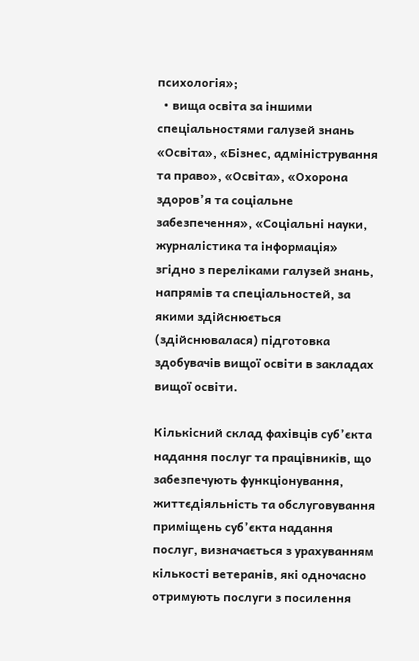психологія»;
  • вища освіта за іншими спеціальностями галузей знань «Освіта», «Бізнес, адміністрування та право», «Освіта», «Охорона здоров’я та соціальне забезпечення», «Соціальні науки, журналістика та інформація» згідно з переліками галузей знань, напрямів та спеціальностей, за якими здійснюється (здійснювалася) підготовка здобувачів вищої освіти в закладах вищої освіти.

Кількісний склад фахівців суб’єкта надання послуг та працівників, що забезпечують функціонування, життєдіяльність та обслуговування приміщень суб’єкта надання послуг, визначається з урахуванням кількості ветеранів, які одночасно отримують послуги з посилення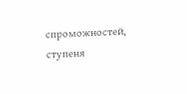спроможностей, ступеня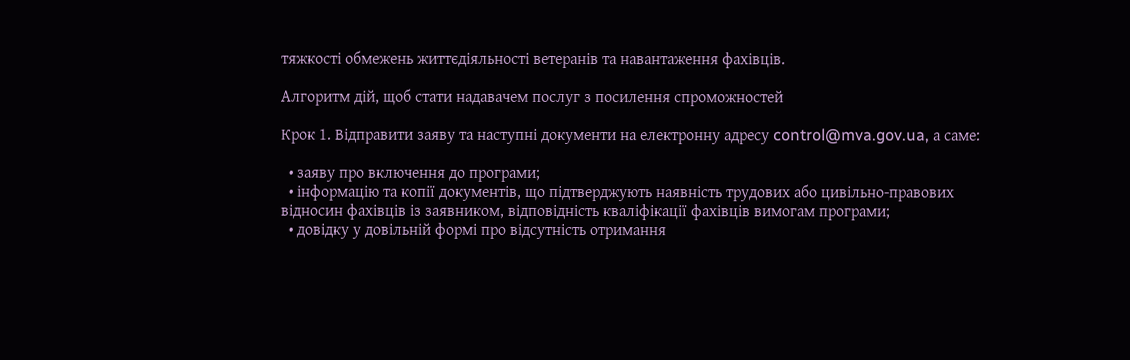тяжкості обмежень життєдіяльності ветеранів та навантаження фахівців.

Алгоритм дій, щоб стати надавачем послуг з посилення спроможностей

Крок 1. Відправити заяву та наступні документи на електронну адресу control@mva.gov.ua, а саме:

  • заяву про включення до програми;
  • інформацію та копії документів, що підтверджують наявність трудових або цивільно-правових відносин фахівців із заявником, відповідність кваліфікації фахівців вимогам програми;
  • довідку у довільній формі про відсутність отримання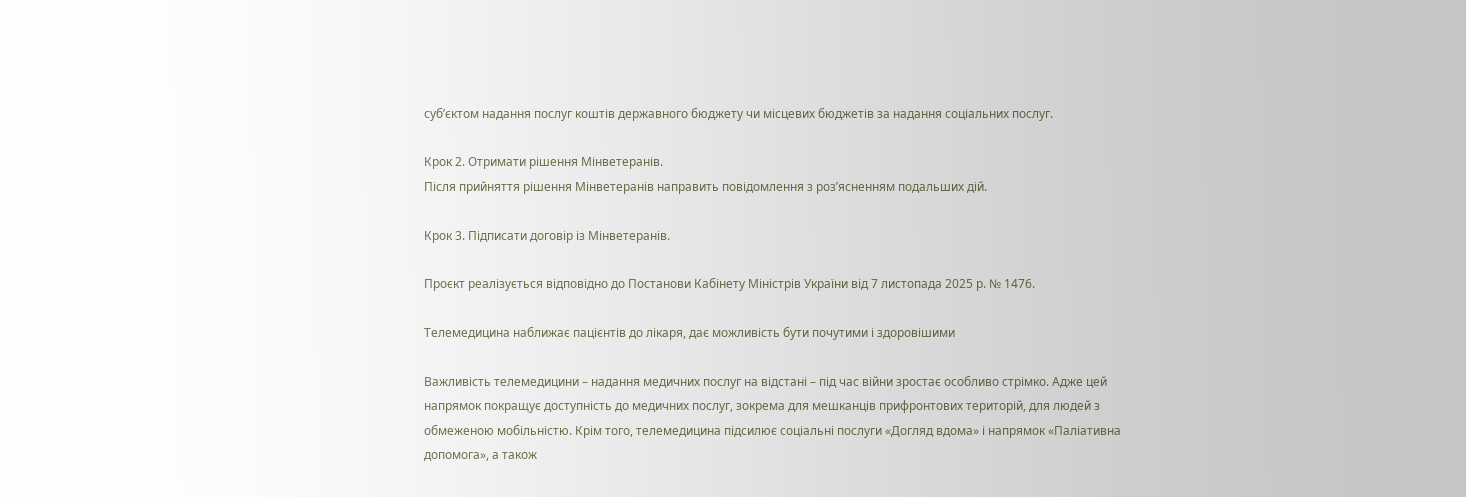суб’єктом надання послуг коштів державного бюджету чи місцевих бюджетів за надання соціальних послуг.

Крок 2. Отримати рішення Мінветеранів.
Після прийняття рішення Мінветеранів направить повідомлення з роз’ясненням подальших дій.

Крок 3. Підписати договір із Мінветеранів.

Проєкт реалізується відповідно до Постанови Кабінету Міністрів України від 7 листопада 2025 р. № 1476.

Телемедицина наближає пацієнтів до лікаря, дає можливість бути почутими і здоровішими

Важливість телемедицини – надання медичних послуг на відстані – під час війни зростає особливо стрімко. Адже цей напрямок покращує доступність до медичних послуг, зокрема для мешканців прифронтових територій, для людей з обмеженою мобільністю. Крім того, телемедицина підсилює соціальні послуги «Догляд вдома» і напрямок «Паліативна допомога», а також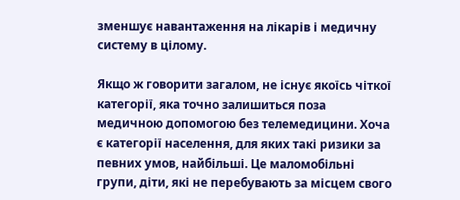зменшує навантаження на лікарів і медичну систему в цілому.

Якщо ж говорити загалом, не існує якоїсь чіткої категорії, яка точно залишиться поза медичною допомогою без телемедицини. Хоча є категорії населення, для яких такі ризики за певних умов, найбільші. Це маломобільні групи, діти, які не перебувають за місцем свого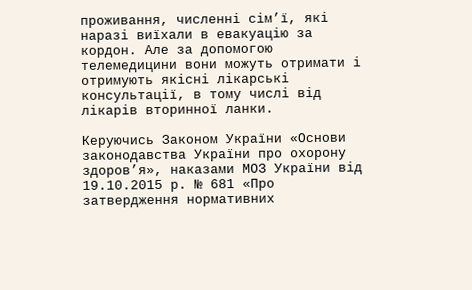проживання, численні сім’ї, які наразі виїхали в евакуацію за кордон. Але за допомогою телемедицини вони можуть отримати і отримують якісні лікарські консультації, в тому числі від лікарів вторинної ланки.

Керуючись Законом України «Основи законодавства України про охорону здоров’я», наказами МОЗ України від 19.10.2015 р. № 681 «Про затвердження нормативних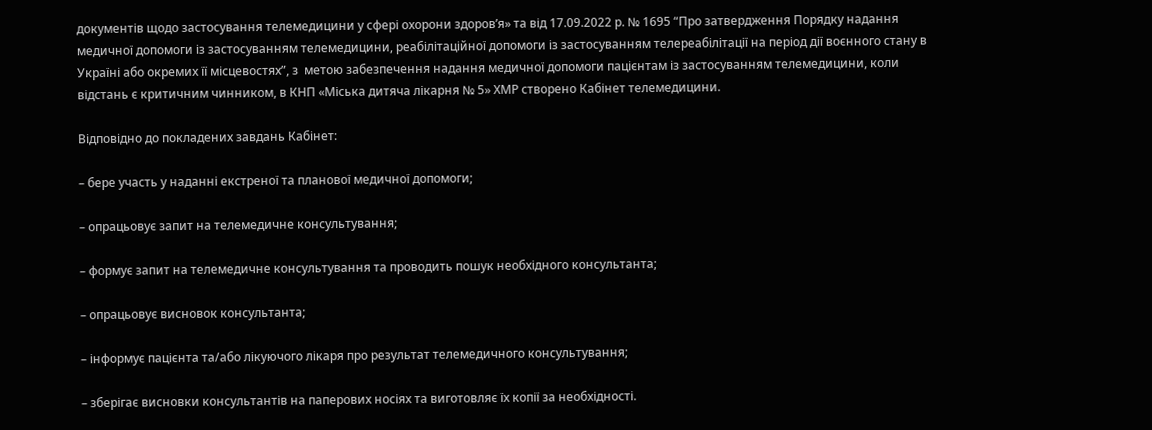документів щодо застосування телемедицини у сфері охорони здоров’я» та від 17.09.2022 р. № 1695 “Про затвердження Порядку надання медичної допомоги із застосуванням телемедицини, реабілітаційної допомоги із застосуванням телереабілітації на період дії воєнного стану в Україні або окремих її місцевостях”, з  метою забезпечення надання медичної допомоги пацієнтам із застосуванням телемедицини, коли відстань є критичним чинником, в КНП «Міська дитяча лікарня № 5» ХМР створено Кабінет телемедицини.

Відповідно до покладених завдань Кабінет:

– бере участь у наданні екстреної та планової медичної допомоги;

– опрацьовує запит на телемедичне консультування;

– формує запит на телемедичне консультування та проводить пошук необхідного консультанта;

– опрацьовує висновок консультанта;

– інформує пацієнта та/або лікуючого лікаря про результат телемедичного консультування;

– зберігає висновки консультантів на паперових носіях та виготовляє їх копії за необхідності.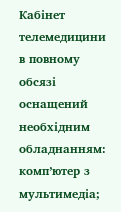Кабінет телемедицини в повному обсязі оснащений необхідним обладнанням: комп’ютер з мультимедіа;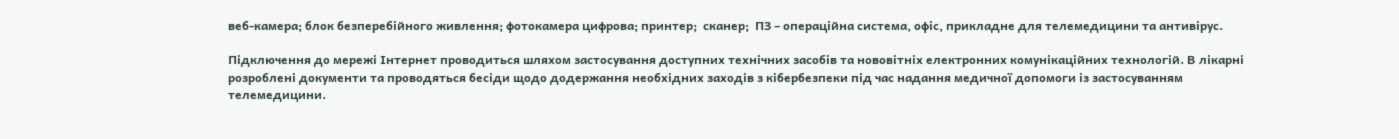веб-камера; блок безперебійного живлення; фотокамера цифрова; принтер;  сканер;  ПЗ – операційна система, офіс, прикладне для телемедицини та антивірус.

Підключення до мережі Інтернет проводиться шляхом застосування доступних технічних засобів та нововітніх електронних комунікаційних технологій. В лікарні розроблені документи та проводяться бесіди щодо додержання необхідних заходів з кібербезпеки під час надання медичної допомоги із застосуванням телемедицини.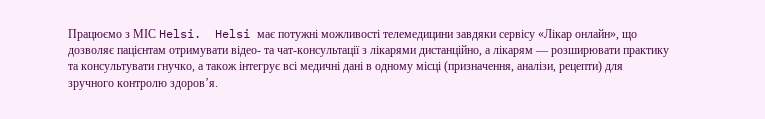Працюємо з МІС Helsi.  Helsi має потужні можливості телемедицини завдяки сервісу «Лікар онлайн», що дозволяє пацієнтам отримувати відео- та чат-консультації з лікарями дистанційно, а лікарям — розширювати практику та консультувати гнучко, а також інтегрує всі медичні дані в одному місці (призначення, аналізи, рецепти) для зручного контролю здоров’я.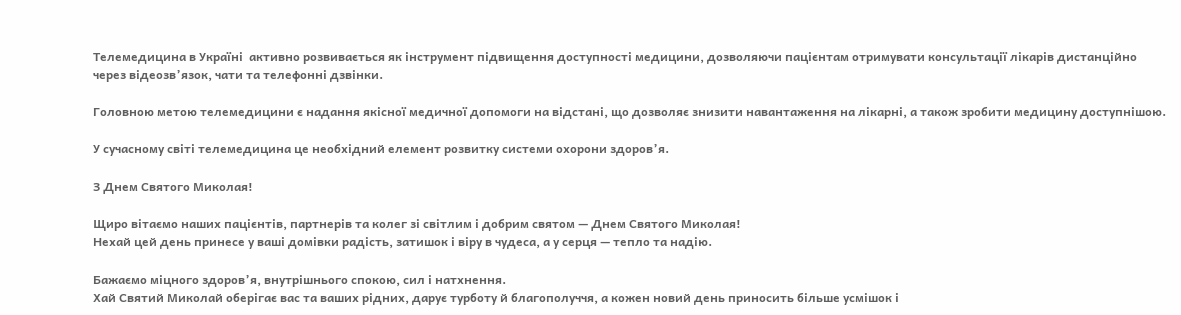Телемедицина в Україні  активно розвивається як інструмент підвищення доступності медицини, дозволяючи пацієнтам отримувати консультації лікарів дистанційно через відеозв’язок, чати та телефонні дзвінки.

Головною метою телемедицини є надання якісної медичної допомоги на відстані, що дозволяє знизити навантаження на лікарні, а також зробити медицину доступнішою.

У сучасному світі телемедицина це необхідний елемент розвитку системи охорони здоров’я.

З Днем Святого Миколая!

Щиро вітаємо наших пацієнтів, партнерів та колег зі світлим і добрим святом — Днем Святого Миколая!
Нехай цей день принесе у ваші домівки радість, затишок і віру в чудеса, а у серця — тепло та надію.

Бажаємо міцного здоров’я, внутрішнього спокою, сил і натхнення.
Хай Святий Миколай оберігає вас та ваших рідних, дарує турботу й благополуччя, а кожен новий день приносить більше усмішок і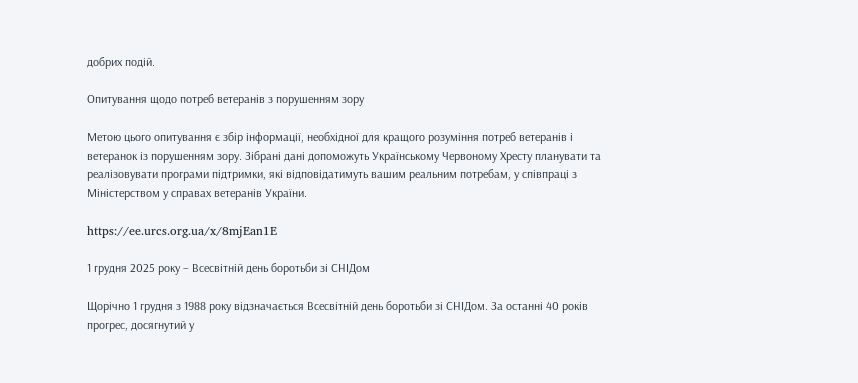добрих подій.

Опитування щодо потреб ветеранів з порушенням зору

Метою цього опитування є збір інформації, необхідної для кращого розуміння потреб ветеранів і ветеранок із порушенням зору. Зібрані дані допоможуть Українському Червоному Хресту планувати та реалізовувати програми підтримки, які відповідатимуть вашим реальним потребам, у співпраці з Міністерством у справах ветеранів України.

https://ee.urcs.org.ua/x/8mjEan1E

1 грудня 2025 року – Всесвітній день боротьби зі СНІДом

Щорічно 1 грудня з 1988 року відзначається Всесвітній день боротьби зі СНІДом. За останні 40 років прогрес, досягнутий у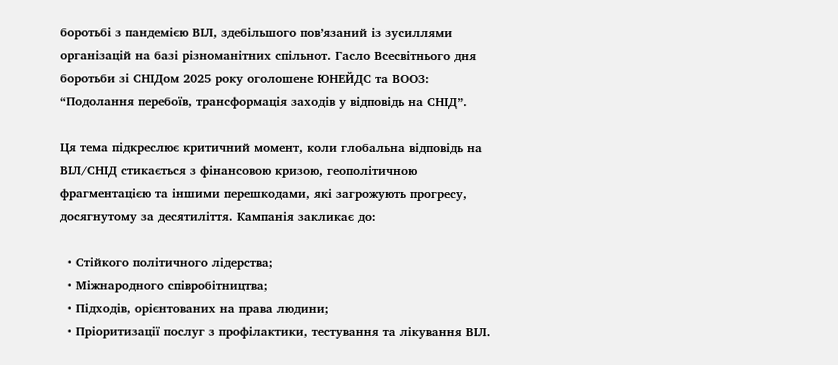боротьбі з пандемією ВІЛ, здебільшого пов’язаний із зусиллями організацій на базі різноманітних спільнот. Гасло Всесвітнього дня боротьби зі СНІДом 2025 року оголошене ЮНЕЙДС та ВООЗ: “Подолання перебоїв, трансформація заходів у відповідь на СНІД”.

Ця тема підкреслює критичний момент, коли глобальна відповідь на ВІЛ/СНІД стикається з фінансовою кризою, геополітичною фрагментацією та іншими перешкодами, які загрожують прогресу, досягнутому за десятиліття. Кампанія закликає до:

  • Стійкого політичного лідерства;
  • Міжнародного співробітництва;
  • Підходів, орієнтованих на права людини;
  • Пріоритизації послуг з профілактики, тестування та лікування ВІЛ.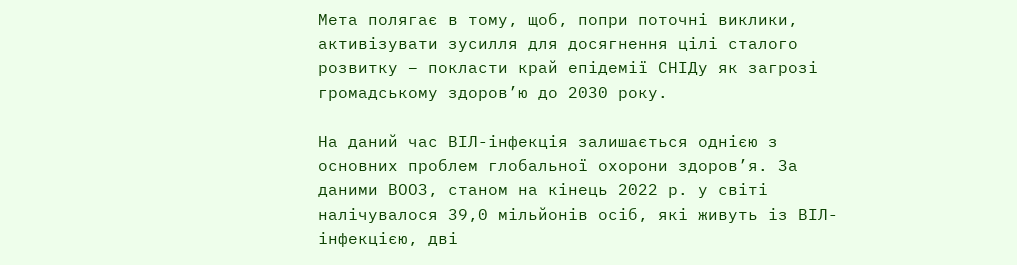Мета полягає в тому, щоб, попри поточні виклики, активізувати зусилля для досягнення цілі сталого розвитку – покласти край епідемії СНІДу як загрозі громадському здоров’ю до 2030 року.

На даний час ВІЛ-інфекція залишається однією з основних проблем глобальної охорони здоров’я. За даними ВООЗ, станом на кінець 2022 р. у світі налічувалося 39,0 мільйонів осіб, які живуть із ВІЛ-інфекцією, дві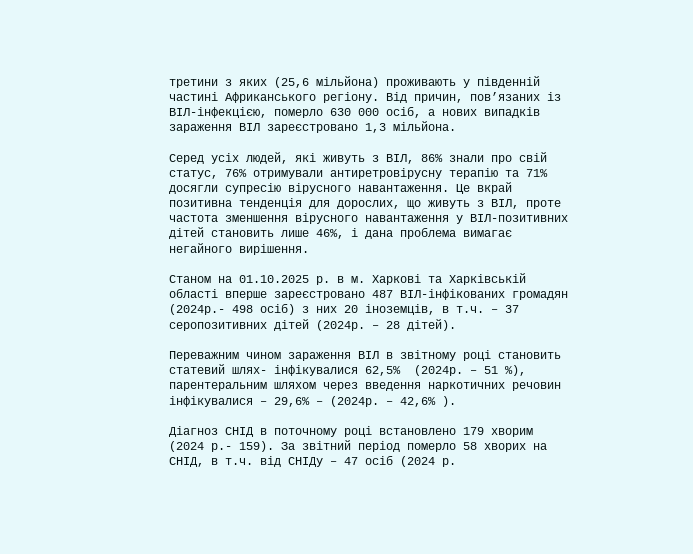третини з яких (25,6 мільйона) проживають у південній частині Африканського регіону. Від причин, пов’язаних із ВІЛ-інфекцією, померло 630 000 осіб, а нових випадків зараження ВІЛ зареєстровано 1,3 мільйона.

Серед усіх людей, які живуть з ВІЛ, 86% знали про свій статус, 76% отримували антиретровірусну терапію та 71% досягли супресію вірусного навантаження. Це вкрай позитивна тенденція для дорослих, що живуть з ВІЛ, проте частота зменшення вірусного навантаження у ВІЛ-позитивних дітей становить лише 46%, і дана проблема вимагає негайного вирішення.

Станом на 01.10.2025 р. в м. Харкові та Харківській області вперше зареєстровано 487 ВІЛ-інфікованих громадян (2024р.- 498 осіб) з них 20 іноземців, в т.ч. – 37 серопозитивних дітей (2024р. – 28 дітей).

Переважним чином зараження ВІЛ в звітному році становить статевий шлях- інфікувалися 62,5%  (2024р. – 51 %),  парентеральним шляхом через введення наркотичних речовин інфікувалися – 29,6% – (2024р. – 42,6% ).

Діагноз СНІД в поточному році встановлено 179 хворим (2024 р.- 159). За звітний період померло 58 хворих на СНІД, в т.ч. від СНІДу – 47 осіб (2024 р.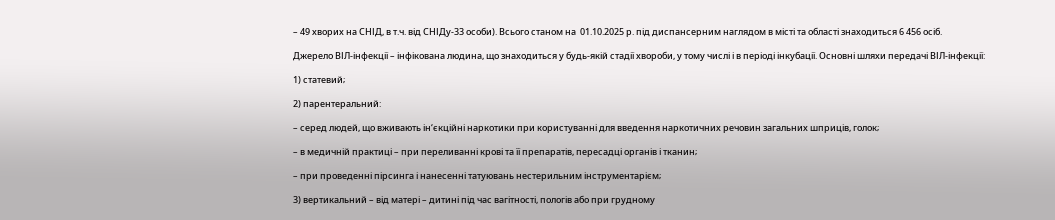– 49 хворих на СНІД, в т.ч. від СНІДу-33 особи). Всього станом на  01.10.2025 р. під диспансерним наглядом в місті та області знаходиться 6 456 осіб.

Джерело ВІЛ-інфекції – інфікована людина, що знаходиться у будь-якій стадії хвороби, у тому числі і в періоді інкубації. Основні шляхи передачі ВІЛ-інфекції:

1) статевий;

2) парентеральний:

– серед людей, що вживають ін‘єкційні наркотики при користуванні для введення наркотичних речовин загальних шприців, голок;

– в медичній практиці – при переливанні крові та її препаратів, пересадці органів і тканин;

– при проведенні пірсинга і нанесенні татуювань нестерильним інструментарієм;

3) вертикальний – від матері – дитині під час вагітності, пологів або при грудному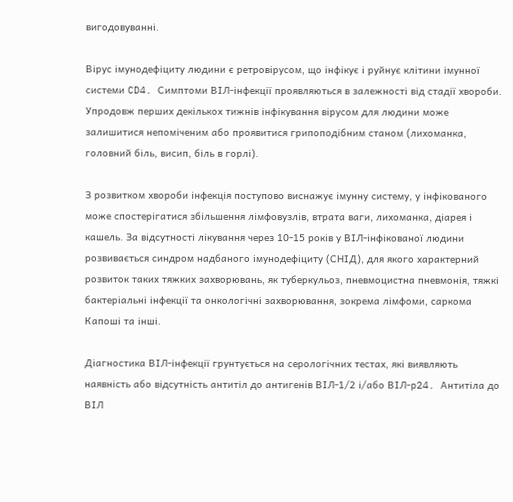вигодовуванні.

Вірус імунодефіциту людини є ретровірусом, що інфікує і руйнує клітини імунної системи CD4. Симптоми ВІЛ-інфекції проявляються в залежності від стадії хвороби. Упродовж перших декількох тижнів інфікування вірусом для людини може залишитися непоміченим або проявитися грипоподібним станом (лихоманка, головний біль, висип, біль в горлі).

З розвитком хвороби інфекція поступово виснажує імунну систему, у інфікованого може спостерігатися збільшення лімфовузлів, втрата ваги, лихоманка, діарея і кашель. За відсутності лікування через 10-15 років у ВІЛ-інфікованої людини розвивається синдром надбаного імунодефіциту (СНІД), для якого характерний розвиток таких тяжких захворювань, як туберкульоз, пневмоцистна пневмонія, тяжкі бактеріальні інфекції та онкологічні захворювання, зокрема лімфоми, саркома Капоші та інші.

Діагностика ВІЛ-інфекції грунтується на серологічних тестах, які виявляють наявність або відсутність антитіл до антигенів ВІЛ-1/2 і/або ВІЛ-p24. Антитіла до ВІЛ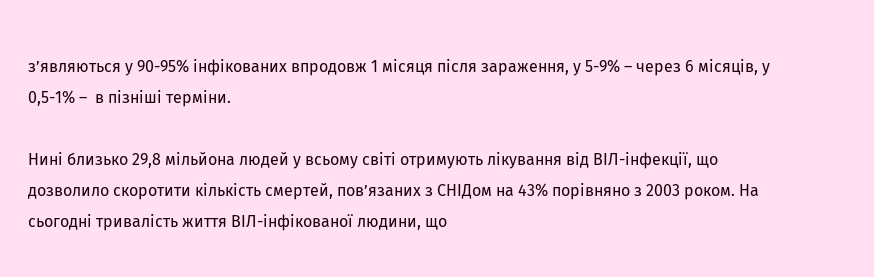з’являються у 90-95% інфікованих впродовж 1 місяця після зараження, у 5-9% – через 6 місяців, у 0,5-1% –  в пізніші терміни.

Нині близько 29,8 мільйона людей у всьому світі отримують лікування від ВІЛ-інфекції, що дозволило скоротити кількість смертей, пов’язаних з СНІДом на 43% порівняно з 2003 роком. На сьогодні тривалість життя ВІЛ-інфікованої людини, що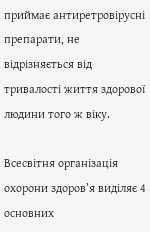приймає антиретровірусні препарати, не відрізняється від тривалості життя здорової людини того ж віку.

Всесвітня організація охорони здоров’я виділяє 4 основних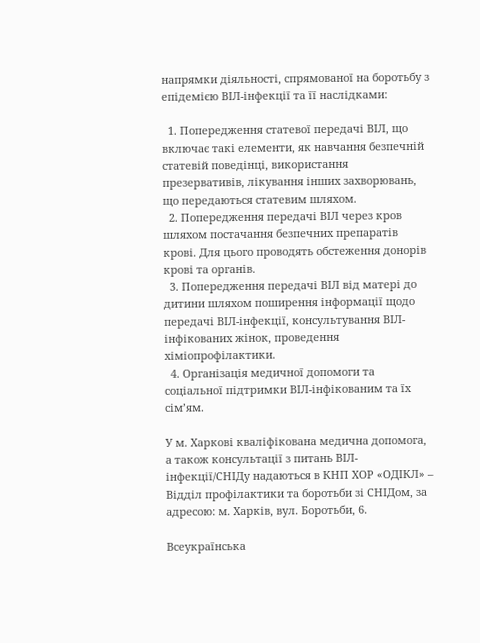напрямки діяльності, спрямованої на боротьбу з епідемією ВІЛ-інфекції та її наслідками:

  1. Попередження статевої передачі ВІЛ, що включає такі елементи, як навчання безпечній статевій поведінці, використання презервативів, лікування інших захворювань, що передаються статевим шляхом.
  2. Попередження передачі ВІЛ через кров шляхом постачання безпечних препаратів крові. Для цього проводять обстеження донорів крові та органів.
  3. Попередження передачі ВІЛ від матері до дитини шляхом поширення інформації щодо передачі ВІЛ-інфекції, консультування ВІЛ-інфікованих жінок, проведення хіміопрофілактики.
  4. Організація медичної допомоги та соціальної підтримки ВІЛ-інфікованим та їх сім’ям.

У м. Харкові кваліфікована медична допомога, а також консультації з питань ВІЛ-інфекції/СНІДу надаються в КНП ХОР «ОДІКЛ» – Відділ профілактики та боротьби зі СНІДом, за адресою: м. Харків, вул. Боротьби, 6.

Всеукраїнська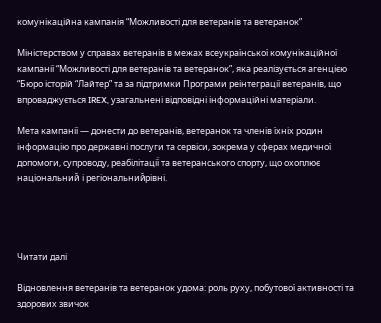комунікаційна кампанія “Можливості для ветеранів та ветеранок”

Міністерством у справах ветеранів в межах всеукраїнської комунікаційної кампанії “Можливості для ветеранів та ветеранок”, яка реалізується агенцією “Бюро історій “Лайтер” та за підтримки Програми реінтеграції ветеранів, що впроваджується IREX, узагальнені відповідні інформаційні матеріали.

Мета кампанії — донести до ветеранів, ветеранок та членів їхніх родин інформацію про державні послуги та сервіси, зокрема у сферах медичної допомоги, супроводу, реабілітації̈ та ветеранського спорту, що охоплює національний̆ і регіональний̆рівні.




Читати далі

Відновлення ветеранів та ветеранок удома: роль руху, побутової активності та здорових звичок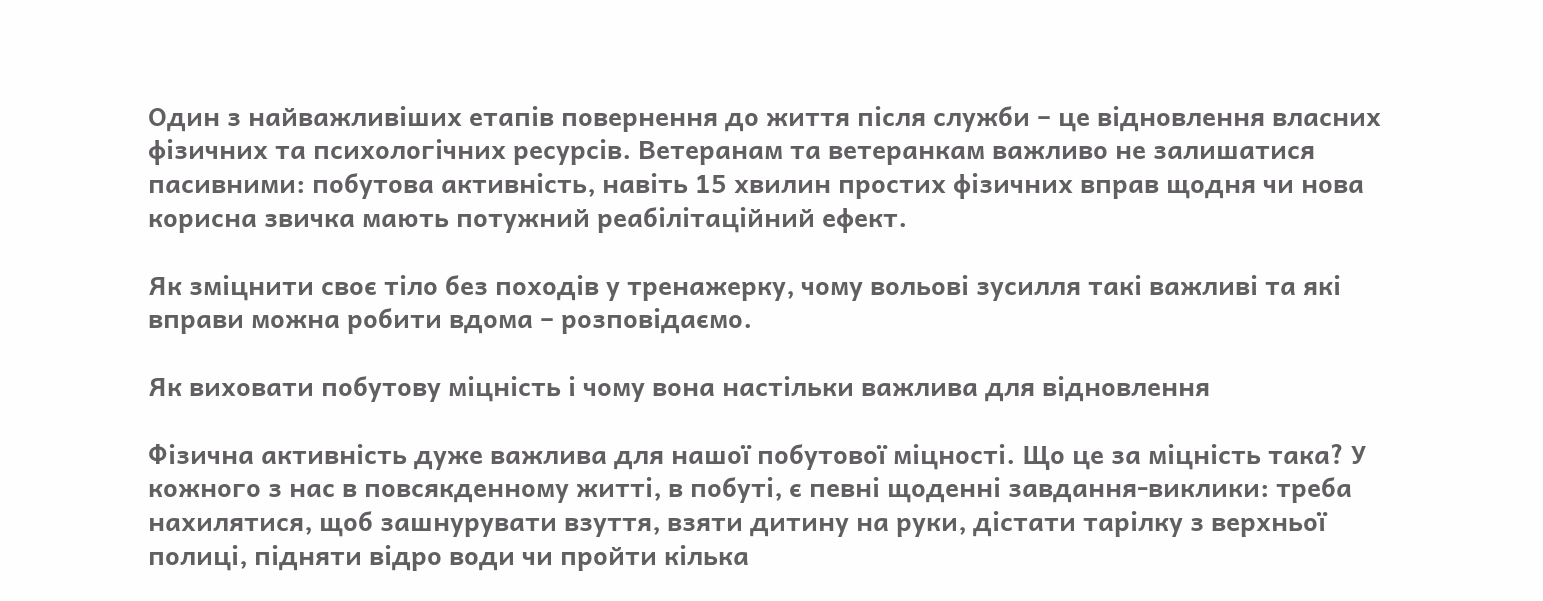Один з найважливіших етапів повернення до життя після служби – це відновлення власних фізичних та психологічних ресурсів. Ветеранам та ветеранкам важливо не залишатися пасивними: побутова активність, навіть 15 хвилин простих фізичних вправ щодня чи нова корисна звичка мають потужний реабілітаційний ефект.

Як зміцнити своє тіло без походів у тренажерку, чому вольові зусилля такі важливі та які вправи можна робити вдома – розповідаємо.

Як виховати побутову міцність і чому вона настільки важлива для відновлення

Фізична активність дуже важлива для нашої побутової міцності. Що це за міцність така? У кожного з нас в повсякденному житті, в побуті, є певні щоденні завдання-виклики: треба нахилятися, щоб зашнурувати взуття, взяти дитину на руки, дістати тарілку з верхньої полиці, підняти відро води чи пройти кілька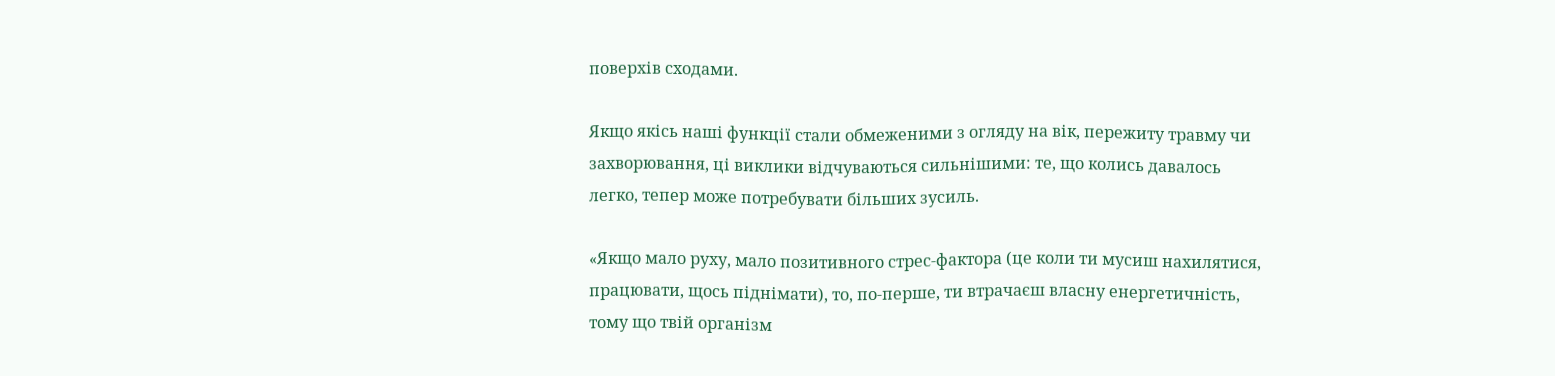поверхів сходами.

Якщо якісь наші функції стали обмеженими з огляду на вік, пережиту травму чи захворювання, ці виклики відчуваються сильнішими: те, що колись давалось легко, тепер може потребувати більших зусиль.

«Якщо мало руху, мало позитивного стрес-фактора (це коли ти мусиш нахилятися, працювати, щось піднімати), то, по-перше, ти втрачаєш власну енергетичність, тому що твій організм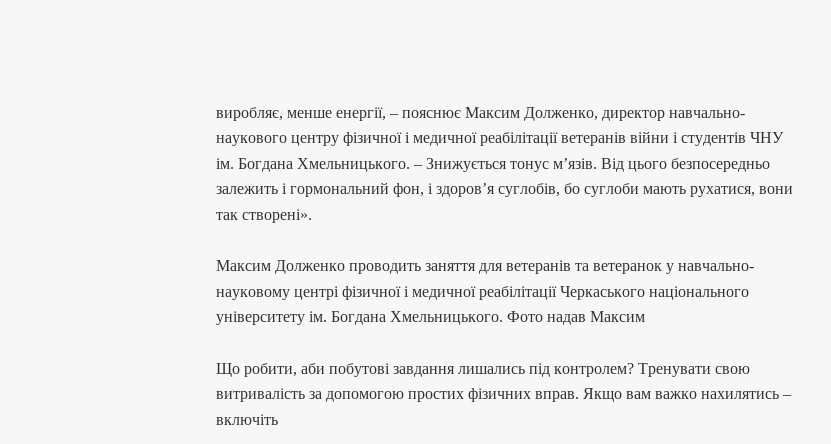виробляє, менше енергії, – пояснює Максим Долженко, директор навчально-наукового центру фізичної і медичної реабілітації ветеранів війни і студентів ЧНУ ім. Богдана Хмельницького. – Знижується тонус м’язів. Від цього безпосередньо залежить і гормональний фон, і здоров’я суглобів, бо суглоби мають рухатися, вони так створені».

Максим Долженко проводить заняття для ветеранів та ветеранок у навчально-науковому центрі фізичної і медичної реабілітації Черкаського національного університету ім. Богдана Хмельницького. Фото надав Максим

Що робити, аби побутові завдання лишались під контролем? Тренувати свою витривалість за допомогою простих фізичних вправ. Якщо вам важко нахилятись – включіть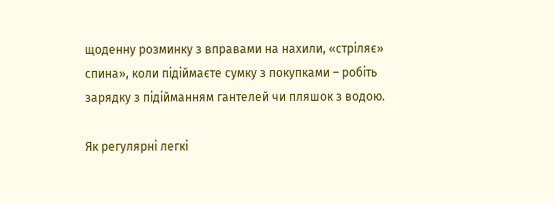щоденну розминку з вправами на нахили, «стріляє» спина», коли підіймаєте сумку з покупками – робіть зарядку з підійманням гантелей чи пляшок з водою.

Як регулярні легкі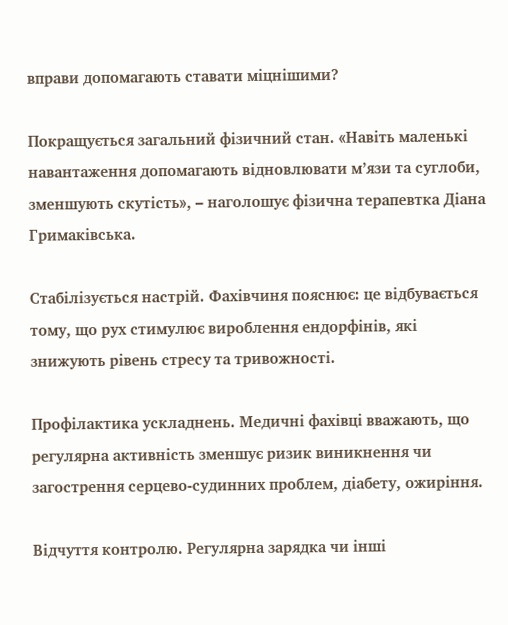вправи допомагають ставати міцнішими?

Покращується загальний фізичний стан. «Навіть маленькі навантаження допомагають відновлювати м’язи та суглоби, зменшують скутість», – наголошує фізична терапевтка Діана Гримаківська.

Стабілізується настрій. Фахівчиня пояснює: це відбувається тому, що рух стимулює вироблення ендорфінів, які знижують рівень стресу та тривожності.

Профілактика ускладнень. Медичні фахівці вважають, що регулярна активність зменшує ризик виникнення чи загострення серцево-судинних проблем, діабету, ожиріння.

Відчуття контролю. Регулярна зарядка чи інші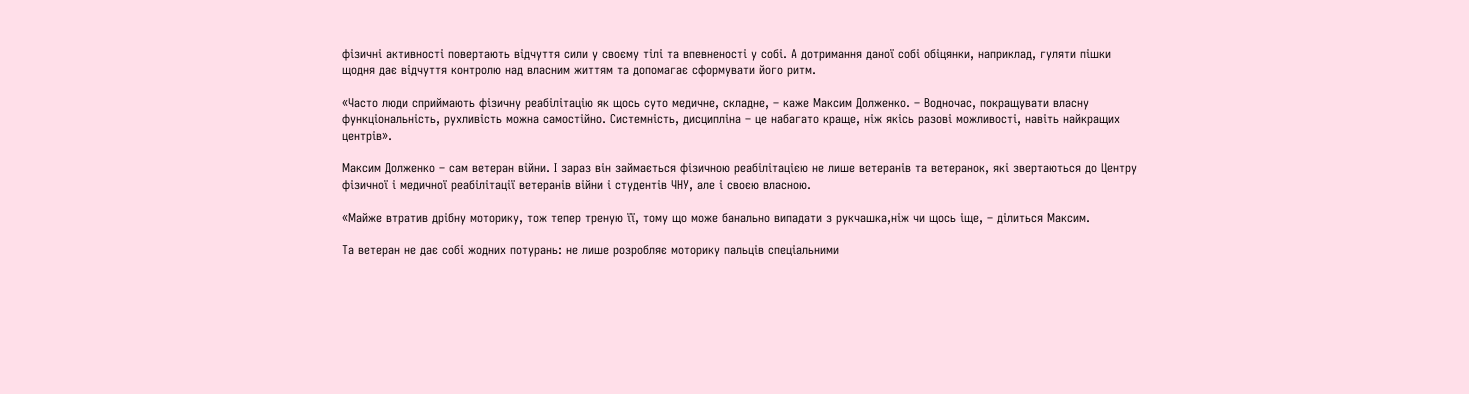фізичні активності повертають відчуття сили у своєму тілі та впевненості у собі. А дотримання даної собі обіцянки, наприклад, гуляти пішки щодня дає відчуття контролю над власним життям та допомагає сформувати його ритм.

«Часто люди сприймають фізичну реабілітацію як щось суто медичне, складне, – каже Максим Долженко. – Водночас, покращувати власну функціональність, рухливість можна самостійно. Системність, дисципліна – це набагато краще, ніж якісь разові можливості, навіть найкращих центрів».

Максим Долженко – сам ветеран війни. І зараз він займається фізичною реабілітацією не лише ветеранів та ветеранок, які звертаються до Центру фізичної і медичної реабілітації ветеранів війни і студентів ЧНУ, але і своєю власною.

«Майже втратив дрібну моторику, тож тепер треную її, тому що може банально випадати з рукчашка,ніж чи щось іще, – ділиться Максим.

Та ветеран не дає собі жодних потурань: не лише розробляє моторику пальців спеціальними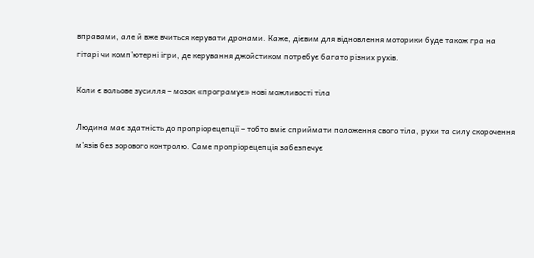вправами, але й вже вчиться керувати дронами. Каже, дієвим для відновлення моторики буде також гра на гітарі чи комп’ютерні ігри, де керування джойстиком потребує багато різних рухів.

Коли є вольове зусилля – мозок «програмує» нові можливості тіла

Людина має здатність до пропріорецепції – тобто вміє сприймати положення свого тіла, рухи та силу скорочення м’язів без зорового контролю. Саме пропріорецепція забезпечує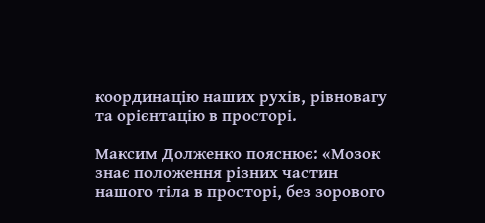координацію наших рухів, рівновагу та орієнтацію в просторі.

Максим Долженко пояснює: «Мозок знає положення різних частин нашого тіла в просторі, без зорового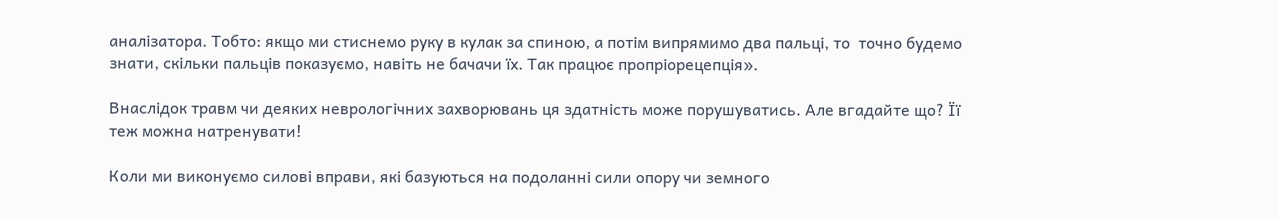аналізатора. Тобто: якщо ми стиснемо руку в кулак за спиною, а потім випрямимо два пальці, то  точно будемо знати, скільки пальців показуємо, навіть не бачачи їх. Так працює пропріорецепція».

Внаслідок травм чи деяких неврологічних захворювань ця здатність може порушуватись. Але вгадайте що? Її теж можна натренувати!

Коли ми виконуємо силові вправи, які базуються на подоланні сили опору чи земного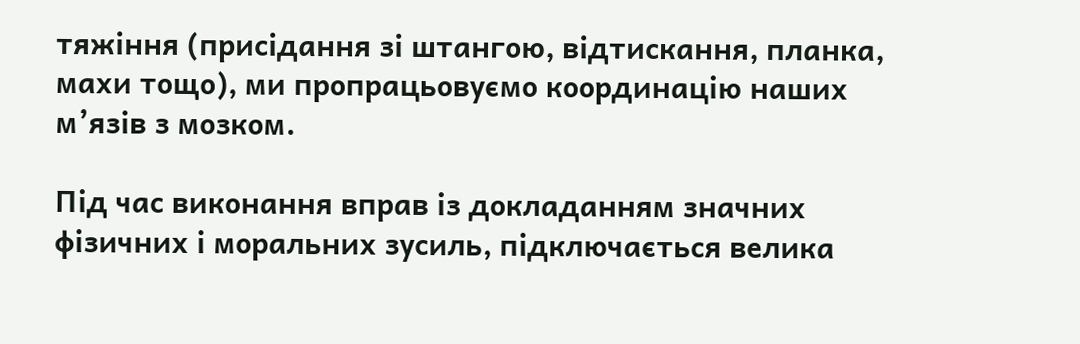тяжіння (присідання зі штангою, відтискання, планка, махи тощо), ми пропрацьовуємо координацію наших м’язів з мозком.

Під час виконання вправ із докладанням значних фізичних і моральних зусиль, підключається велика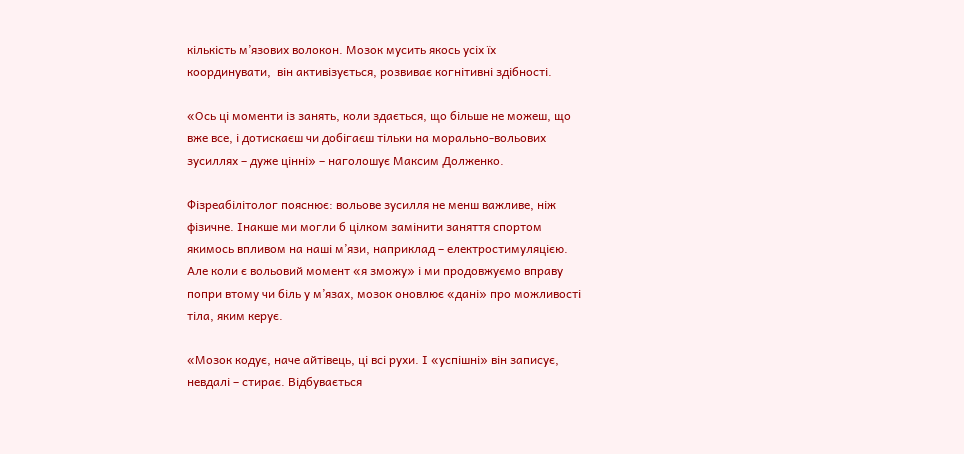кількість м’язових волокон. Мозок мусить якось усіх їх координувати,  він активізується, розвиває когнітивні здібності.

«Ось ці моменти із занять, коли здається, що більше не можеш, що вже все, і дотискаєш чи добігаєш тільки на морально-вольових зусиллях – дуже цінні» – наголошує Максим Долженко.

Фізреабілітолог пояснює: вольове зусилля не менш важливе, ніж фізичне. Інакше ми могли б цілком замінити заняття спортом якимось впливом на наші м’язи, наприклад – електростимуляцією. Але коли є вольовий момент «я зможу» і ми продовжуємо вправу попри втому чи біль у м’язах, мозок оновлює «дані» про можливості тіла, яким керує.

«Мозок кодує, наче айтівець, ці всі рухи. І «успішні» він записує, невдалі – стирає. Відбувається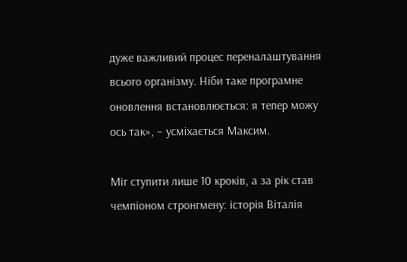дуже важливий процес переналаштування всього організму. Ніби таке програмне оновлення встановлюється: я тепер можу ось так», – усміхається Максим.

Міг ступити лише 10 кроків, а за рік став чемпіоном стронгмену: історія Віталія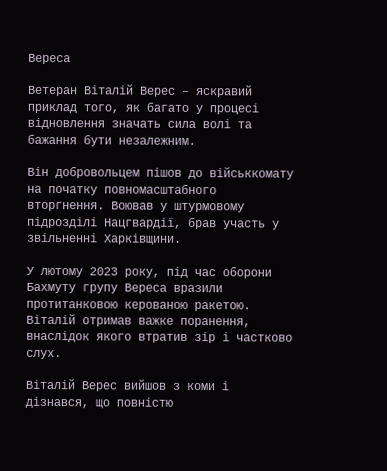Вереса

Ветеран Віталій Верес – яскравий приклад того, як багато у процесі відновлення значать сила волі та бажання бути незалежним.

Він добровольцем пішов до військкомату на початку повномасштабного вторгнення. Воював у штурмовому підрозділі Нацгвардії, брав участь у звільненні Харківщини.

У лютому 2023 року, під час оборони Бахмуту групу Вереса вразили протитанковою керованою ракетою. Віталій отримав важке поранення, внаслідок якого втратив зір і частково слух.

Віталій Верес вийшов з коми і дізнався, що повністю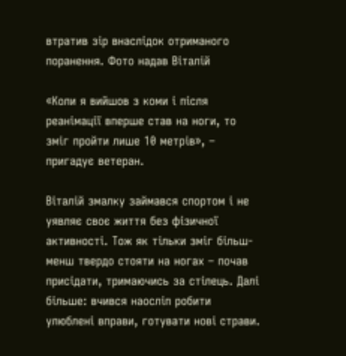втратив зір внаслідок отриманого поранення. Фото надав Віталій

«Коли я вийшов з коми і після реанімації вперше став на ноги, то зміг пройти лише 10 метрів», – пригадує ветеран.

Віталій змалку займався спортом і не уявляє своє життя без фізичної активності. Тож як тільки зміг більш-менш твердо стояти на ногах – почав присідати, тримаючись за стілець. Далі більше: вчився наосліп робити улюблені вправи, готувати нові страви.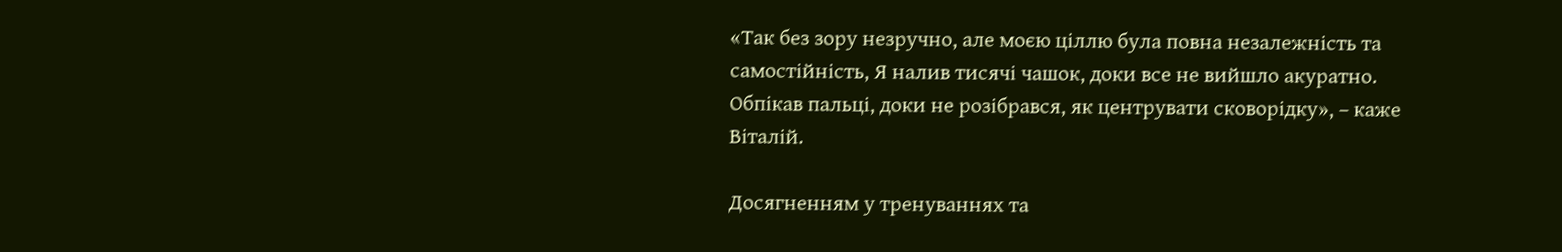«Так без зору незручно, але моєю ціллю була повна незалежність та самостійність, Я налив тисячі чашок, доки все не вийшло акуратно. Обпікав пальці, доки не розібрався, як центрувати сковорідку», – каже Віталій.

Досягненням у тренуваннях та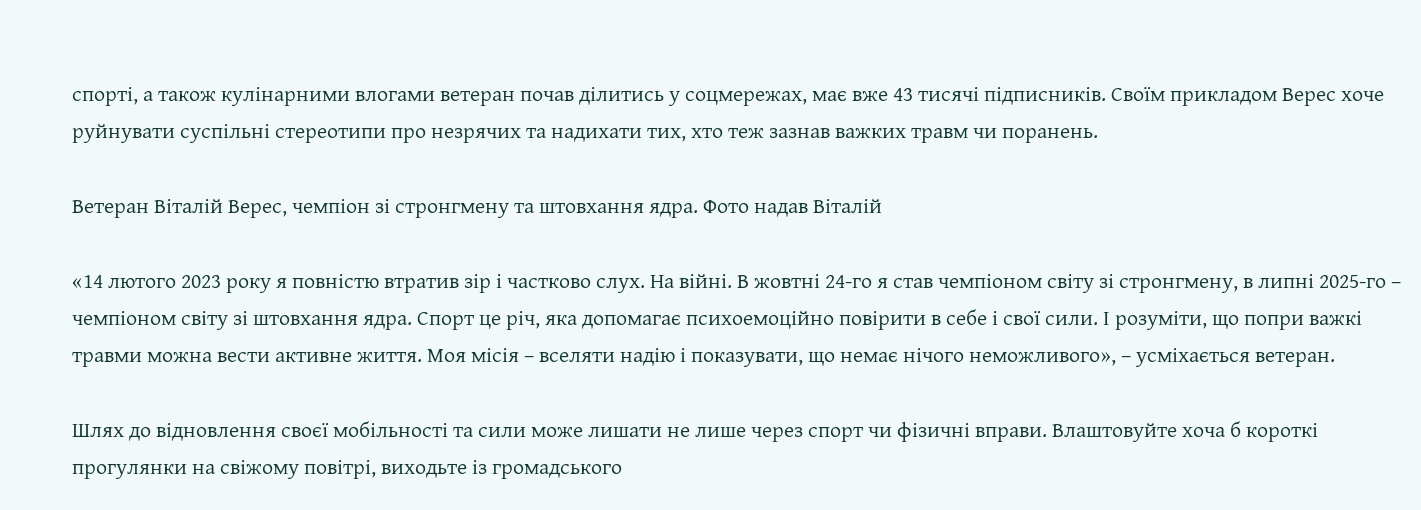спорті, а також кулінарними влогами ветеран почав ділитись у соцмережах, має вже 43 тисячі підписників. Своїм прикладом Верес хоче руйнувати суспільні стереотипи про незрячих та надихати тих, хто теж зазнав важких травм чи поранень.

Ветеран Віталій Верес, чемпіон зі стронгмену та штовхання ядра. Фото надав Віталій

«14 лютого 2023 року я повністю втратив зір і частково слух. На війні. В жовтні 24-го я став чемпіоном світу зі стронгмену, в липні 2025-го – чемпіоном світу зі штовхання ядра. Спорт це річ, яка допомагає психоемоційно повірити в себе і свої сили. І розуміти, що попри важкі травми можна вести активне життя. Моя місія – вселяти надію і показувати, що немає нічого неможливого», – усміхається ветеран.

Шлях до відновлення своєї мобільності та сили може лишати не лише через спорт чи фізичні вправи. Влаштовуйте хоча б короткі прогулянки на свіжому повітрі, виходьте із громадського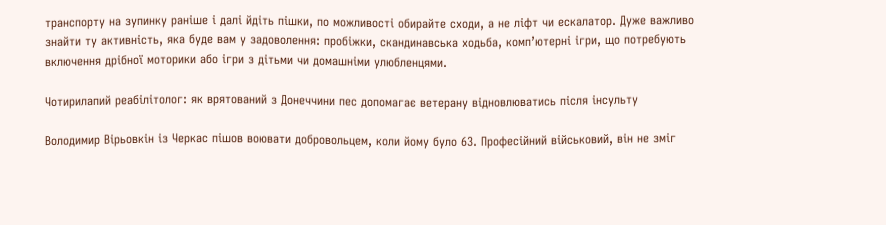транспорту на зупинку раніше і далі йдіть пішки, по можливості обирайте сходи, а не ліфт чи ескалатор. Дуже важливо знайти ту активність, яка буде вам у задоволення: пробіжки, скандинавська ходьба, комп’ютерні ігри, що потребують включення дрібної моторики або ігри з дітьми чи домашніми улюбленцями.

Чотирилапий реабілітолог: як врятований з Донеччини пес допомагає ветерану відновлюватись після інсульту

Володимир Вірьовкін із Черкас пішов воювати добровольцем, коли йому було 63. Професійний військовий, він не зміг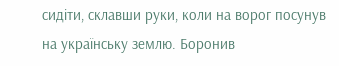сидіти, склавши руки, коли на ворог посунув на українську землю. Боронив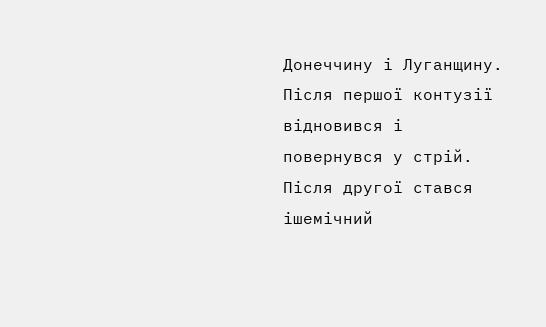Донеччину і Луганщину. Після першої контузії відновився і повернувся у стрій. Після другої стався ішемічний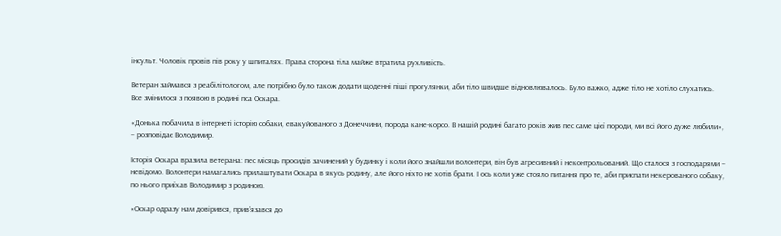інсульт. Чоловік провів пів року у шпиталях. Права сторона тіла майже втратила рухливість.

Ветеран займався з реабілітологом, але потрібно було також додати щоденні піші прогулянки, аби тіло швидше відновлювалось. Було важко, адже тіло не хотіло слухатись. Все змінилося з появою в родині пса Оскара.

«Донька побачила в інтернеті історію собаки, евакуйованого з Донеччини, порода кане-корсо. В нашій родині багато років жив пес саме цієї породи, ми всі його дуже любили», – розповідає Володимир.

Історія Оскара вразила ветерана: пес місяць просидів зачинений у будинку і коли його знайшли волонтери, він був агресивний і неконтрольований. Що сталося з господарями – невідомо. Волонтери намагались прилаштувати Оскара в якусь родину, але його ніхто не хотів брати. І ось коли уже стояло питання про те, аби приспати некерованого собаку, по нього приїхав Володимир з родиною.

«Оскар одразу нам довірився, прив’язався до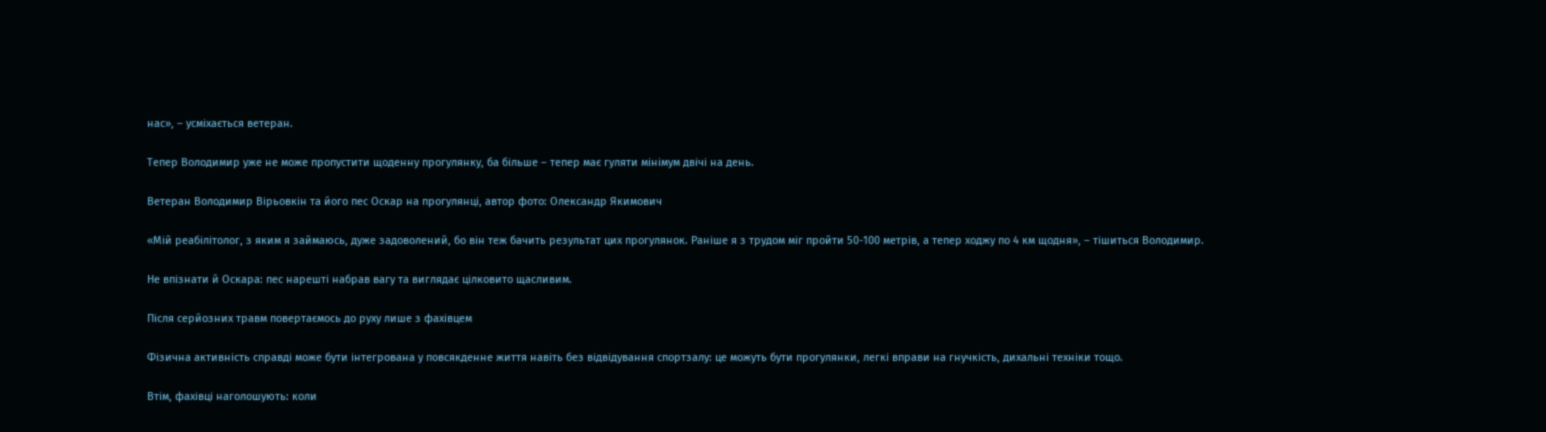нас», – усміхається ветеран.

Тепер Володимир уже не може пропустити щоденну прогулянку, ба більше – тепер має гуляти мінімум двічі на день.

Ветеран Володимир Вірьовкін та його пес Оскар на прогулянці, автор фото: Олександр Якимович

«Мій реабілітолог, з яким я займаюсь, дуже задоволений, бо він теж бачить результат цих прогулянок. Раніше я з трудом міг пройти 50-100 метрів, а тепер ходжу по 4 км щодня», – тішиться Володимир.

Не впізнати й Оскара: пес нарешті набрав вагу та виглядає цілковито щасливим.

Після серйозних травм повертаємось до руху лише з фахівцем

Фізична активність справді може бути інтегрована у повсякденне життя навіть без відвідування спортзалу: це можуть бути прогулянки, легкі вправи на гнучкість, дихальні техніки тощо.

Втім, фахівці наголошують: коли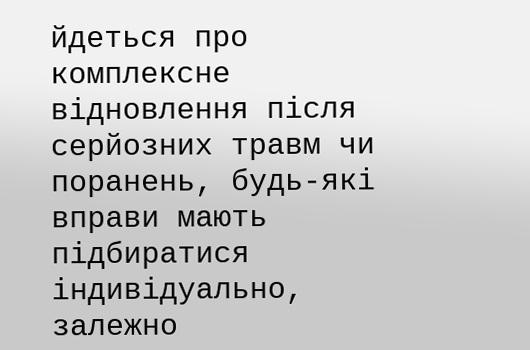йдеться про комплексне відновлення після серйозних травм чи поранень, будь-які вправи мають підбиратися індивідуально, залежно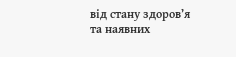від стану здоров’я та наявних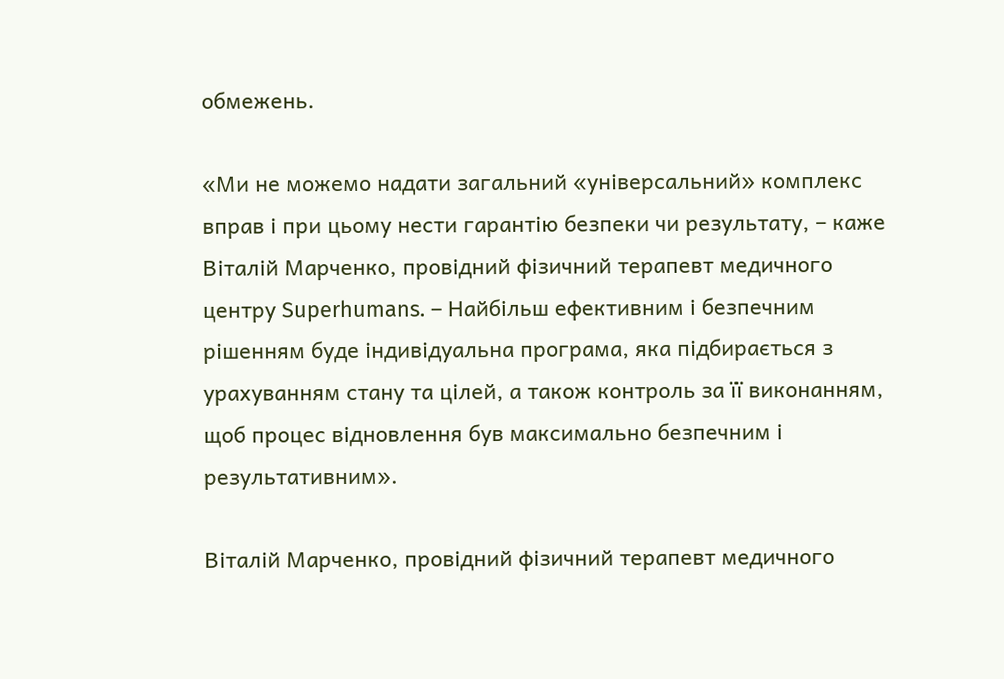обмежень.

«Ми не можемо надати загальний «універсальний» комплекс вправ і при цьому нести гарантію безпеки чи результату, – каже Віталій Марченко, провідний фізичний терапевт медичного центру Superhumans. – Найбільш ефективним і безпечним рішенням буде індивідуальна програма, яка підбирається з урахуванням стану та цілей, а також контроль за її виконанням, щоб процес відновлення був максимально безпечним і результативним».

Віталій Марченко, провідний фізичний терапевт медичного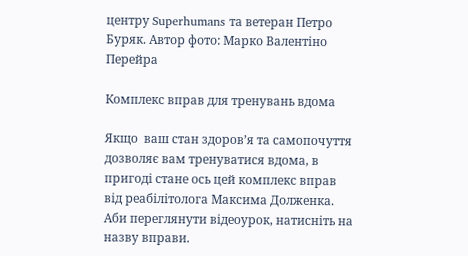центру Superhumans та ветеран Петро Буряк. Автор фото: Марко Валентіно Перейра

Комплекс вправ для тренувань вдома

Якщо  ваш стан здоров’я та самопочуття дозволяє вам тренуватися вдома, в пригоді стане ось цей комплекс вправ від реабілітолога Максима Долженка. Аби переглянути відеоурок, натисніть на назву вправи.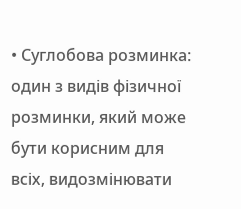• Суглобова розминка: один з видів фізичної розминки, який може бути корисним для всіх, видозмінювати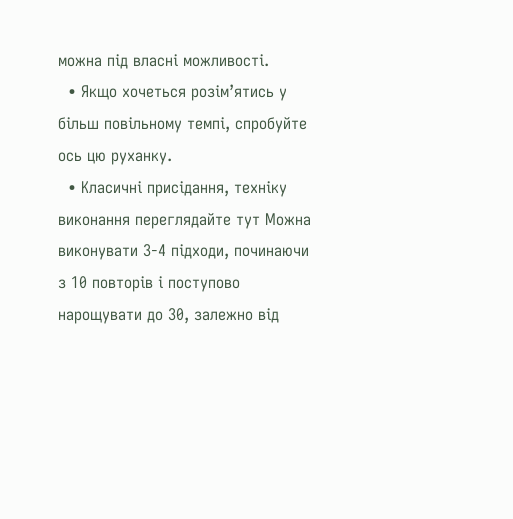можна під власні можливості.
  • Якщо хочеться розім’ятись у більш повільному темпі, спробуйте ось цю руханку.
  • Класичні присідання, техніку виконання переглядайте тут Можна виконувати 3-4 підходи, починаючи з 10 повторів і поступово нарощувати до 30, залежно від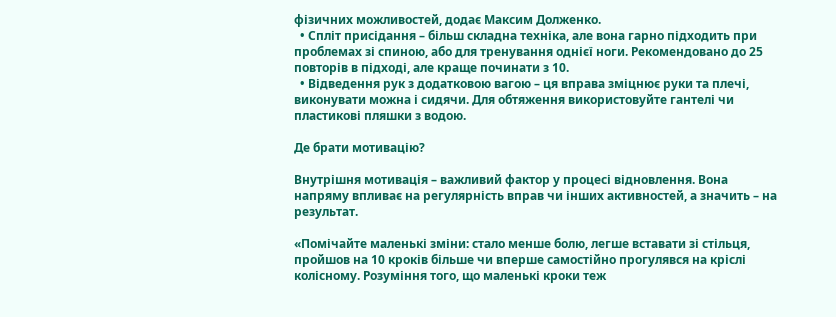фізичних можливостей, додає Максим Долженко.
  • Спліт присідання – більш складна техніка, але вона гарно підходить при проблемах зі спиною, або для тренування однієї ноги. Рекомендовано до 25 повторів в підході, але краще починати з 10.
  • Відведення рук з додатковою вагою – ця вправа зміцнює руки та плечі, виконувати можна і сидячи. Для обтяження використовуйте гантелі чи пластикові пляшки з водою.

Де брати мотивацію?

Внутрішня мотивація – важливий фактор у процесі відновлення. Вона напряму впливає на регулярність вправ чи інших активностей, а значить – на результат.

«Помічайте маленькі зміни: стало менше болю, легше вставати зі стільця, пройшов на 10 кроків більше чи вперше самостійно прогулявся на кріслі колісному. Розуміння того, що маленькі кроки теж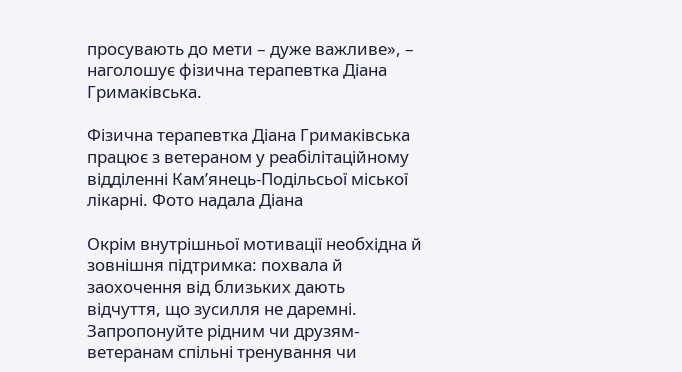просувають до мети – дуже важливе», – наголошує фізична терапевтка Діана Гримаківська.

Фізична терапевтка Діана Гримаківська працює з ветераном у реабілітаційному відділенні Кам’янець-Подільсьої міської лікарні. Фото надала Діана

Окрім внутрішньої мотивації необхідна й зовнішня підтримка: похвала й заохочення від близьких дають відчуття, що зусилля не даремні. Запропонуйте рідним чи друзям-ветеранам спільні тренування чи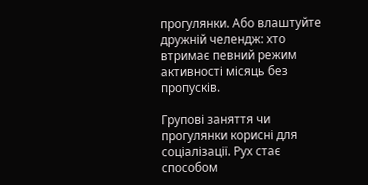прогулянки. Або влаштуйте дружній челендж: хто втримає певний режим активності місяць без пропусків.

Групові заняття чи прогулянки корисні для соціалізації. Рух стає способом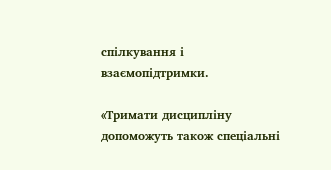спілкування і взаємопідтримки.

«Тримати дисципліну допоможуть також спеціальні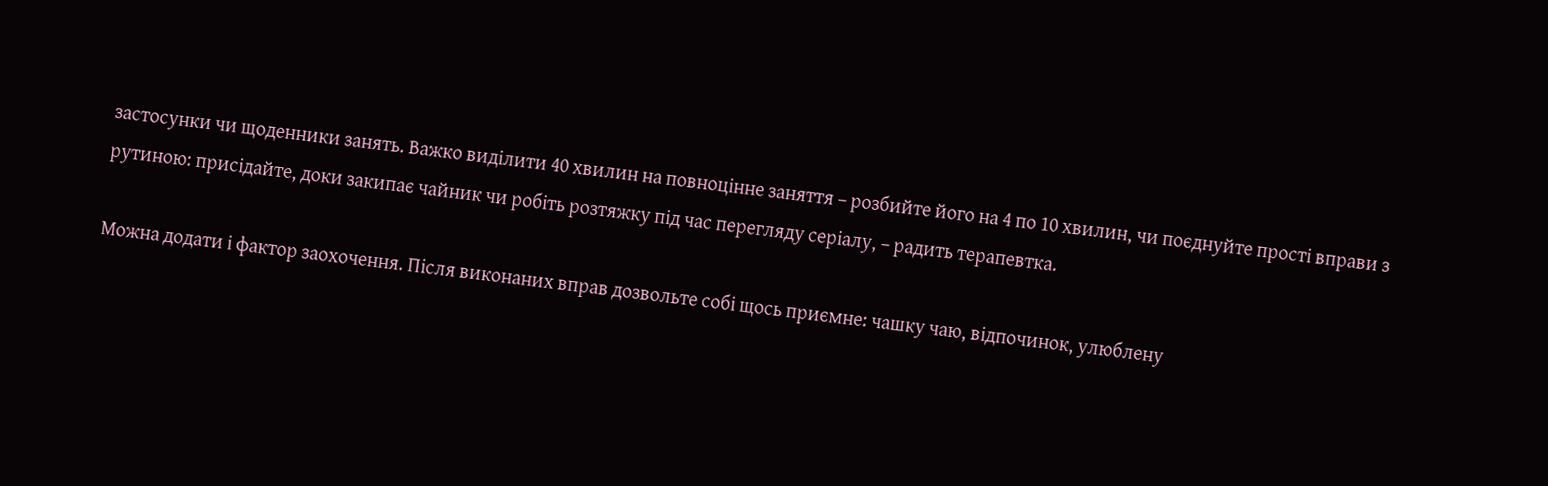застосунки чи щоденники занять. Важко виділити 40 хвилин на повноцінне заняття – розбийте його на 4 по 10 хвилин, чи поєднуйте прості вправи з рутиною: присідайте, доки закипає чайник чи робіть розтяжку під час перегляду серіалу, – радить терапевтка.

Можна додати і фактор заохочення. Після виконаних вправ дозвольте собі щось приємне: чашку чаю, відпочинок, улюблену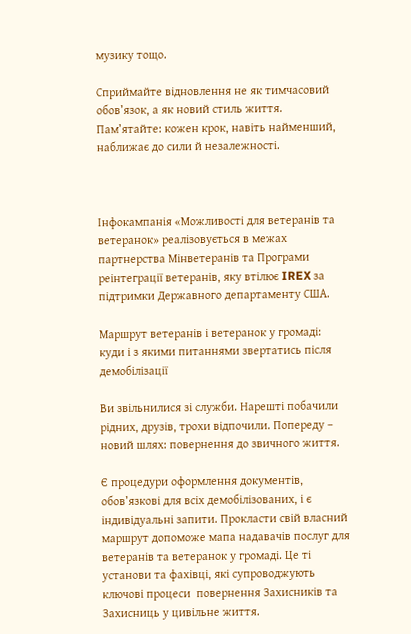музику тощо.

Сприймайте відновлення не як тимчасовий обов’язок, а як новий стиль життя. Пам’ятайте: кожен крок, навіть найменший, наближає до сили й незалежності.



Інфокампанія «Можливості для ветеранів та ветеранок» реалізовується в межах партнерства Мінветеранів та Програми реінтеграції ветеранів, яку втілює IREX за підтримки Державного департаменту США.

Маршрут ветеранів і ветеранок у громаді: куди і з якими питаннями звертатись після демобілізації

Ви звільнилися зі служби. Нарешті побачили рідних, друзів, трохи відпочили. Попереду – новий шлях: повернення до звичного життя.

Є процедури оформлення документів, обов’язкові для всіх демобілізованих, і є індивідуальні запити. Прокласти свій власний маршрут допоможе мапа надавачів послуг для ветеранів та ветеранок у громаді. Це ті установи та фахівці, які супроводжують ключові процеси  повернення Захисників та Захисниць у цивільне життя.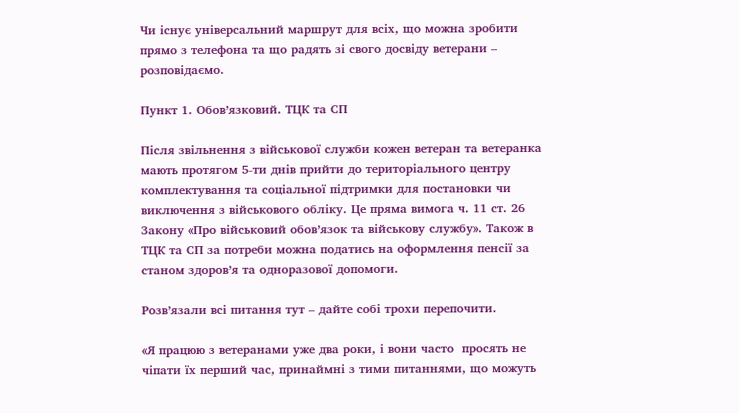Чи існує універсальний маршрут для всіх, що можна зробити прямо з телефона та що радять зі свого досвіду ветерани – розповідаємо.

Пункт 1. Обов’язковий. ТЦК та СП

Після звільнення з військової служби кожен ветеран та ветеранка мають протягом 5-ти днів прийти до територіального центру комплектування та соціальної підтримки для постановки чи виключення з військового обліку. Це пряма вимога ч. 11 ст. 26 Закону «Про військовий обов’язок та військову службу». Також в ТЦК та СП за потреби можна податись на оформлення пенсії за станом здоров’я та одноразової допомоги.

Розв’язали всі питання тут – дайте собі трохи перепочити.

«Я працюю з ветеранами уже два роки, і вони часто  просять не чіпати їх перший час, принаймні з тими питаннями, що можуть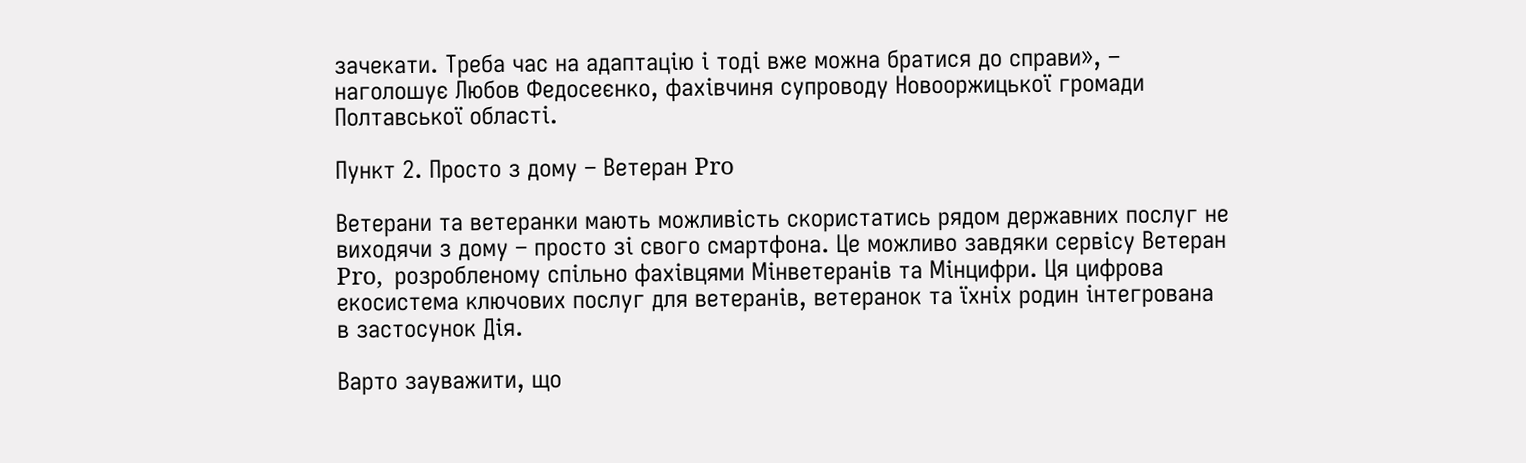зачекати. Треба час на адаптацію і тоді вже можна братися до справи», – наголошує Любов Федосеєнко, фахівчиня супроводу Новооржицької громади Полтавської області.

Пункт 2. Просто з дому – Ветеран Pro

Ветерани та ветеранки мають можливість скористатись рядом державних послуг не виходячи з дому – просто зі свого смартфона. Це можливо завдяки сервісу Ветеран Pro,  розробленому спільно фахівцями Мінветеранів та Мінцифри. Ця цифрова екосистема ключових послуг для ветеранів, ветеранок та їхніх родин інтегрована в застосунок Дія.

Варто зауважити, що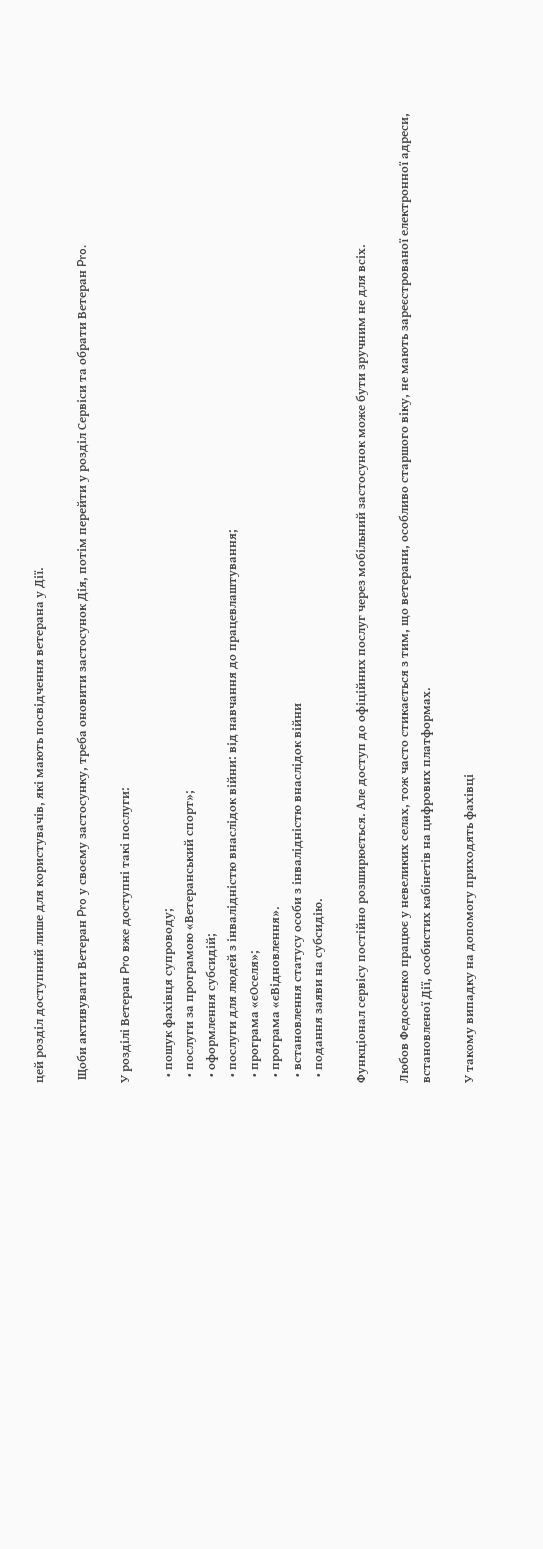цей розділ доступний лише для користувачів, які мають посвідчення ветерана у Дії.

 Щоби активувати Ветеран Pro у своєму застосунку, треба оновити застосунок Дія, потім перейти у розділ Сервіси та обрати Ветеран Pro.

У розділі Ветеран Pro вже доступні такі послуги:

  • пошук фахівця супроводу;
  • послуги за програмою «Ветеранський спорт»;
  • оформлення субсидій;
  • послуги для людей з інвалідністю внаслідок війни: від навчання до працевлаштування;
  • програма «єОселя»;
  • програма «єВідновлення».
  • встановлення статусу особи з інвалідністю внаслідок війни
  • подання заяви на субсидію.

Функціонал сервісу постійно розширюється. Але доступ до офіційних послуг через мобільний застосунок може бути зручним не для всіх.

Любов Федосеєнко працює у невеликих селах, тож часто стикається з тим, що ветерани, особливо старшого віку, не мають зареєстрованої електронної адреси, встановленої Дії, особистих кабінетів на цифрових платформах.

У такому випадку на допомогу приходять фахівці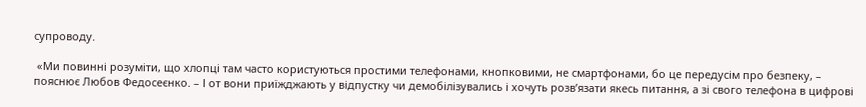супроводу.

 «Ми повинні розуміти, що хлопці там часто користуються простими телефонами, кнопковими, не смартфонами, бо це передусім про безпеку, –  пояснює Любов Федосеєнко. – І от вони приїжджають у відпустку чи демобілізувались і хочуть розв’язати якесь питання, а зі свого телефона в цифрові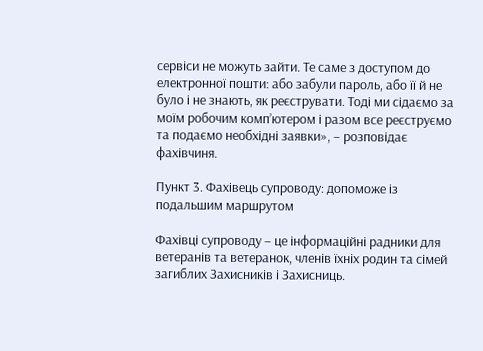сервіси не можуть зайти. Те саме з доступом до електронної пошти: або забули пароль, або її й не було і не знають, як реєструвати. Тоді ми сідаємо за моїм робочим комп’ютером і разом все реєструємо та подаємо необхідні заявки», – розповідає фахівчиня.

Пункт 3. Фахівець супроводу: допоможе із подальшим маршрутом

Фахівці супроводу – це інформаційні радники для ветеранів та ветеранок, членів їхніх родин та сімей загиблих Захисників і Захисниць.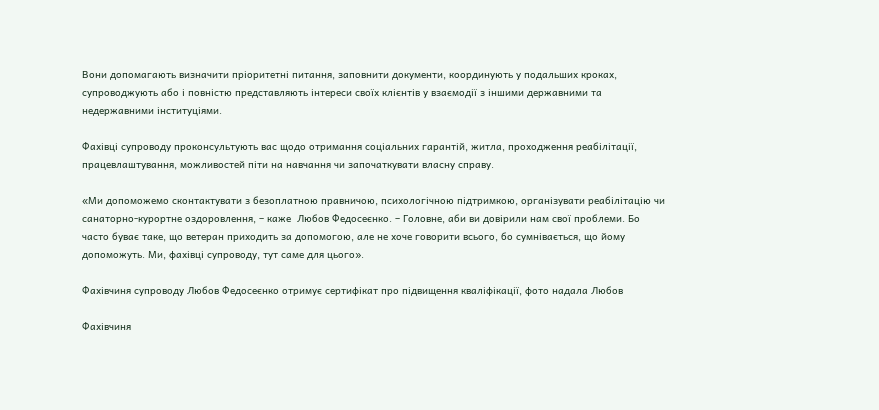Вони допомагають визначити пріоритетні питання, заповнити документи, координують у подальших кроках, супроводжують або і повністю представляють інтереси своїх клієнтів у взаємодії з іншими державними та недержавними інституціями.

Фахівці супроводу проконсультують вас щодо отримання соціальних гарантій, житла, проходження реабілітації, працевлаштування, можливостей піти на навчання чи започаткувати власну справу.

«Ми допоможемо сконтактувати з безоплатною правничою, психологічною підтримкою, організувати реабілітацію чи санаторно-курортне оздоровлення, – каже  Любов Федосеєнко. – Головне, аби ви довірили нам свої проблеми. Бо часто буває таке, що ветеран приходить за допомогою, але не хоче говорити всього, бо сумнівається, що йому допоможуть. Ми, фахівці супроводу, тут саме для цього».

Фахівчиня супроводу Любов Федосеєнко отримує сертифікат про підвищення кваліфікації, фото надала Любов

Фахівчиня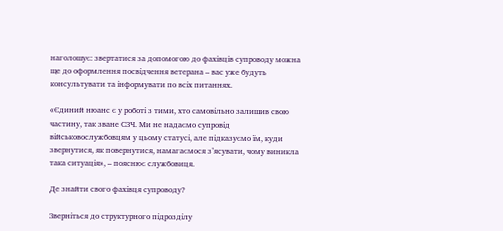наголошує: звертатися за допомогою до фахівців супроводу можна ще до оформлення посвідчення ветерана – вас уже будуть консультувати та інформувати по всіх питаннях.

«Єдиний нюанс є у роботі з тими, хто самовільно залишив свою частину, так зване СЗЧ. Ми не надаємо супровід військовослужбовцям у цьому статусі, але підказуємо їм, куди звернутися, як повернутися, намагаємося з’ясувати, чому виникла така ситуація», – пояснює службовиця.

Де знайти свого фахівця супроводу?

Зверніться до структурного підрозділу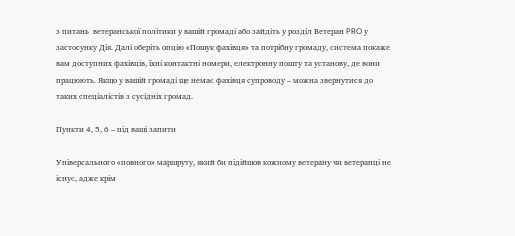з питань  ветеранської політики у вашій громаді або зайдіть у розділ Ветеран PRO у застосунку Дія. Далі оберіть опцію «Пошук фахівця» та потрібну громаду, система покаже вам доступних фахівців, їхні контактні номери, електронну пошту та установу, де вони працюють. Якщо у вашій громаді ще немає фахівця супроводу – можна звернутися до таких спеціалістів з сусідніх громад.

Пункти 4, 5, 6 – під ваші запити

Універсального «повного» маршруту, який би підійшов кожному ветерану чи ветеранці не існує, адже крім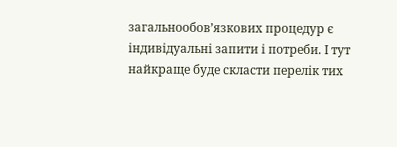загальнообов’язкових процедур є індивідуальні запити і потреби. І тут найкраще буде скласти перелік тих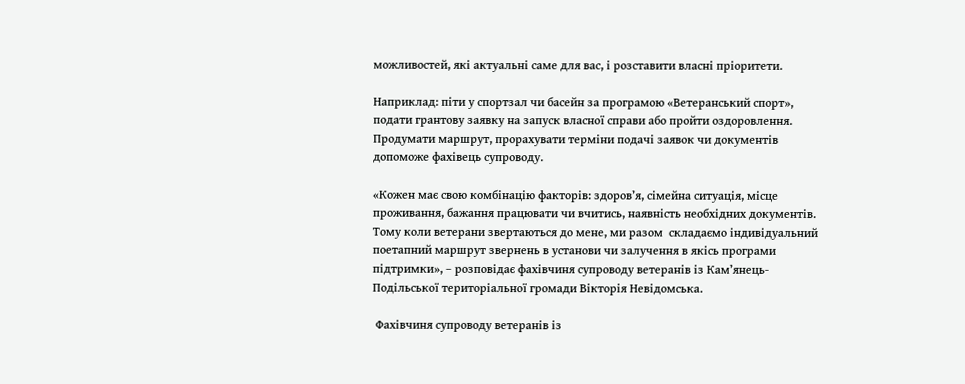можливостей, які актуальні саме для вас, і розставити власні пріоритети.

Наприклад: піти у спортзал чи басейн за програмою «Ветеранський спорт», подати грантову заявку на запуск власної справи або пройти оздоровлення. Продумати маршрут, прорахувати терміни подачі заявок чи документів допоможе фахівець супроводу.

«Кожен має свою комбінацію факторів: здоров’я, сімейна ситуація, місце проживання, бажання працювати чи вчитись, наявність необхідних документів. Тому коли ветерани звертаються до мене, ми разом  складаємо індивідуальний поетапний маршрут звернень в установи чи залучення в якісь програми підтримки», – розповідає фахівчиня супроводу ветеранів із Кам’янець-Подільської територіальної громади Вікторія Невідомська.

 Фахівчиня супроводу ветеранів із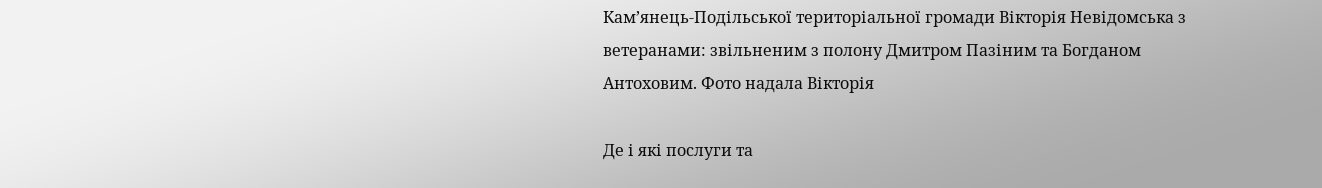Кам’янець-Подільської територіальної громади Вікторія Невідомська з ветеранами: звільненим з полону Дмитром Пазіним та Богданом Антоховим. Фото надала Вікторія

Де і які послуги та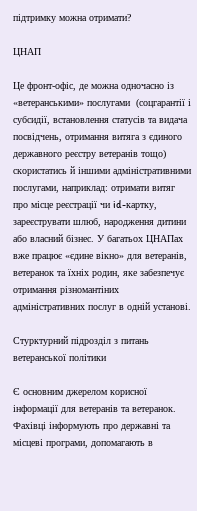підтримку можна отримати?

ЦНАП

Це фронт-офіс, де можна одночасно із «ветеранськими» послугами  (соцгарантії і субсидії, встановлення статусів та видача посвідчень, отримання витяга з єдиного державного реєстру ветеранів тощо) скористатись й іншими адміністративними послугами, наприклад: отримати витяг про місце реєстрації чи id-картку, зареєструвати шлюб, народження дитини або власний бізнес. У багатьох ЦНАПах вже працює «єдине вікно» для ветеранів, ветеранок та їхніх родин, яке забезпечує отримання різномантіних адміністративних послуг в одній установі.

Стурктурний підрозділ з питань ветеранської політики

Є основним джерелом корисної інформації для ветеранів та ветеранок. Фахівці інформують про державні та місцеві програми, допомагають в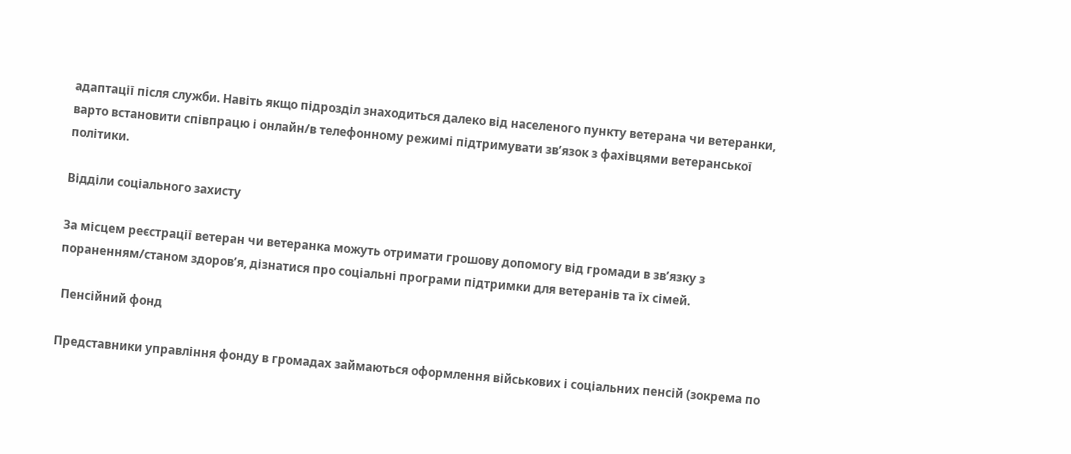адаптації після служби. Навіть якщо підрозділ знаходиться далеко від населеного пункту ветерана чи ветеранки, варто встановити співпрацю і онлайн/в телефонному режимі підтримувати зв’язок з фахівцями ветеранської політики.

Відділи соціального захисту

За місцем реєстрації ветеран чи ветеранка можуть отримати грошову допомогу від громади в зв’язку з пораненням/станом здоров’я, дізнатися про соціальні програми підтримки для ветеранів та їх сімей.

 Пенсійний фонд

Представники управління фонду в громадах займаються оформлення військових і соціальних пенсій (зокрема по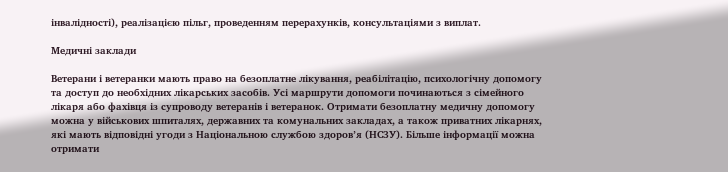інвалідності), реалізацією пільг, проведенням перерахунків, консультаціями з виплат.

Медичні заклади

Ветерани і ветеранки мають право на безоплатне лікування, реабілітацію, психологічну допомогу та доступ до необхідних лікарських засобів. Усі маршрути допомоги починаються з сімейного лікаря або фахівця із супроводу ветеранів і ветеранок. Отримати безоплатну медичну допомогу можна у військових шпиталях, державних та комунальних закладах, а також приватних лікарнях, які мають відповідні угоди з Національною службою здоров’я (НСЗУ). Більше інформації можна отримати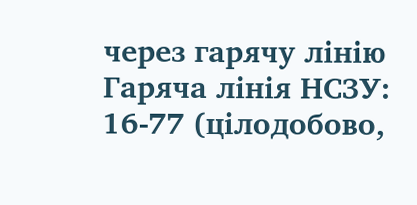через гарячу лінію Гаряча лінія НСЗУ: 16-77 (цілодобово,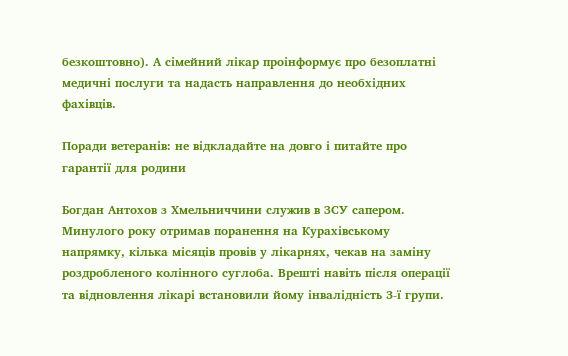безкоштовно). А сімейний лікар проінформує про безоплатні медичні послуги та надасть направлення до необхідних фахівців.

Поради ветеранів: не відкладайте на довго і питайте про гарантії для родини

Богдан Антохов з Хмельниччини служив в ЗСУ сапером. Минулого року отримав поранення на Курахівському напрямку, кілька місяців провів у лікарнях, чекав на заміну роздробленого колінного суглоба. Врешті навіть після операції та відновлення лікарі встановили йому інвалідність 3-ї групи.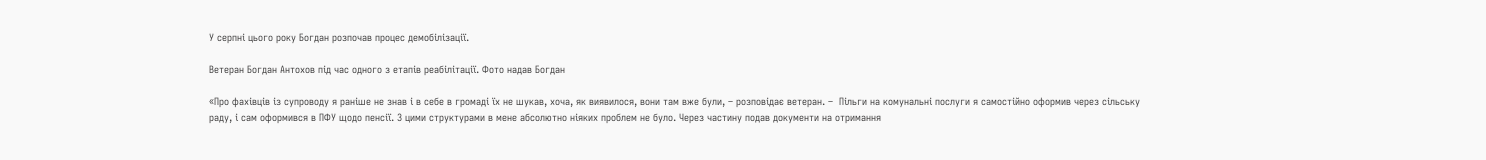У серпні цього року Богдан розпочав процес демобілізації.

Ветеран Богдан Антохов під час одного з етапів реабілітації. Фото надав Богдан

«Про фахівців із супроводу я раніше не знав і в себе в громаді їх не шукав, хоча, як виявилося, вони там вже були, – розповідає ветеран. –  Пільги на комунальні послуги я самостійно оформив через сільську раду, і сам оформився в ПФУ щодо пенсії. З цими структурами в мене абсолютно ніяких проблем не було. Через частину подав документи на отримання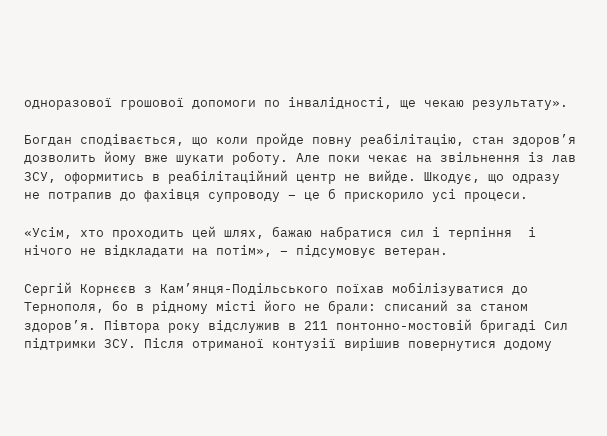одноразової грошової допомоги по інвалідності, ще чекаю результату».

Богдан сподівається, що коли пройде повну реабілітацію, стан здоров’я дозволить йому вже шукати роботу. Але поки чекає на звільнення із лав ЗСУ, оформитись в реабілітаційний центр не вийде. Шкодує, що одразу не потрапив до фахівця супроводу – це б прискорило усі процеси.

«Усім, хто проходить цей шлях, бажаю набратися сил і терпіння  і нічого не відкладати на потім», – підсумовує ветеран.

Сергій Корнєєв з Кам’янця-Подільського поїхав мобілізуватися до Тернополя, бо в рідному місті його не брали: списаний за станом здоров’я. Півтора року відслужив в 211 понтонно-мостовій бригаді Сил підтримки ЗСУ. Після отриманої контузії вирішив повернутися додому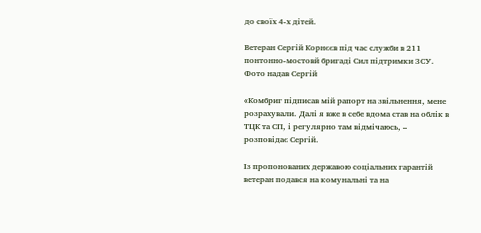до своїх 4-х дітей.

Ветеран Сергій Корнєєв під час служби в 211 понтонно-мостовй бригаді Сил підтримки ЗСУ. Фото надав Сергій

«Комбриг підписав мій рапорт на звільнення, мене розрахували. Далі я вже в себе вдома став на облік в ТЦК та СП, і регулярно там відмічаюсь, – розповідає Сергій.

Із пропонованих державою соціальних гарантій ветеран подався на комунальні та на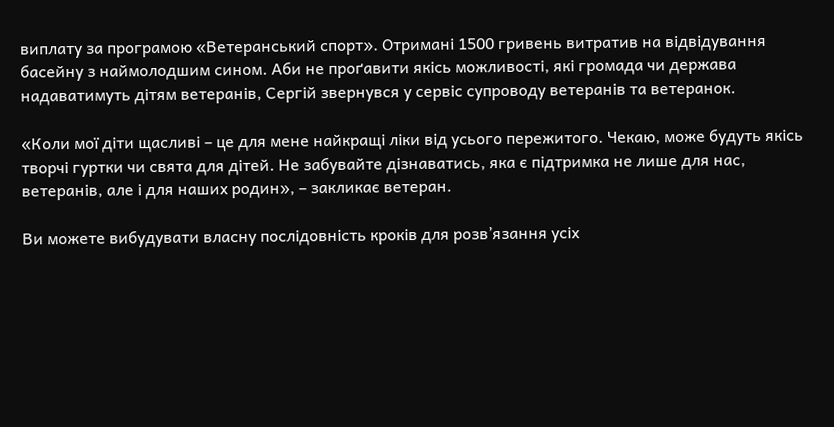виплату за програмою «Ветеранський спорт». Отримані 1500 гривень витратив на відвідування басейну з наймолодшим сином. Аби не проґавити якісь можливості, які громада чи держава надаватимуть дітям ветеранів, Сергій звернувся у сервіс супроводу ветеранів та ветеранок.

«Коли мої діти щасливі – це для мене найкращі ліки від усього пережитого. Чекаю, може будуть якісь творчі гуртки чи свята для дітей. Не забувайте дізнаватись, яка є підтримка не лише для нас, ветеранів, але і для наших родин», – закликає ветеран.

Ви можете вибудувати власну послідовність кроків для розв’язання усіх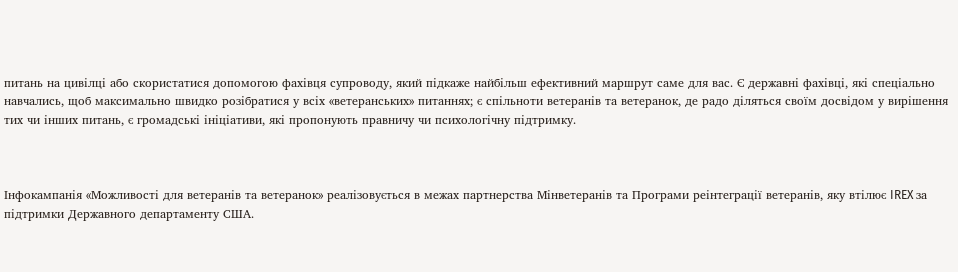питань на цивілці або скористатися допомогою фахівця супроводу, який підкаже найбільш ефективний маршрут саме для вас. Є державні фахівці, які спеціально навчались, щоб максимально швидко розібратися у всіх «ветеранських» питаннях; є спільноти ветеранів та ветеранок, де радо діляться своїм досвідом у вирішення тих чи інших питань, є громадські ініціативи, які пропонують правничу чи психологічну підтримку.



Інфокампанія «Можливості для ветеранів та ветеранок» реалізовується в межах партнерства Мінветеранів та Програми реінтеграції ветеранів, яку втілює IREX за підтримки Державного департаменту США.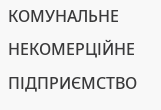КОМУНАЛЬНЕ НЕКОМЕРЦІЙНЕ ПІДПРИЄМСТВО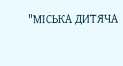"МІСЬКА ДИТЯЧА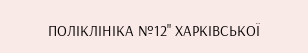ПОЛІКЛІНІКА №12" ХАРКІВСЬКОЇ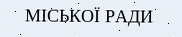МІСЬКОЇ РАДИ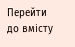Перейти до вмісту